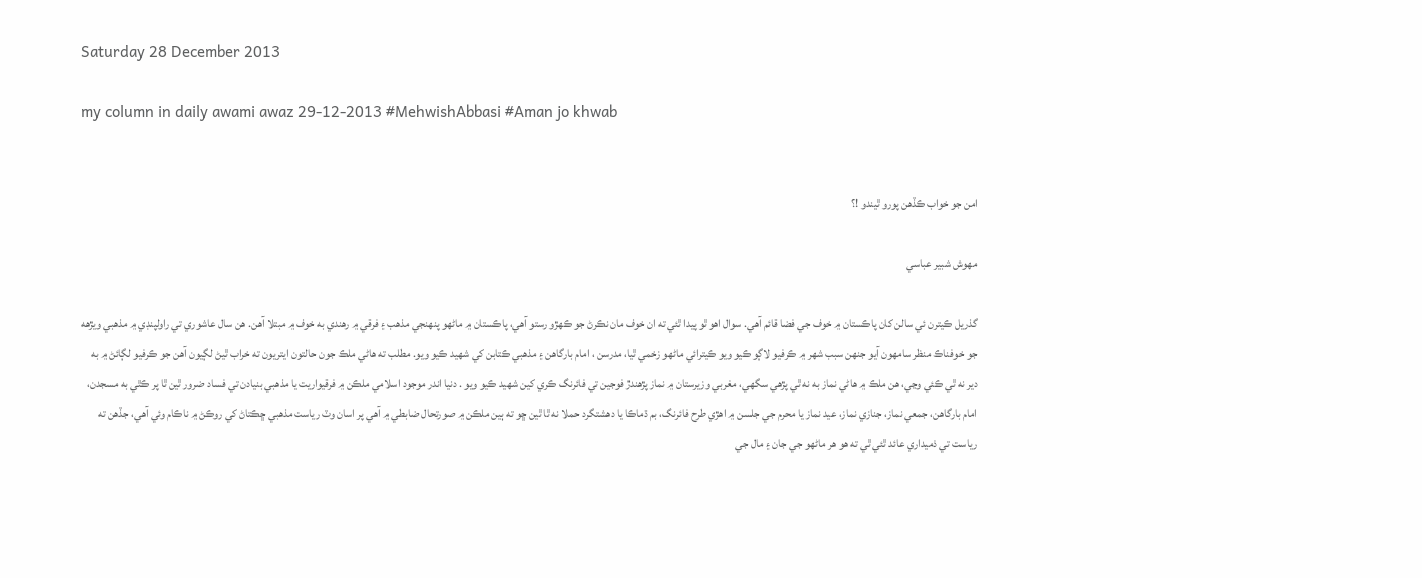Saturday 28 December 2013

my column in daily awami awaz 29-12-2013 #MehwishAbbasi #Aman jo khwab


امن جو خواب ڪڏهن پورو ٿيندو !؟

مهوش شبير عباسي

گذريل ڪيترن ئي سالن کان پاڪستان ۾ خوف جي فضا قائم آهي. سوال اهو ٿو پيدا ٿئي ته ان خوف مان نڪرڻ جو ڪهڙو رستو آهي، پاڪستان ۾ ماڻهو پنهنجي مذهب ۽ فرقي ۾ رهندي به خوف ۾ مبتلا آهن. هن سال عاشوري تي راولپنڊي ۾ مذهبي ويڙهه جو خوفناڪ منظر سامهون آيو جنهن سبب شهر ۾ ڪرفيو لاڳو ڪيو ويو ڪيترائي ماڻهو زخمي ٿيا، مدرسن ، امام بارگاهن ۽ مذهبي ڪتابن کي شهيد ڪيو ويو. مطلب ته هاڻي ملڪ جون حالتون ايتريون ته خراب ٿيڻ لڳيون آهن جو ڪرفيو لڳائڻ ۾ به دير نه ٿي ڪئي وڃي، هن ملڪ ۾ هاڻي نماز به نه ٿي پڙهي سگھي، مغربي وزيرستان ۾ نماز پڙهندڙ فوجين تي فائرنگ ڪري کين شهيد ڪيو ويو . دنيا اندر موجود اسلامي ملڪن ۾ فرقيواريت يا مذهبي بنيادن تي فساد ضرور ٿين ٿا پر ڪٿي به مسجدن، امام بارگاهن، جمعي نماز، جنازي نماز، عيد نماز يا محرم جي جلسن ۾ اهڙي طرح فائرنگ، بم ڌماڪا يا دهشتگرد حملا نه ٿا ٿين ڇو ته ٻين ملڪن ۾ صورتحال ضابطي ۾ آهي پر اسان وٽ رياست مذهبي ڇڪتاڻ کي روڪڻ ۾ ناڪام وئي آهي، جڏهن ته رياست تي ذميداري عائد ٿئي ٿي ته هو هر ماڻهو جي جان ۽ مال جي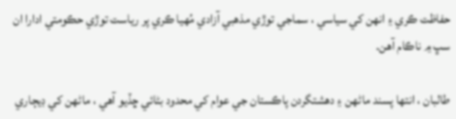حفاظت ڪري ۽ انهن کي سياسي ، سماجي توڙي مذهبي آزادي مُهيا ڪري پر رياست توڙي حڪومتي ادارا ان سڀ ۾ ناڪام آهن.

طالبان ، انتها پسند ماڻهن ۽ دهشتگردن پاڪستان جي عوام کي محدود بڻائي ڇڏيو آهي ، ماڻهن کي ڊيڄاري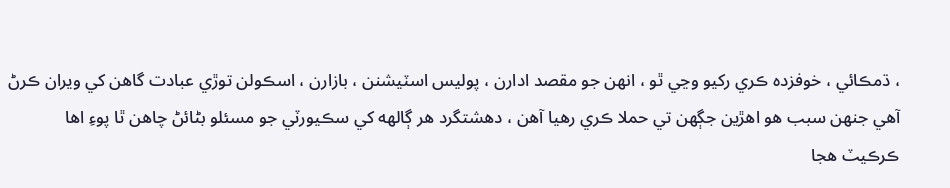، ڌمڪائي ، خوفزده ڪري رکيو وڃي ٿو ، انهن جو مقصد ادارن ، پوليس اسٽيشنن ، بازارن ، اسڪولن توڙي عبادت گاهن کي ويران ڪرڻ آهي جنهن سبب هو اهڙين جڳهن تي حملا ڪري رهيا آهن ، دهشتگرد هر ڳالهه کي سڪيورٽي جو مسئلو بڻائڻ چاهن ٿا پوءِ اها ڪرڪيٽ هجا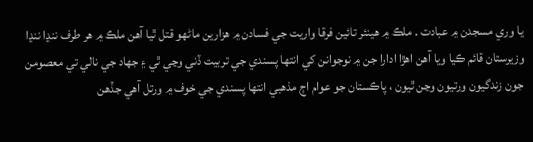يا وري مسجدن ۾ عبادت . ملڪ ۾ هينئر تائين فرقا واريت جي فسادن ۾ هزارين ماڻهو قتل ٿيا آهن ملڪ ۾ هر طرف ننڍا ننڍا وزيرستان قائم ڪيا ويا آهن اهڙا ادارا جن ۾ نوجوانن کي انتها پسندي جي تربيت ڏني وڃي ٿي ۽ جهاد جي نالي تي معصومن جون زندگيون ورتيون وڃن ٿيون ، پاڪستان جو عوام اڄ مذهبي انتها پسندي جي خوف ۾ ورتل آهي جڏهن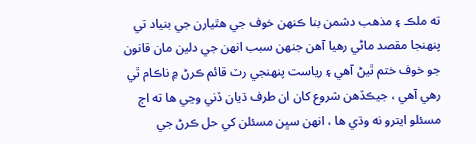ته ملڪ ۽ مذهب دشمن بنا ڪنهن خوف جي هٿيارن جي بنياد تي پنهنجا مقصد ماڻي رهيا آهن جنهن سبب انهن جي دلين مان قانون جو خوف ختم ٿيڻ آهي ۽ رياست پنهنجي رٽ قائم ڪرڻ ۾ ناڪام ٿي رهي آهي ، جيڪڏهن شروع کان ان طرف ڌيان ڏني وڃي ها ته اڄ مسئلو ايترو نه وڌي ها ، انهن سڀن مسئلن کي حل ڪرڻ جي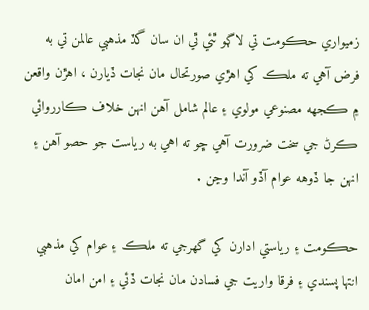زميواري حڪومت تي لاڳو ٿئي ٿي ان سان گڏ مذهبي عالمن تي به فرض آهي ته ملڪ کي اهڙي صورتحال مان نجات ڏيارن ، اهڙن واقعن ۾ ڪجھه مصنوعي مولوي ۽ عالم شامل آهن انهن خلاف ڪارروائي ڪرڻ جي سخت ضرورت آهي ڇو ته اهي به رياست جو حصو آهن ۽ انهن جا ڏوهه عوام آڏو آندا وڃن .

حڪومت ۽ رياستي ادارن کي گھرجي ته ملڪ ۽ عوام کي مذهبي انتها پسندي ۽ فرقا واريت جي فسادن مان نجات ڏئي ۽ امن امان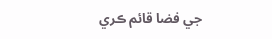جي فضا قائم ڪري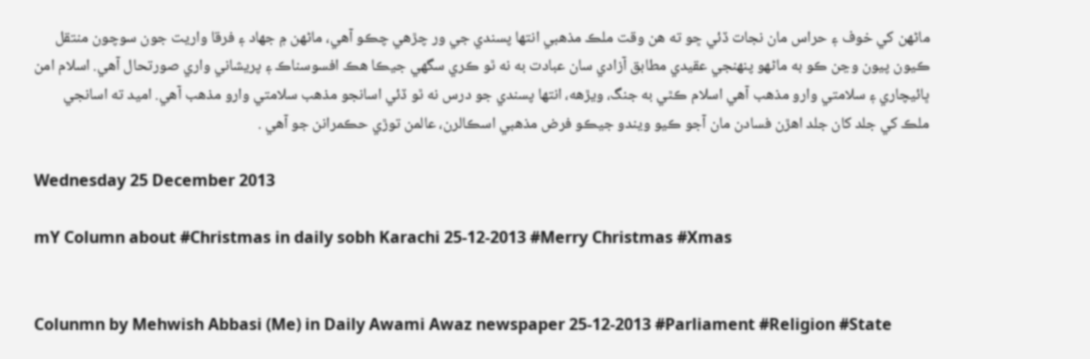ماڻهن کي خوف ۽ حراس مان نجات ڏئي ڇو ته هن وقت ملڪ مذهبي انتها پسندي جي ور چڙهي چڪو آهي، ماڻهن ۾ جهاد ۽ فرقا واريت جون سوچون منتقل ڪيون پيون وڃن ڪو به ماڻهو پنهنجي عقيدي مطابق آزادي سان عبادت به نه ٿو ڪري سگھي جيڪا هڪ افسوسناڪ ۽ پريشاني واري صورتحال آهي. اسلام امن ڀائيچاري ۽ سلامتي وارو مذهب آهي اسلام ڪٿي به جنگ، ويڙهه، انتها پسندي جو درس نه ٿو ڏئي اسانجو مذهب سلامتي وارو مذهب آهي. اميد ته اسانجي ملڪ کي جلد کان جلد اهڙن فسادن مان آجو ڪيو ويندو جيڪو فرض مذهبي اسڪالرن، عالمن توڙي حڪمرانن جو آهي .

Wednesday 25 December 2013

mY Column about #Christmas in daily sobh Karachi 25-12-2013 #Merry Christmas #Xmas


Colunmn by Mehwish Abbasi (Me) in Daily Awami Awaz newspaper 25-12-2013 #Parliament #Religion #State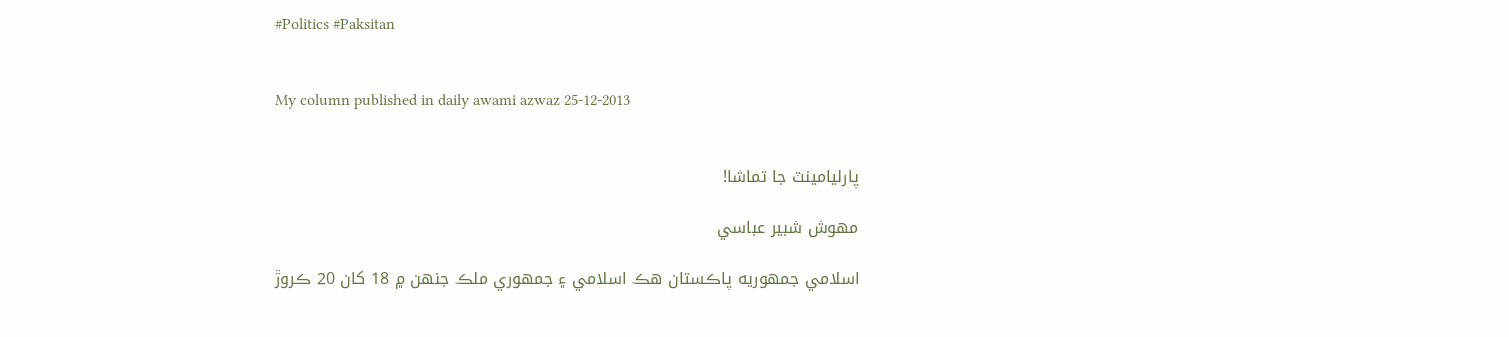#Politics #Paksitan


My column published in daily awami azwaz 25-12-2013


پارليامينٽ جا تماشا!

مهوش شبير عباسي

اسلامي جمهوريه پاڪستان هڪ اسلامي ۽ جمهوري ملڪ جنهن ۾ 18 کان 20 ڪروڙ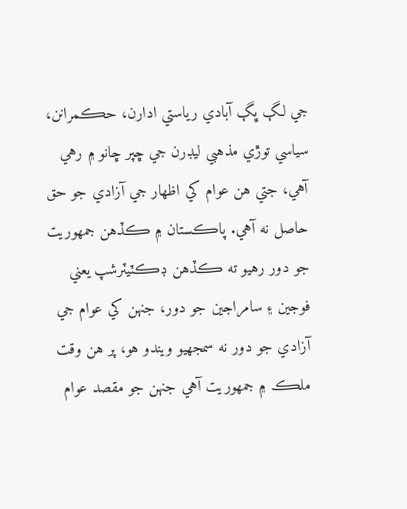جي لڳ ڀڳ آبادي رياستي ادارن، حڪمرانن، سياسي توڙي مذهبي ليڊرن جي ڇپر ڇانو ۾ رهي آهي، جتي هن عوام کي اظهار جي آزادي جو حق حاصل نه آهي. پاڪستان ۾ ڪڏهن جمهوريت جو دور رهيو ته ڪڏهن ڊڪٽيٽرشپ يعني فوجين ۽ سامراجين جو دور، جنهن کي عوام جي آزادي جو دور نه سمجهيو ويندو هو، پر هن وقت ملڪ ۾ جمهوريت آهي جنهن جو مقصد عوام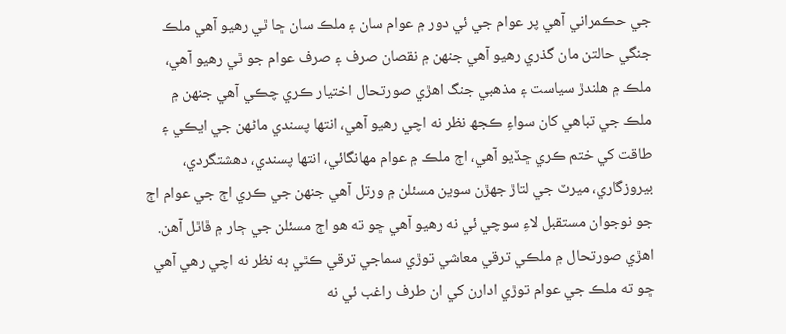جي حڪمراني آهي پر عوام جي ئي دور ۾ عوام سان ۽ ملڪ سان ڇا ٿي رهيو آهي ملڪ جنگي حالتن مان گذري رهيو آهي جنهن ۾ نقصان صرف ۽ صرف عوام جو ٿي رهيو آهي، ملڪ ۾ هلندڙ سياست ۽ مذهبي جنگ اهڙي صورتحال اختيار ڪري چڪي آهي جنهن ۾ ملڪ جي تباهي کان سواءِ ڪجھ نظر نه اچي رهيو آهي، انتها پسندي ماڻهن جي ايڪي ۽ طاقت کي ختم ڪري ڇڏيو آهي، اڄ ملڪ ۾ عوام مهانگائي، انتها پسندي، دهشتگردي، بيروزگاري، ميرٽ جي لتاڙ جهڙن سوين مسئلن ۾ ورتل آهي جنهن جي ڪري اڄ جي عوام اڄ جو نوجوان مستقبل لاءِ سوچي ئي نه رهيو آهي ڇو ته هو اڄ مسئلن جي ڄار ۾ ڦاٿل آهن. اهڙي صورتحال ۾ ملڪي ترقي معاشي توڙي سماجي ترقي ڪٿي به نظر نه اچي رهي آهي ڇو ته ملڪ جي عوام توڙي ادارن کي ان طرف راغب ئي نه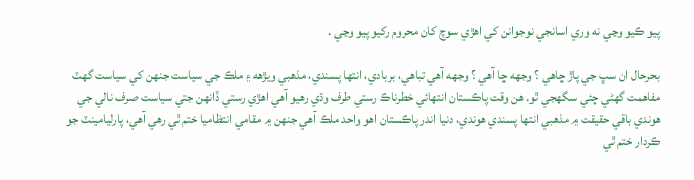پيو ڪيو وڃي نه وري اسانجي نوجوانن کي اهڙي سوچ کان محروم رکيو پيو وڃي .

بحرحال ان سڀ جي پاڙ ڇاهي ؟ وجهه ڇا آهي ؟ وجهه آهي تباهي، بربادي، انتها پسندي، مذهبي ويڙهه ۽ ملڪ جي سياست جنهن کي سياست گھٽ مفاهمت گھڻي چئي سگھجي ٿو. هن وقت پاڪستان انتهائي خطرناڪ رستي طرف وڌي رهيو آهي اهڙي رستي ڏانهن جتي سياست صرف نالي جي هوندي باقي حقيقت ۾ مذهبي انتها پسندي هوندي، دنيا اندر پاڪستان اهو واحد ملڪ آهي جنهن ۾ مقامي انتظاميا ختم ٿي رهي آهي، پارليامينٽ جو ڪردار ختم ٿي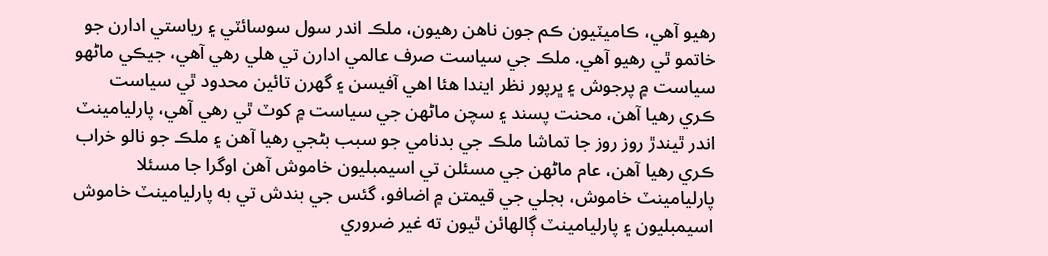رهيو آهي، ڪاميٽيون ڪم جون ناهن رهيون، ملڪ اندر سول سوسائٽي ۽ رياستي ادارن جو خاتمو ٿي رهيو آهي. ملڪ جي سياست صرف عالمي ادارن تي هلي رهي آهي، جيڪي ماڻهو سياست ۾ پرجوش ۽ ڀرپور نظر ايندا هئا اهي آفيسن ۽ گھرن تائين محدود ٿي سياست ڪري رهيا آهن، محنت پسند ۽ سچن ماڻهن جي سياست ۾ کوٽ ٿي رهي آهي، پارليامينٽ اندر ٿيندڙ روز روز جا تماشا ملڪ جي بدنامي جو سبب بڻجي رهيا آهن ۽ ملڪ جو نالو خراب ڪري رهيا آهن، عام ماڻهن جي مسئلن تي اسيمبليون خاموش آهن اوگرا جا مسئلا پارليامينٽ خاموش، بجلي جي قيمتن ۾ اضافو، گئس جي بندش تي به پارليامينٽ خاموش اسيمبليون ۽ پارليامينٽ ڳالهائن ٿيون ته غير ضروري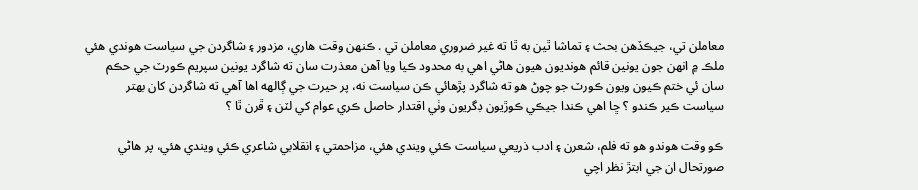معاملن تي، جيڪڏهن بحث ۽ تماشا ٿين به ٿا ته غير ضروري معاملن تي . ڪنهن وقت هاري، مزدور ۽ شاگردن جي سياست هوندي هئي ملڪ ۾ انهن جون يونين قائم هونديون هيون هاڻي اهي به محدود ڪيا ويا آهن معذرت سان ته شاگرد يونين سپريم ڪورٽ جي حڪم سان ئي ختم ڪيون ويون ڪورٽ جو چوڻ هو ته شاگرد پڙهائي ڪن سياست نه، پر حيرت جي ڳالهه اها آهي ته شاگردن کان بهتر سياست ڪير ڪندو ؟ ڇا اهي ڪندا جيڪي ڪوڙيون ڊگريون وٺي اقتدار حاصل ڪري عوام کي لٽن ۽ ڦرن ٿا ؟

ڪو وقت هوندو هو ته فلم، شعرن ۽ ادب ذريعي سياست ڪئي ويندي هئي، مزاحمتي ۽ انقلابي شاعري ڪئي ويندي هئي، پر هاڻي صورتحال ان جي ابتڙ نظر اچي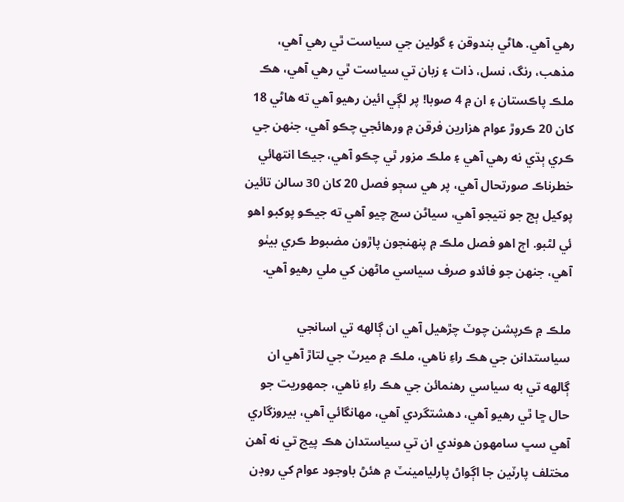رهي آهي. هاڻي بندوقن ۽ گولين جي سياست ٿي رهي آهي، مذهب، رنگ، نسل، ذات ۽ زبان تي سياست ٿي رهي آهي، هڪ ملڪ پاڪستان ۽ ان ۾ 4 صوبا! پر لڳي ائين رهيو آهي ته هاڻي 18 کان 20 ڪروڙ عوام هزارين فرقن ۾ ورهائجي چڪو آهي، جنهن جي ڪري ٻڌي نه رهي آهي ۽ ملڪ مزور ٿي چڪو آهي، جيڪا انتهائي خطرناڪ صورتحال آهي، پر هي سڄو فصل 20 کان 30 سالن تائين پوکيل ٻج جو نتيجو آهي، سياڻن سچ چيو آهي ته جيڪو پوکبو اهو ئي لڻبو. اڄ اهو فصل ملڪ ۾ پنهنجون پاڙون مضبوط ڪري بيٺو آهي، جنهن جو فائدو صرف سياسي ماڻهن کي ملي رهيو آهي.

ملڪ ۾ ڪرپشن چوٽ چڙهيل آهي ان ڳالهه تي اسانجي سياستدانن جي هڪ راءِ ناهي، ملڪ ۾ ميرٽ جي لتاڙ آهي ان ڳالهه تي به سياسي رهنمائن جي هڪ راءِ ناهي، جمهوريت جو حال ڇا ٿي رهيو آهي، دهشتگردي آهي، مهانگائي آهي، بيروزگاري آهي سڀ سامهون هوندي ان تي سياستدان هڪ پيج تي نه آهن مختلف پارٽين جا اڳواڻ پارليامينٽ ۾ هئڻ باوجود عوام کي روڊن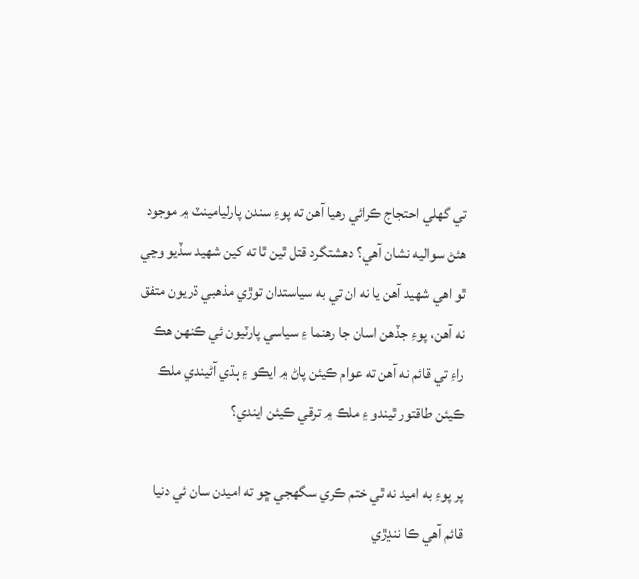تي گهلي احتجاج ڪرائي رهيا آهن ته پوءِ سندن پارليامينٽ ۾ موجود هئڻ سواليه نشان آهي؟ دهشتگرد قتل ٿين ٿا ته کين شهيد سڏيو وڃي ٿو اهي شهيد آهن يا نه ان تي به سياستدان توڙي مذهبي ڌريون متفق نه آهن، پوءِ جڏهن اسان جا رهنما ۽ سياسي پارٽيون ئي ڪنهن هڪ راءِ تي قائم نه آهن ته عوام ڪيئن پاڻ ۾ ايڪو ۽ ٻڌي آڻيندي ملڪ ڪيئن طاقتور ٿيندو ۽ ملڪ ۾ ترقي ڪيئن ايندي؟

پر پوءِ به اميد نه ٿي ختم ڪري سگھجي ڇو ته اميدن سان ئي دنيا قائم آهي ڪا ننڍڙي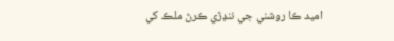اميد ڪا روشني جي ننڍڙي ڪرڻ ملڪ کي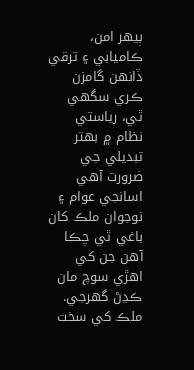ٻيهر امن، ڪاميابي ۽ ترقي ڏانهن گامزن ڪري سگھي ٿي، رياستي نظام ۾ بهتر تبديلي جي ضرورت آهي اسانجي عوام ۽ نوجوان ملڪ کان باغي ٿي چڪا آهن جن کي اهڙي سوچ مان ڪڍڻ گھرجي. ملڪ کي سخت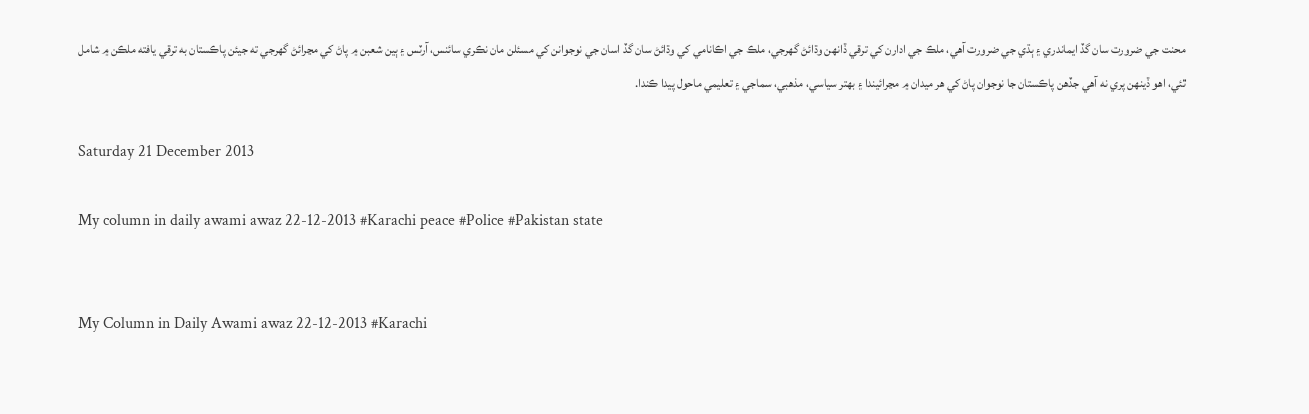محنت جي ضرورت سان گڏ ايماندري ۽ ٻڌي جي ضرورت آهي، ملڪ جي ادارن کي ترقي ڏانهن وڌائڻ گھرجي، ملڪ جي اڪانامي کي وڌائڻ سان گڏ اسان جي نوجوانن کي مسئلن مان نڪري سائنس، آرٽس ۽ ٻين شعبن ۾ پاڻ کي مڃرائڻ گھرجي ته جيئن پاڪستان به ترقي يافته ملڪن ۾ شامل ٿئي، اهو ڏينهن پري نه آهي جڏهن پاڪستان جا نوجوان پاڻ کي هر ميدان ۾ مڃرائيندا ۽ بهتر سياسي، مذهبي، سماجي ۽ تعليمي ماحول پيدا ڪندا.

Saturday 21 December 2013

My column in daily awami awaz 22-12-2013 #Karachi peace #Police #Pakistan state


My Column in Daily Awami awaz 22-12-2013 #Karachi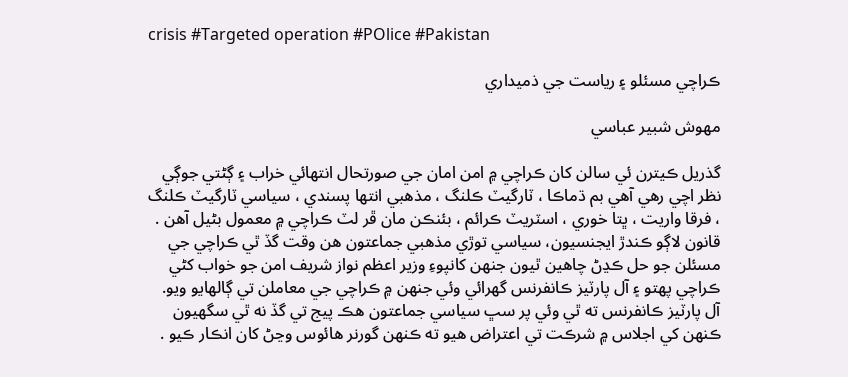crisis #Targeted operation #POlice #Pakistan

ڪراچي مسئلو ۽ رياست جي ذميداري

مهوش شبير عباسي

گذريل ڪيترن ئي سالن کان ڪراچي ۾ امن امان جي صورتحال انتهائي خراب ۽ ڳڻتي جوڳي نظر اچي رهي آهي بم ڌماڪا ، ٽارگيٽ ڪلنگ ، مذهبي انتها پسندي ، سياسي ٽارگيٽ ڪلنگ ، فرقا واريت ، ڀتا خوري ، اسٽريٽ ڪرائم ، بئنڪن مان ڦر لٽ ڪراچي ۾ معمول بڻيل آهن . قانون لاڳو ڪندڙ ايجنسيون، سياسي توڙي مذهبي جماعتون هن وقت گڏ ٿي ڪراچي جي مسئلن جو حل ڪڍڻ چاهين ٿيون جنهن کانپوءِ وزير اعظم نواز شريف امن جو خواب کڻي ڪراچي پهتو ۽ آل پارٽيز ڪانفرنس گھرائي وئي جنهن ۾ ڪراچي جي معاملن تي ڳالهايو ويو. آل پارٽيز ڪانفرنس ته ٿي وئي پر سڀ سياسي جماعتون هڪ پيج تي گڏ نه ٿي سگھيون ڪنهن کي اجلاس ۾ شرڪت تي اعتراض هيو ته ڪنهن گورنر هائوس وڃڻ کان انڪار ڪيو .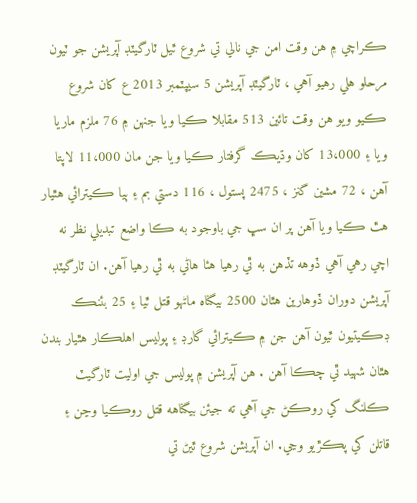ڪراچي ۾ هن وقت امن جي نالي تي شروع ٿيل ٽارگيٽڊ آپريشن جو ٽيون مرحلو هلي رهيو آهي ، ٽارگيٽڊ آپريشن 5 سيپٽمبر 2013 ع کان شروع ڪيو ويو هن وقت تائين 513 مقابلا ڪيا ويا جنهن ۾ 76 ملزم ماريا ويا ۽ 13،000 کان وڌيڪ گرفتار ڪيا ويا جن مان 11،000 لاپتا آهن ، 72 مشين گنز ، 2475 پستول ، 116 دستي بم ۽ ٻيا ڪيترائي هٿيار هٿ ڪيا ويا آهن پر ان سڀ جي باوجود به ڪا واضع تبديلي نظر نه اچي رهي آهي ڏوهه تڏهن به ٿي رهيا هئا هاڻي به ٿي رهيا آهن. ان ٽارگيٽڊ آپريشن دوران ڏوهارين هٿان 2500 بيگناه ماڻهو قتل ٿيا ۽ 25 بئنڪ ڊڪيتيون ٿيون آهن جن ۾ ڪيترائي گارڊ ۽ پوليس اهلڪار هٿيار بندن هٿان شهيد ٿي چڪا آهن . هن آپريشن ۾ پوليس جي اوليت ٽارگيٽ ڪلنگ کي روڪڻ جي آهي ته جيئن بيگناهه قتل روڪيا وڃن ۽ قاتلن کي پڪڙيو وڃي. ان آپريشن شروع ٿيڻ تي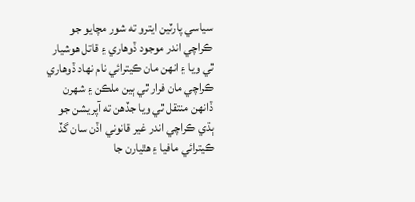سياسي پارٽين ايترو ته شور مچايو جو ڪراچي اندر موجود ڏوهاري ۽ قاتل هوشيار ٿي ويا ۽ انهن مان ڪيترائي نام نهاد ڏوهاري ڪراچي مان فرار ٿي ٻين ملڪن ۽ شهرن ڏانهن منتقل ٿي ويا جڏهن ته آپريشن جو ٻڌي ڪراچي اندر غير قانوني اڏن سان گڏ ڪيترائي مافيا ۽ هٿيارن جا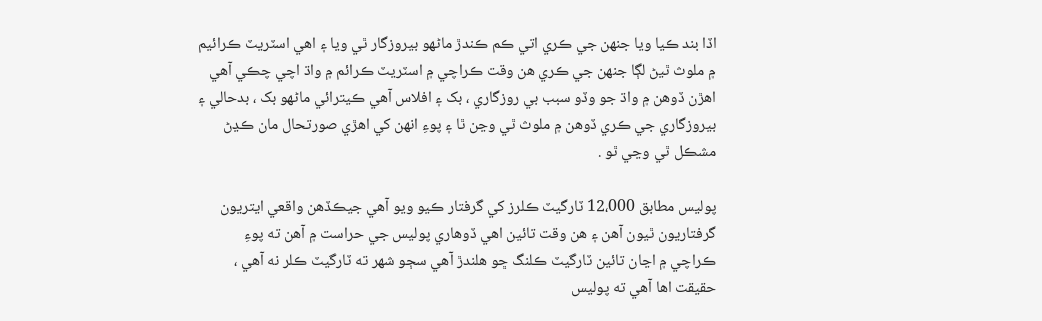اڏا بند ڪيا ويا جنهن جي ڪري اتي ڪم ڪندڙ ماڻهو بيروزگار ٿي ويا ۽ اهي اسٽريٽ ڪرائيم ۾ ملوث ٿيڻ لڳا جنهن جي ڪري هن وقت ڪراچي ۾ اسٽريٽ ڪرائم ۾ واڌ اچي چڪي آهي اهڙن ڏوهن ۾ واڌ جو وڏو سبب بي روزگاري ، بک ۽ افلاس آهي ڪيترائي ماڻهو بک ، بدحالي ۽ بيروزگاري جي ڪري ڏوهن ۾ ملوث ٿي وڃن ٿا ۽ پوءِ انهن کي اهڙي صورتحال مان ڪڍڻ مشڪل ٿي وڃي ٿو .

پوليس مطابق 12،000 ٽارگيٽ ڪلرز کي گرفتار ڪيو ويو آهي جيڪڏهن واقعي ايتريون گرفتاريون ٿيون آهن ۽ هن وقت تائين اهي ڏوهاري پوليس جي حراست ۾ آهن ته پوءِ ڪراچي ۾ اڃان تائين ٽارگيٽ ڪلنگ ڇو هلندڙ آهي سڄو شهر ته ٽارگيٽ ڪلر نه آهي ، حقيقت اها آهي ته پوليس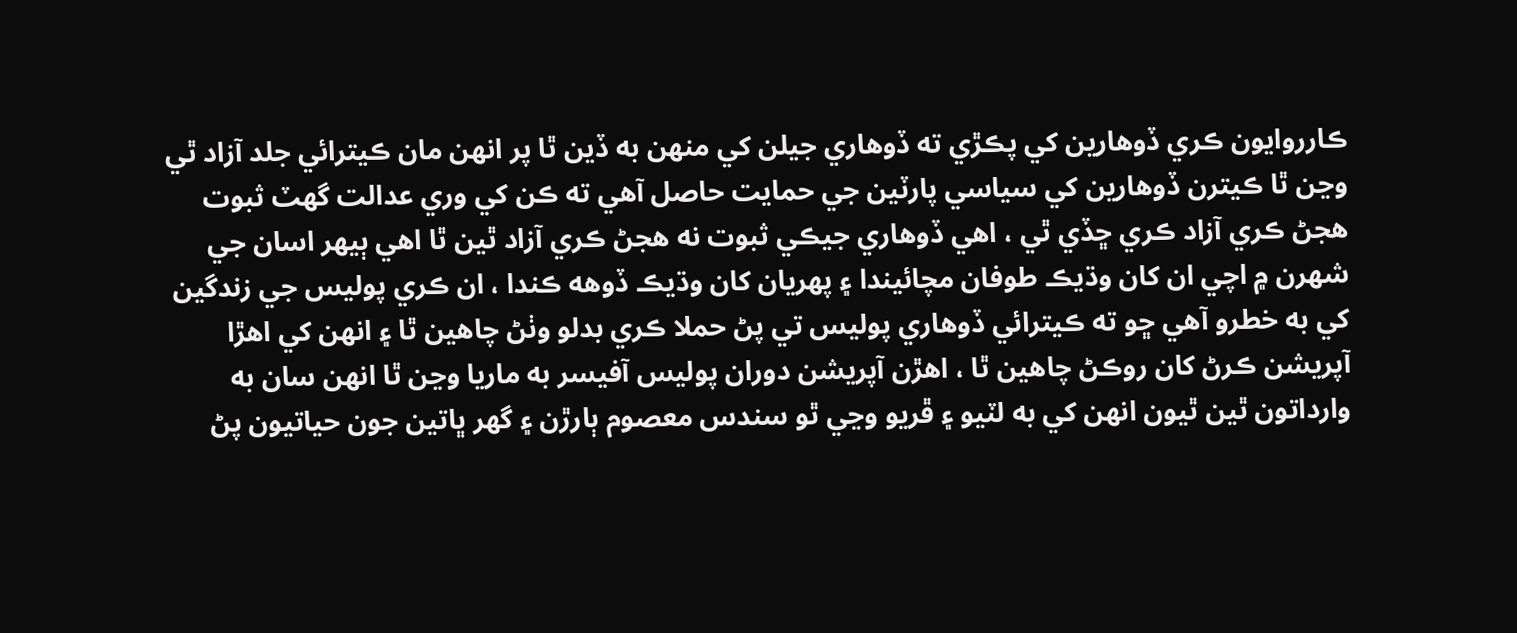ڪارروايون ڪري ڏوهارين کي پڪڙي ته ڏوهاري جيلن کي منهن به ڏين ٿا پر انهن مان ڪيترائي جلد آزاد ٿي وڃن ٿا ڪيترن ڏوهارين کي سياسي پارٽين جي حمايت حاصل آهي ته ڪن کي وري عدالت گھٽ ثبوت هجڻ ڪري آزاد ڪري ڇڏي ٿي ، اهي ڏوهاري جيڪي ثبوت نه هجڻ ڪري آزاد ٿين ٿا اهي ٻيهر اسان جي شهرن ۾ اچي ان کان وڌيڪ طوفان مچائيندا ۽ پهريان کان وڌيڪ ڏوهه ڪندا ، ان ڪري پوليس جي زندگين کي به خطرو آهي ڇو ته ڪيترائي ڏوهاري پوليس تي پڻ حملا ڪري بدلو وٺڻ چاهين ٿا ۽ انهن کي اهڙا آپريشن ڪرڻ کان روڪڻ چاهين ٿا ، اهڙن آپريشن دوران پوليس آفيسر به ماريا وڃن ٿا انهن سان به وارداتون ٿين ٿيون انهن کي به لٽيو ۽ ڦريو وڃي ٿو سندس معصوم ٻارڙن ۽ گھر ڀاتين جون حياتيون پڻ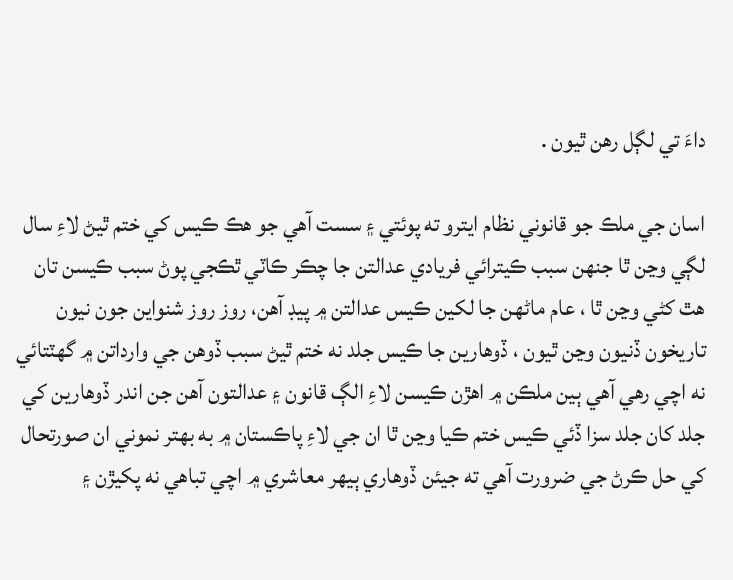داءَ تي لڳل رهن ٿيون .

اسان جي ملڪ جو قانوني نظام ايترو ته پوئتي ۽ سست آهي جو هڪ ڪيس کي ختم ٿيڻ لاءِ سال لڳي وڃن ٿا جنهن سبب ڪيترائي فريادي عدالتن جا چڪر ڪاٽي ٿڪجي پوڻ سبب ڪيسن تان هٿ کڻي وڃن ٿا ، عام ماڻهن جا لکين ڪيس عدالتن ۾ پيڊ آهن، روز روز شنواين جون نيون تاريخون ڏنيون وڃن ٿيون ، ڏوهارين جا ڪيس جلد نه ختم ٿيڻ سبب ڏوهن جي وارداتن ۾ گھٽتائي نه اچي رهي آهي ٻين ملڪن ۾ اهڙن ڪيسن لاءِ الڳ قانون ۽ عدالتون آهن جن اندر ڏوهارين کي جلد کان جلد سزا ڏئي ڪيس ختم ڪيا وڃن ٿا ان جي لاءِ پاڪستان ۾ به بهتر نموني ان صورتحال کي حل ڪرڻ جي ضرورت آهي ته جيئن ڏوهاري ٻيهر معاشري ۾ اچي تباهي نه پکيڙن ۽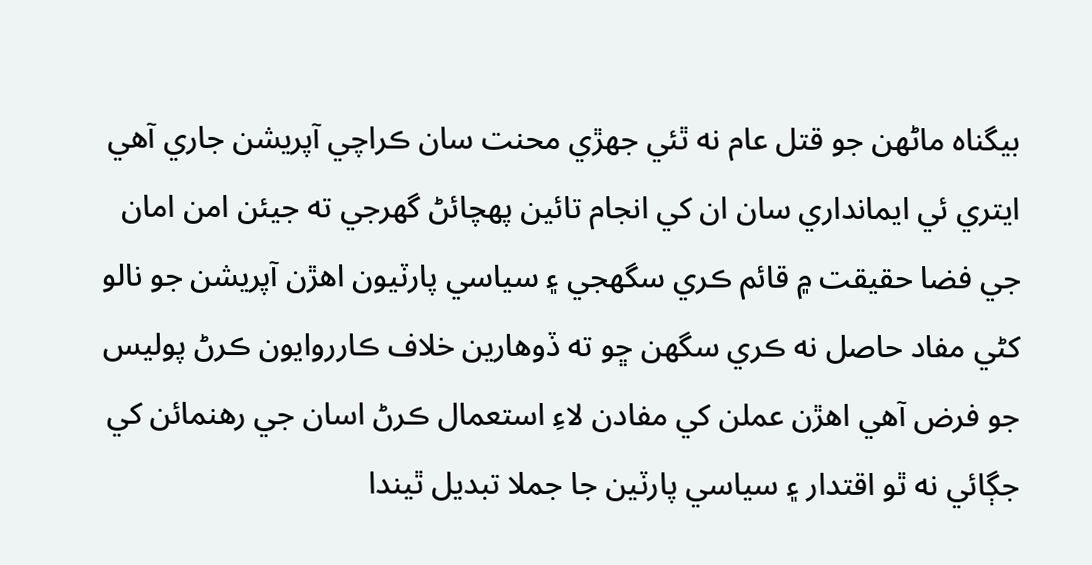بيگناه ماڻهن جو قتل عام نه ٿئي جهڙي محنت سان ڪراچي آپريشن جاري آهي ايتري ئي ايمانداري سان ان کي انجام تائين پهچائڻ گھرجي ته جيئن امن امان جي فضا حقيقت ۾ قائم ڪري سگھجي ۽ سياسي پارٽيون اهڙن آپريشن جو نالو کڻي مفاد حاصل نه ڪري سگھن ڇو ته ڏوهارين خلاف ڪارروايون ڪرڻ پوليس جو فرض آهي اهڙن عملن کي مفادن لاءِ استعمال ڪرڻ اسان جي رهنمائن کي جڳائي نه ٿو اقتدار ۽ سياسي پارٽين جا جملا تبديل ٿيندا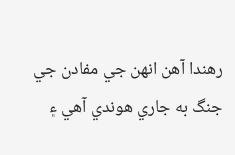رهندا آهن انهن جي مفادن جي جنگ به جاري هوندي آهي ۽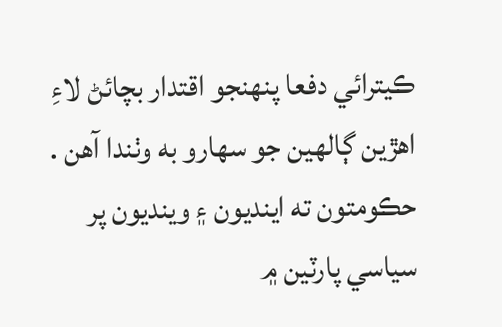ڪيترائي دفعا پنهنجو اقتدار بچائڻ لاءِ اهڙين ڳالهين جو سهارو به وٺندا آهن . حڪومتون ته اينديون ۽ وينديون پر سياسي پارٽين ۾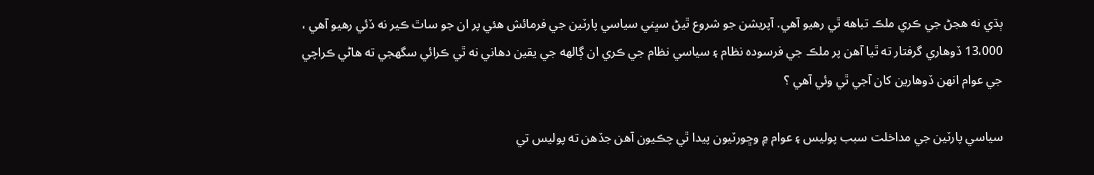ٻڌي نه هجڻ جي ڪري ملڪ تباهه ٿي رهيو آهي. آپريشن جو شروع ٿيڻ سڀني سياسي پارٽين جي فرمائش هئي پر ان جو ساٿ ڪير نه ڏئي رهيو آهي ، 13،000 ڏوهاري گرفتار ته ٿيا آهن پر ملڪ جي فرسوده نظام ۽ سياسي نظام جي ڪري ان ڳالهه جي يقين دهاني نه ٿي ڪرائي سگھجي ته هاڻي ڪراچي جي عوام انهن ڏوهارين کان آجي ٿي وئي آهي ؟

سياسي پارٽين جي مداخلت سبب پوليس ۽ عوام ۾ وڇورٽيون پيدا ٿي چڪيون آهن جڏهن ته پوليس تي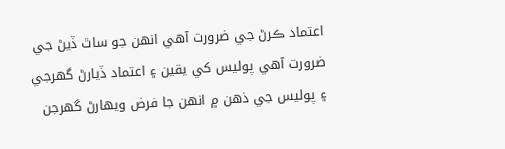اعتماد ڪرڻ جي ضرورت آهي انهن جو ساٿ ڏيڻ جي ضرورت آهي پوليس کي يقين ۽ اعتماد ڏيارڻ گھرجي ۽ پوليس جي ذهن ۾ انهن جا فرض ويهارڻ گھرجن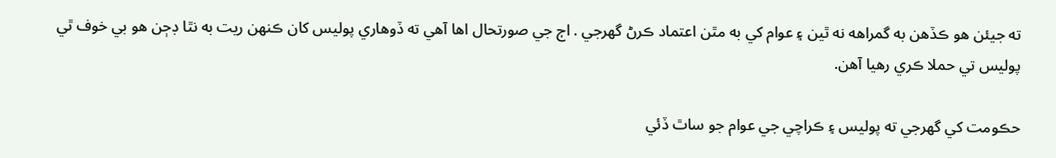ته جيئن هو ڪڏهن به گمراهه نه ٿين ۽ عوام کي به مٿن اعتماد ڪرڻ گھرجي . اڄ جي صورتحال اها آهي ته ڏوهاري پوليس کان ڪنهن ريت به نٿا ڊڄن هو بي خوف ٿي پوليس تي حملا ڪري رهيا آهن.

حڪومت کي گھرجي ته پوليس ۽ ڪراچي جي عوام جو ساٿ ڏئي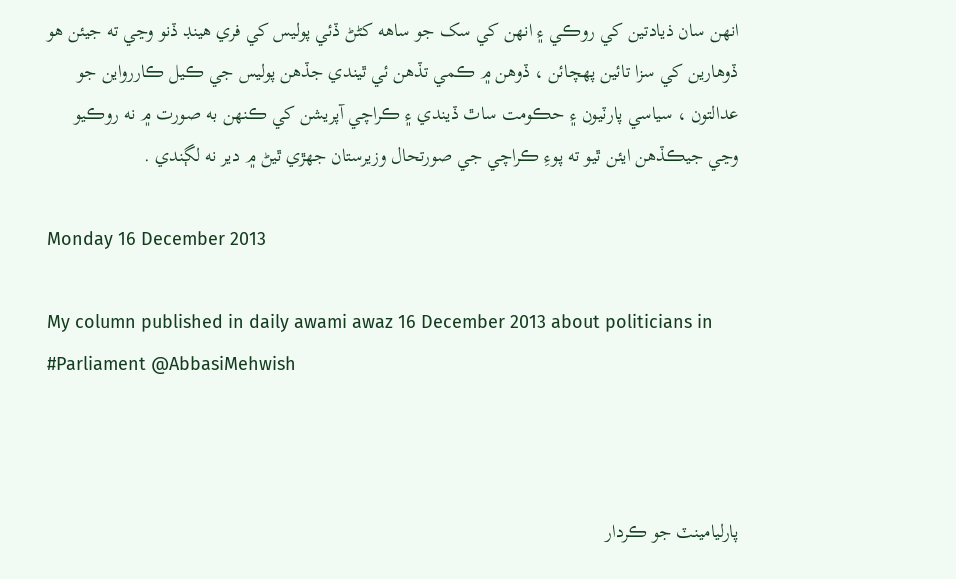انهن سان ذيادتين کي روڪي ۽ انهن کي سک جو ساهه کڻڻ ڏئي پوليس کي فري هينڊ ڏنو وڃي ته جيئن هو ڏوهارين کي سزا تائين پهچائن ، ڏوهن ۾ ڪمي تڏهن ئي ٿيندي جڏهن پوليس جي ڪيل ڪاررواين جو عدالتون ، سياسي پارٽيون ۽ حڪومت ساٿ ڏيندي ۽ ڪراچي آپريشن کي ڪنهن به صورت ۾ نه روڪيو وڃي جيڪڏهن ايئن ٿيو ته پوءِ ڪراچي جي صورتحال وزيرستان جهڙي ٿيڻ ۾ دير نه لڳندي .

Monday 16 December 2013

My column published in daily awami awaz 16 December 2013 about politicians in #Parliament @AbbasiMehwish



پارليامينٽ جو ڪردار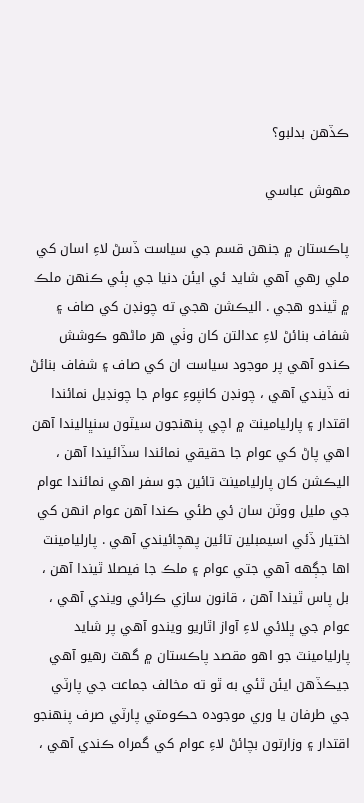ڪڏهن بدلبو؟

مهوش عباسي

پاڪستان ۾ جنهن قسم جي سياست ڏسڻ لاءِ اسان کي ملي رهي آهي شايد ئي ايئن دنيا جي ٻئي ڪنهن ملڪ ۾ ٿيندو هجي . اليڪشن هجي ته چونڊن کي صاف ۽ شفاف بنائڻ لاءِ عدالتن کان وٺي هر ماڻهو ڪوشش ڪندو آهي پر موجود سياست ان کي صاف ۽ شفاف بنائڻ نه ڏيندي آهي ، چونڊن کانپوءِ عوام جا چونڊيل نمائندا اقتدار ۽ پارليامينٽ ۾ اچي پنهنجون سيٽون سنڀاليندا آهن اهي پاڻ کي عوام جا حقيقي نمائندا سڏائيندا آهن ، اليڪشن کان پارليامينٽ تائين جو سفر اهي نمائندا عوام جي مليل ووٽن سان ئي طئي ڪندا آهن عوام انهن کي اختيار ڏئي اسيمبلين تائين پهچائيندي آهي . پارليامينٽ اها جڳهه آهي جتي عوام ۽ ملڪ جا فيصلا ٿيندا آهن ، بل پاس ٿيندا آهن ، قانون سازي ڪرائي ويندي آهي ، عوام جي ڀلائي لاءِ آواز اٿاريو ويندو آهي پر شايد پارليامينٽ جو اهو مقصد پاڪستان ۾ گھٽ رهيو آهي جيڪڏهن ايئن ٿئي به ٿو ته مخالف جماعت جي پارٽي جي طرفان يا وري موجوده حڪومتي پارٽي صرف پنهنجو اقتدار ۽ وزارتون بچائڻ لاءِ عوام کي گمراه ڪندي آهي ،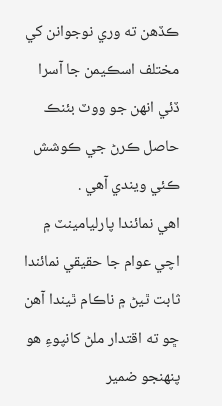ڪڏهن ته وري نوجوانن کي مختلف اسڪيمن جا آسرا ڏئي انهن جو ووٽ بئنڪ حاصل ڪرڻ جي ڪوشش ڪئي ويندي آهي .
اهي نمائندا پارليامينٽ ۾ اچي عوام جا حقيقي نمائندا ثابت ٿيڻ ۾ ناڪام ٿيندا آهن ڇو ته اقتدار ملڻ کانپوءِ هو پنهنجو ضمير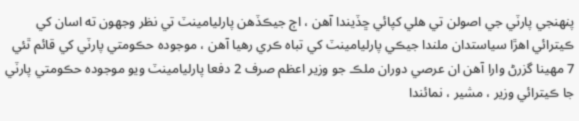پنهنجي پارٽي جي اصولن تي هلي کپائي ڇڏيندا آهن ، اڄ جيڪڏهن پارليامينٽ تي نظر وجھون ته اسان کي ڪيترائي اهڙا سياستدان ملندا جيڪي پارليامينٽ کي تباه ڪري رهيا آهن ، موجوده حڪومتي پارٽي کي قائم ٿئي 7 مهينا گزرڻ وارا آهن ان عرصي دوران ملڪ جو وزير اعظم صرف 2 دفعا پارليامينٽ ويو موجوده حڪومتي پارٽي جا ڪيترائي وزير ، مشير ، نمائندا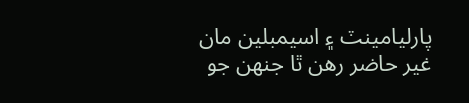پارليامينٽ ۽ اسيمبلين مان غير حاضر رهن ٿا جنهن جو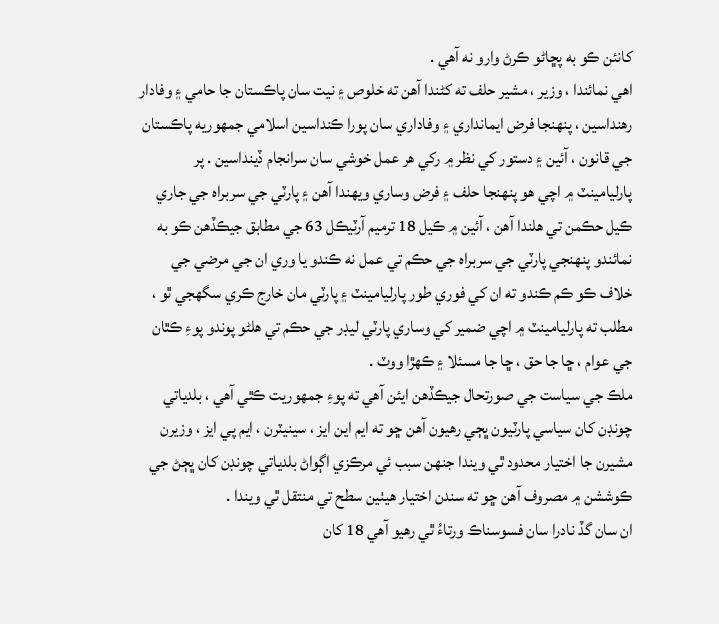کانئن ڪو به پڇاڻو ڪرڻ وارو نه آهي .
اهي نمائندا ، وزير ، مشير حلف ته کڻندا آهن ته خلوص ۽ نيت سان پاڪستان جا حامي ۽ وفادار رهنداسين ، پنهنجا فرض ايمانداري ۽ وفاداري سان پورا ڪنداسين اسلامي جمهوريه پاڪستان جي قانون ، آئين ۽ دستور کي نظر ۾ رکي هر عمل خوشي سان سرانجام ڏينداسين . پر پارليامينٽ ۾ اچي هو پنهنجا حلف ۽ فرض وساري ويهندا آهن ۽ پارٽي جي سربراه جي جاري ڪيل حڪمن تي هلندا آهن ، آئين ۾ ڪيل 18 ترميم آرٽيڪل 63 جي مطابق جيڪڏهن ڪو به نمائندو پنهنجي پارٽي جي سربراه جي حڪم تي عمل نه ڪندو يا وري ان جي مرضي جي خلاف ڪو ڪم ڪندو ته ان کي فوري طور پارليامينٽ ۽ پارٽي مان خارج ڪري سگھجي ٿو ، مطلب ته پارليامينٽ ۾ اچي ضمير کي وساري پارٽي ليڊر جي حڪم تي هلڻو پوندو پوءِ ڪٿان جي عوام ، ڇا جا حق ، ڇا جا مسئلا ۽ ڪهڙا ووٽ .
ملڪ جي سياست جي صورتحال جيڪڏهن ايئن آهي ته پوءِ جمهوريت ڪٿي آهي ، بلدياتي چونڊن کان سياسي پارٽيون ڀڄي رهيون آهن ڇو ته ايم اين ايز ، سينيٽرن ، ايم پي ايز ، وزيرن مشيرن جا اختيار محدود ٿي ويندا جنهن سبب ئي مرڪزي اڳواڻ بلدياتي چونڊن کان ڀڄڻ جي ڪوششن ۾ مصروف آهن ڇو ته سندن اختيار هيٺين سطح تي منتقل ٿي ويندا .
ان سان گڏ نادرا سان فسوسناڪ ورتاءُ ٿي رهيو آهي 18 کان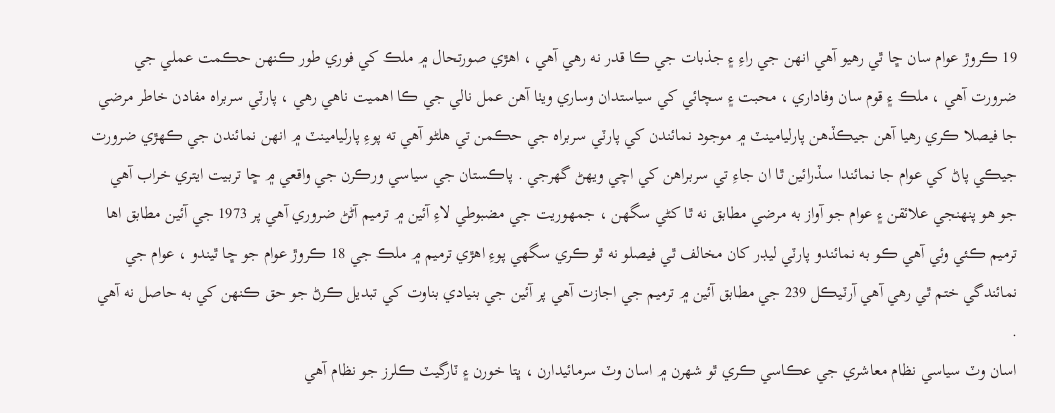19 ڪروڙ عوام سان ڇا ٿي رهيو آهي انهن جي راءِ ۽ جذبات جي ڪا قدر نه رهي آهي ، اهڙي صورتحال ۾ ملڪ کي فوري طور ڪنهن حڪمت عملي جي ضرورت آهي ، ملڪ ۽ قوم سان وفاداري ، محبت ۽ سچائي کي سياستدان وساري ويٺا آهن عمل نالي جي ڪا اهميت ناهي رهي ، پارٽي سربراه مفادن خاطر مرضي جا فيصلا ڪري رهيا آهن جيڪڏهن پارليامينٽ ۾ موجود نمائندن کي پارٽي سربراه جي حڪمن تي هلڻو آهي ته پوءِ پارليامينٽ ۾ انهن نمائندن جي ڪهڙي ضرورت جيڪي پاڻ کي عوام جا نمائندا سڏرائين ٿا ان جاءِ تي سربراهن کي اچي ويهڻ گھرجي . پاڪستان جي سياسي ورڪرن جي واقعي ۾ ڇا تربيت ايتري خراب آهي جو هو پنهنجي علائقن ۽ عوام جو آواز به مرضي مطابق نه ٿا کڻي سگھن ، جمهوريت جي مضبوطي لاءِ آئين ۾ ترميم آڻڻ ضروري آهي پر 1973 جي آئين مطابق اها ترميم ڪئي وئي آهي ڪو به نمائندو پارٽي ليڊر کان مخالف ٿي فيصلو نه ٿو ڪري سگھي پوءِ اهڙي ترميم ۾ ملڪ جي 18 ڪروڙ عوام جو ڇا ٿيندو ، عوام جي نمائندگي ختم ٿي رهي آهي آرٽيڪل 239 جي مطابق آئين ۾ ترميم جي اجازت آهي پر آئين جي بنيادي بناوت کي تبديل ڪرڻ جو حق ڪنهن کي به حاصل نه آهي .
اسان وٽ سياسي نظام معاشري جي عڪاسي ڪري ٿو شهرن ۾ اسان وٽ سرمائيدارن ، ڀتا خورن ۽ ٽارگيٽ ڪلرز جو نظام آهي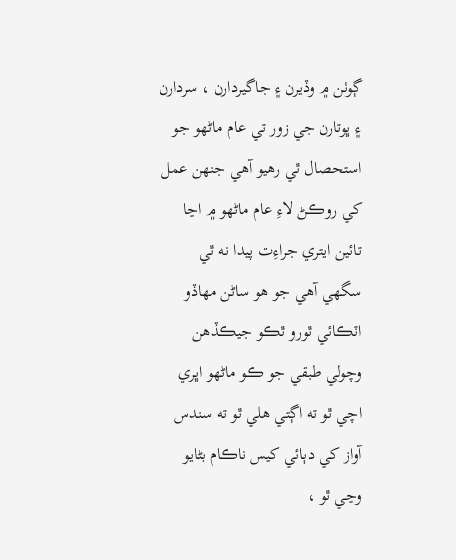ڳوٺن ۾ وڏيرن ۽ جاگيردارن ، سردارن ۽ ڀوتارن جي زور تي عام ماڻهو جو استحصال ٿي رهيو آهي جنهن عمل کي روڪڻ لاءِ عام ماڻهو ۾ اڃا تائين ايتري جراءِت پيدا نه ٿي سگھي آهي جو هو ساڻن مهاڏو اٽڪائي ٿورو ٿڪو جيڪڏهن وچولي طبقي جو ڪو ماڻهو اڀري اچي ٿو ته اڳتي هلي ٿو ته سندس آواز کي دٻائي کيس ناڪام بڻايو وڃي ٿو ،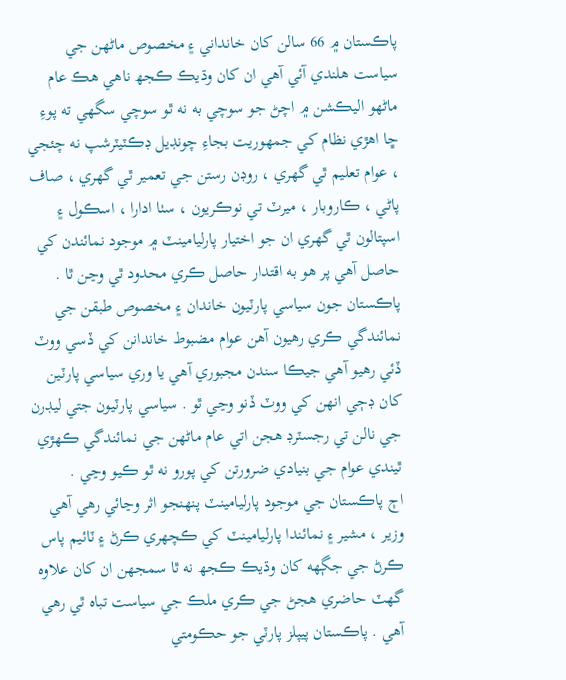پاڪستان ۾ 66 سالن کان خانداني ۽ مخصوص ماڻهن جي سياست هلندي آئي آهي ان کان وڌيڪ ڪجھ ناهي هڪ عام ماڻهو اليڪشن ۾ اچڻ جو سوچي به نه ٿو سوچي سگھي ته پوءِ ڇا اهڙي نظام کي جمهوريت بجاءِ چونڊيل ڊڪٽيٽرشپ نه چئجي ، عوام تعليم ٿي گھري ، روڊن رستن جي تعمير ٿي گھري ، صاف پاڻي ، ڪاروبار ، ميرٽ تي نوڪريون ، سٺا ادارا ، اسڪول ۽ اسپتالون ٿي گھري ان جو اختيار پارليامينٽ ۾ موجود نمائندن کي حاصل آهي پر هو به اقتدار حاصل ڪري محدود ٿي وڃن ٿا . پاڪستان جون سياسي پارٽيون خاندان ۽ مخصوص طبقن جي نمائندگي ڪري رهيون آهن عوام مضبوط خاندانن کي ڏسي ووٽ ڏئي رهيو آهي جيڪا سندن مجبوري آهي يا وري سياسي پارٽين کان ڊڄي انهن کي ووٽ ڏنو وڃي ٿو . سياسي پارٽيون جتي ليڊرن جي نالن تي رجسٽرڊ هجن اتي عام ماڻهن جي نمائندگي ڪهڙي ٿيندي عوام جي بنيادي ضرورتن کي پورو نه ٿو ڪيو وڃي .
اڄ پاڪستان جي موجود پارليامينٽ پنهنجو اثر وڃائي رهي آهي وزير ، مشير ۽ نمائندا پارليامينٽ کي ڪچهري ڪرڻ ۽ ٽائيم پاس ڪرڻ جي جڳهه کان وڌيڪ ڪجھ نه ٿا سمجھن ان کان علاوه گھٽ حاضري هجڻ جي ڪري ملڪ جي سياست تباه ٿي رهي آهي . پاڪستان پيپلز پارٽي جو حڪومتي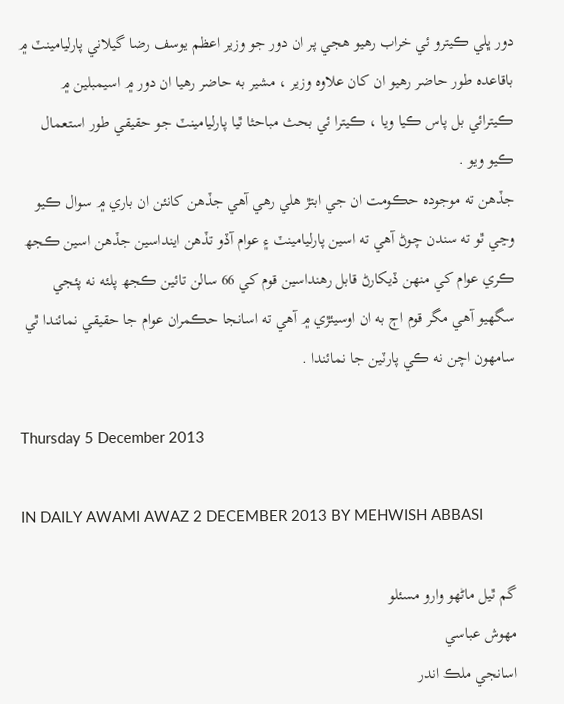دور ڀلي ڪيترو ئي خراب رهيو هجي پر ان دور جو وزير اعظم يوسف رضا گيلاني پارليامينٽ ۾ باقاعده طور حاضر رهيو ان کان علاوه وزير ، مشير به حاضر رهيا ان دور ۾ اسيمبلين ۾ ڪيترائي بل پاس ڪيا ويا ، ڪيترا ئي بحث مباحثا ٿيا پارليامينٽ جو حقيقي طور استعمال ڪيو ويو .
جڏهن ته موجوده حڪومت ان جي ابتڙ هلي رهي آهي جڏهن کانئن ان باري ۾ سوال ڪيو وڃي ٿو ته سندن چوڻ آهي ته اسين پارليامينٽ ۽ عوام آڏو تڏهن اينداسين جڏهن اسين ڪجھ ڪري عوام کي منهن ڏيکارڻ قابل رهنداسين قوم کي 66 سالن تائين ڪجھ پلئه نه پئجي سگھيو آهي مگر قوم اڄ به ان اوسيئڙي ۾ آهي ته اسانجا حڪمران عوام جا حقيقي نمائندا ٿي سامهون اچن نه ڪي پارٽين جا نمائندا .

Thursday 5 December 2013

IN DAILY AWAMI AWAZ 2 DECEMBER 2013 BY MEHWISH ABBASI

گم ٿيل ماڻهو وارو مسئلو
مهوش عباسي
اسانجي ملڪ اندر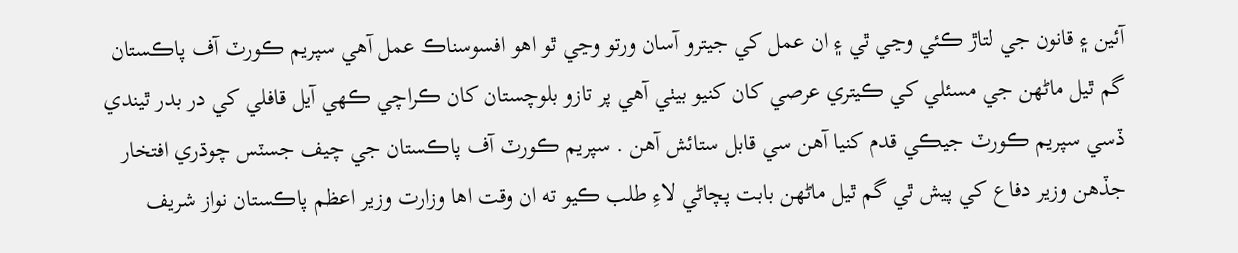آئين ۽ قانون جي لتاڙ ڪئي وڃي ٿي ۽ ان عمل کي جيترو آسان ورتو وڃي ٿو اهو افسوسناڪ عمل آهي سپريم ڪورٽ آف پاڪستان گم ٿيل ماڻهن جي مسئلي کي ڪيتري عرصي کان کنيو بيٺي آهي پر تازو بلوچستان کان ڪراچي ڪهي آيل قافلي کي در بدر ٿيندي ڏسي سپريم ڪورٽ جيڪي قدم کنيا آهن سي قابل ستائش آهن . سپريم ڪورٽ آف پاڪستان جي چيف جسٽس چوڌري افتخار جڏهن وزير دفاع کي پيش ٿي گم ٿيل ماڻهن بابت پچاڻي لاءِ طلب ڪيو ته ان وقت اها وزارت وزير اعظم پاڪستان نواز شريف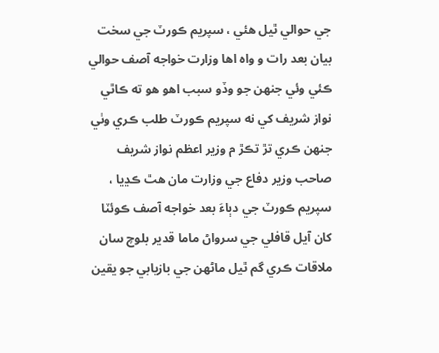جي حوالي ٿيل هئي ، سپريم ڪورٽ جي سخت بيان بعد رات و واه اها وزارت خواجه آصف حوالي ڪئي وئي جنهن جو وڏو سبب اهو هو ته ڪاٿي نواز شريف کي نه سپريم ڪورٽ طلب ڪري وٺي جنهن ڪري تڙ تڪڙ م وزير اعظم نواز شريف صاحب وزير دفاع جي وزارت مان هٿ ڪڍيا ، سپريم ڪورٽ جي دٻاءَ بعد خواجه آصف ڪوئٽا کان آيل قافلي جي سرواڻ ماما قدير بلوچ سان ملاقات ڪري گم ٿيل ماڻهن جي بازيابي جو يقين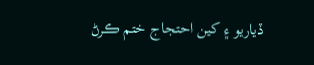ڏياريو ۽ کين احتجاج ختم ڪرڻ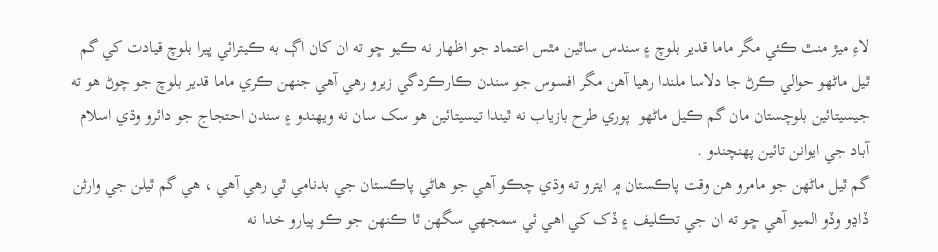لاءِ ميڙ منٿ ڪئي مگر ماما قدير بلوچ ۽ سندس ساٿين مٿس اعتماد جو اظهار نه ڪيو ڇو ته ان کان اڳ به ڪيترائي ڀيرا بلوچ قيادت کي گم ٿيل ماڻهو حوالي ڪرڻ جا دلاسا ملندا رهيا آهن مگر افسوس جو سندن ڪارڪردگي زيرو رهي آهي جنهن ڪري ماما قدير بلوچ جو چوڻ هو ته جيسيتائين بلوچستان مان گم ڪيل ماڻهو  پوري طرح بازياب نه ٿيندا تيسيتائين هو سک سان نه ويهندو ۽ سندن احتجاج جو دائرو وڌي اسلام آباد جي ايوانن تائين پهنچندو .
گم ٿيل ماڻهن جو مامرو هن وقت پاڪستان ۾ ايترو ته وڌي چڪو آهي جو هاڻي پاڪستان جي بدنامي ٿي رهي آهي ، هي گم ٿيلن جي وارثن ڏاڍو وڏو الميو آهي ڇو ته ان جي تڪليف ۽ ڏک کي اهي ئي سمجھي سگھن ٿا ڪنهن جو ڪو پيارو خدا نه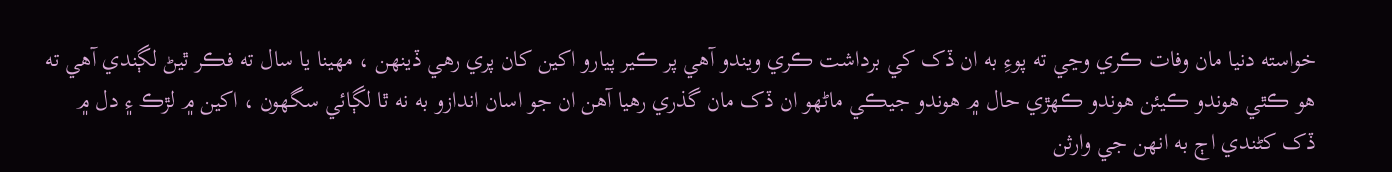خواسته دنيا مان وفات ڪري وڃي ته پوءِ به ان ڏک کي برداشت ڪري ويندو آهي پر ڪير پيارو اکين کان پري رهي ڏينهن ، مهينا يا سال ته فڪر ٿيڻ لڳندي آهي ته هو ڪٿي هوندو ڪيئن هوندو ڪهڙي حال ۾ هوندو جيڪي ماڻهو ان ڏک مان گذري رهيا آهن ان جو اسان اندازو به نه ٿا لڳائي سگھون ، اکين ۾ لڙڪ ۽ دل ۾ ڏک کڻندي اڄ به انهن جي وارثن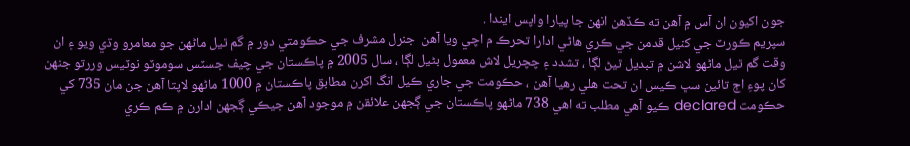جون اکيون ان آس ۾ آهن ته ڪڏهن انهن جا پيارا واپس ايندا .
سپريم ڪورٽ جي کنيل قدمن جي ڪري هاڻي ادارا تحرڪ م اچي ويا آهن  جنرل مشرف جي حڪومتي دور ۾ گم ٿيل ماڻهن جو معامرو وڌي ويو ۽ ان وقت گم ٿيل ماڻهو لاشن ۾ تبديل ٿيڻ لڳا ، تشدد ۽ چچريل لاش معمول بڻيل لڳا ، سال 2005 ۾ پاڪستان جي چيف جسٽس سوموٽو نوٽيس وررتو جنهن کان پوءِ اڄ تائين سڀ ڪيس ان تحت هلي رهيا آهن ، حڪومت جي جاري ڪيل انگ اکرن مطابق پاڪستان ۾ 1000 ماڻهو لاپتا آهن جن مان 735 کي حڪومت declared ڪيو آهي مطلب ته اهي 738 ماڻهو پاڪستان جي ڳجھن علائقن ۾ موجود آهن جيڪي ڳجھن ادارن ۾ ڪم ڪري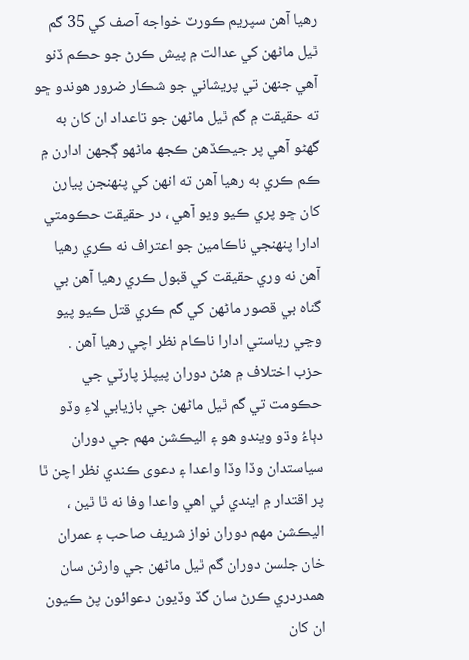رهيا آهن سپريم ڪورٽ خواجه آصف کي 35 گم ٿيل ماڻهن کي عدالت ۾ پيش ڪرڻ جو حڪم ڏنو آهي جنهن تي پريشاني جو شڪار ضرور هوندو ڇو ته حقيقت ۾ گم ٿيل ماڻهن جو تاعداد ان کان به گھڻو آهي پر جيڪڏهن ڪجھ ماڻهو ڳجھن ادارن ۾ ڪم ڪري به رهيا آهن ته انهن کي پنهنجن پيارن کان ڇو پري ڪيو ويو آهي ، در حقيقت حڪومتي ادارا پنهنجي ناڪامين جو اعتراف نه ڪري رهيا آهن نه وري حقيقت کي قبول ڪري رهيا آهن بي گناه بي قصور ماڻهن کي گم ڪري قتل ڪيو پيو وڃي رياستي ادارا ناڪام نظر اچي رهيا آهن .
حزب اختلاف ۾ هئڻ دوران پيپلز پارٽي جي حڪومت تي گم ٿيل ماڻهن جي بازيابي لاءِ وڏو دٻاءُ وڌو ويندو هو ۽ اليڪشن مهم جي دوران سياستدان وڏا وڏا واعدا ۽ دعوى ڪندي نظر اچن ٿا پر اقتدار ۾ ايندي ئي اهي واعدا وفا نه ٿا ٿين ، اليڪشن مهم دوران نواز شريف صاحب ۽ عمران خان جلسن دوران گم ٿيل ماڻهن جي وارثن سان همدردري ڪرڻ سان گڏ وڏيون دعوائون پڻ ڪيون ان کان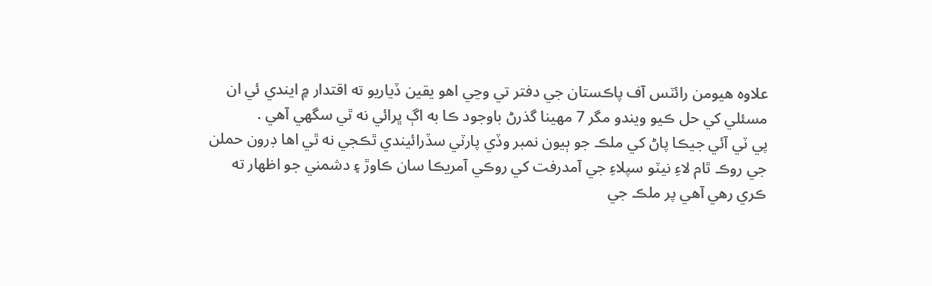علاوه هيومن رائٽس آف پاڪستان جي دفتر تي وڃي اهو يقين ڏياريو ته اقتدار ۾ ايندي ئي ان مسئلي کي حل ڪيو ويندو مگر 7 مهينا گذرڻ باوجود ڪا به اڳ ڀرائي نه ٿي سگھي آهي .
پي ٽي آئي جيڪا پاڻ کي ملڪ جو ٻيون نمبر وڏي پارٽي سڏرائيندي ٿڪجي نه ٿي اها ڊرون حملن جي روڪ ٿام لاءِ نيٽو سپلاءِ جي آمدرفت کي روڪي آمريڪا سان ڪاوڙ ۽ دشمني جو اظهار ته ڪري رهي آهي پر ملڪ جي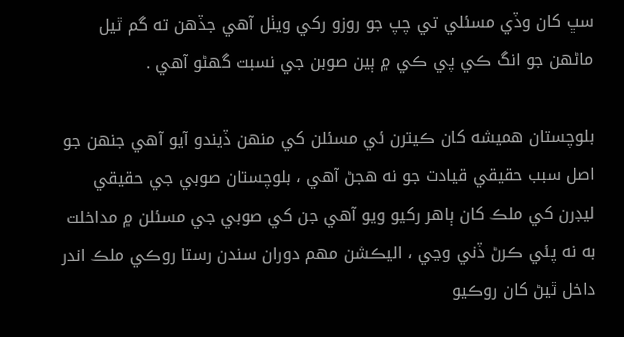سڀ کان وڏي مسئلي تي چپ جو روزو رکي ويٺل آهي جڏهن ته گم ٿيل ماڻهن جو انگ ڪي پي ڪي ۾ ٻين صوبن جي نسبت گھڻو آهي .

بلوچستان هميشه کان ڪيترن ئي مسئلن کي منهن ڏيندو آيو آهي جنهن جو اصل سبب حقيقي قيادت جو نه هجڻ آهي ، بلوچستان صوبي جي حقيقي ليڊرن کي ملڪ کان ٻاهر رکيو ويو آهي جن کي صوبي جي مسئلن ۾ مداخلت به نه پئي ڪرڻ ڏني وڃي ، اليڪشن مهم دوران سندن رستا روڪي ملڪ اندر داخل ٿيڻ کان روڪيو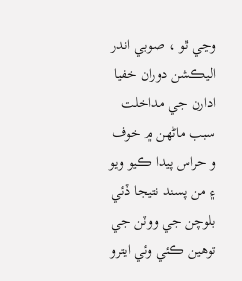وڃي ٿو ، صوبي اندر اليڪشن دوران خفيا ادارن جي مداخلت سبب ماڻهن ۾ خوف و حراس پيدا ڪيو ويو ۽ من پسند نتيجا ڏئي بلوچن جي ووٽن جي توهين ڪئي وئي ايترو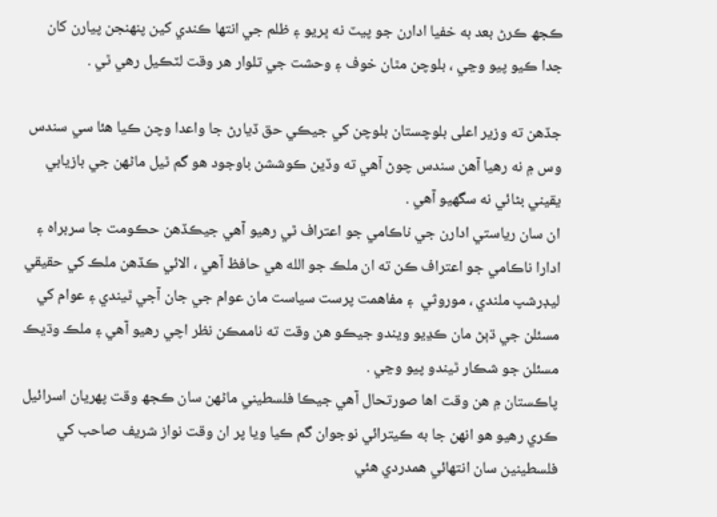ڪجھ ڪرڻ بعد به خفيا ادارن جو پيٽ نه ڀريو ۽ ظلم جي انتها ڪندي کين پنهنجن پيارن کان جدا ڪيو پيو وڃي ، بلوچن مٿان خوف ۽ وحشت جي تلوار هر وقت لٽڪيل رهي ٿي .

جڏهن ته وزير اعلى بلوچستان بلوچن کي جيڪي حق ڏيارڻ جا واعدا وچن ڪيا هئا سي سندس وس ۾ نه رهيا آهن سندس چوڻ آهي ته وڏين ڪوششن باوجود هو گم ٿيل ماڻهن جي بازيابي يقيني بڻائي نه سگھيو آهي .
ان سان رياستي ادارن جي ناڪامي جو اعتراف ٿي رهيو آهي جيڪڏهن حڪومت جا سربراه ۽ ادارا ناڪامي جو اعتراف ڪن ته ان ملڪ جو الله هي حافظ آهي ، الائي ڪڏهن ملڪ کي حقيقي ليڊرشپ ملندي ، موروثي  ۽ مفاهمت پرست سياست مان عوام جي جان آجي ٿيندي ۽ عوام کي مسئلن جي ڌٻڻ مان ڪڍيو ويندو جيڪو هن وقت ته ناممڪن نظر اچي رهيو آهي ۽ ملڪ وڌيڪ مسئلن جو شڪار ٿيندو پيو وڃي .
پاڪستان ۾ هن وقت اها صورتحال آهي جيڪا فلسطيني ماڻهن سان ڪجھ وقت پهريان اسرائيل ڪري رهيو هو انهن جا به ڪيترائي نوجوان گم ڪيا ويا پر ان وقت نواز شريف صاحب کي فلسطينين سان انتهائي همدردي هئي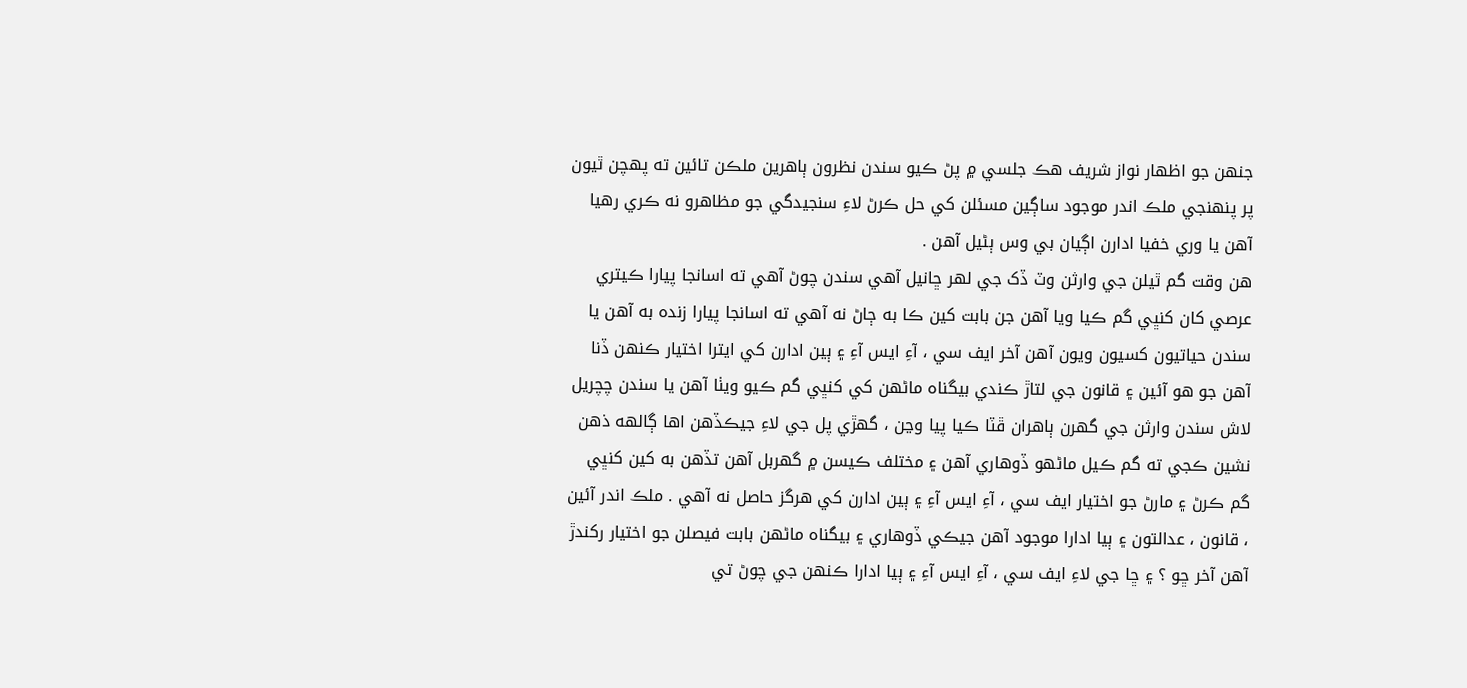جنهن جو اظهار نواز شريف هڪ جلسي ۾ پڻ ڪيو سندن نظرون ٻاهرين ملڪن تائين ته پهچن ٿيون پر پنهنجي ملڪ اندر موجود ساڳين مسئلن کي حل ڪرڻ لاءِ سنجيدگي جو مظاهرو نه ڪري رهيا آهن يا وري خفيا ادارن اڳيان بي وس ٻڻيل آهن .
هن وقت گم ٿيلن جي وارثن وٽ ڏک جي لهر ڇانيل آهي سندن چوڻ آهي ته اسانجا پيارا ڪيتري عرصي کان کنڀي گم ڪيا ويا آهن جن بابت کين ڪا به ڄاڻ نه آهي ته اسانجا پيارا زنده به آهن يا سندن حياتيون کسيون ويون آهن آخر ايف سي ، آءِ ايس آءِ ۽ ٻين ادارن کي ايترا اختيار ڪنهن ڏنا آهن جو هو آئين ۽ قانون جي لتاڙ ڪندي بيگناه ماڻهن کي کنڀي گم ڪيو ويٺا آهن يا سندن چچريل لاش سندن وارثن جي گھرن ٻاهران ڦٽا ڪيا پيا وڃن ، گھڙي پل جي لاءِ جيڪڏهن اها ڳالهه ذهن نشين ڪجي ته گم ڪيل ماڻهو ڏوهاري آهن ۽ مختلف ڪيسن ۾ گھربل آهن تڏهن به کين کنڀي گم ڪرڻ ۽ مارڻ جو اختيار ايف سي ، آءِ ايس آءِ ۽ ٻين ادارن کي هرگز حاصل نه آهي . ملڪ اندر آئين ، قانون ، عدالتون ۽ ٻيا ادارا موجود آهن جيڪي ڏوهاري ۽ بيگناه ماڻهن بابت فيصلن جو اختيار رکندڙ آهن آخر ڇو ؟ ۽ ڇا جي لاءِ ايف سي ، آءِ ايس آءِ ۽ ٻيا ادارا ڪنهن جي چوڻ تي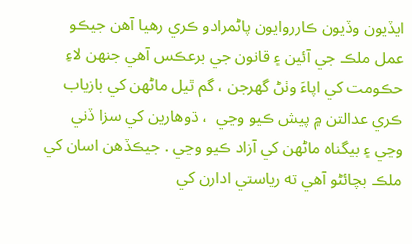ايڏيون وڏيون ڪارروايون پاڻمرادو ڪري رهيا آهن جيڪو عمل ملڪ جي آئين ۽ قانون جي برعڪس آهي جنهن لاءِ حڪومت کي اپاءَ وٺڻ گھرجن ، گم ٿيل ماڻهن کي بازياب ڪري عدالتن ۾ پيش ڪيو وڃي  ، ڌوهارين کي سزا ڏني وڃي ۽ بيگناه ماڻهن کي آزاد ڪيو وڃي . جيڪڏهن اسان کي ملڪ بچائڻو آهي ته رياستي ادارن کي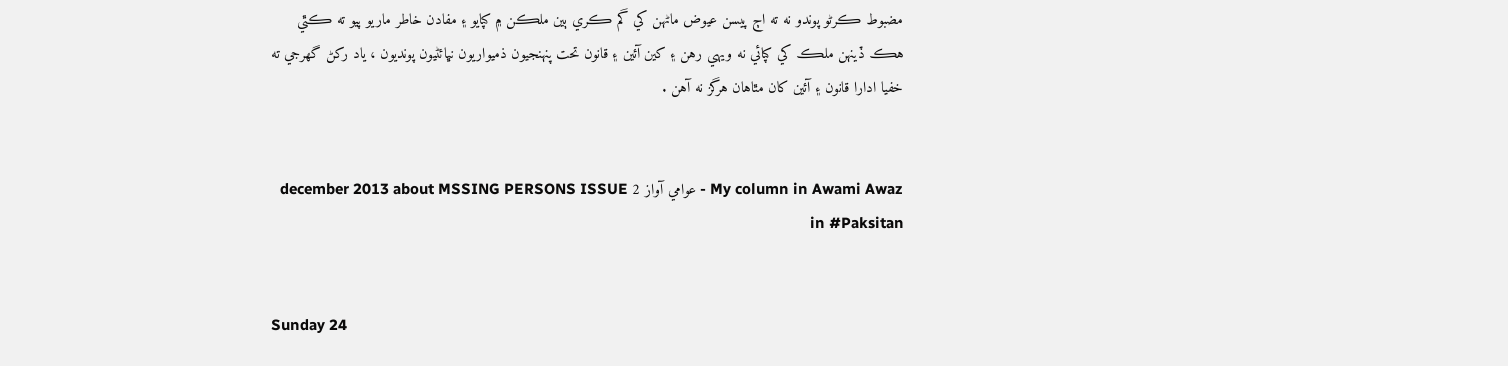مضبوط ڪرڻو پوندو نه ته اڄ پيسن عيوض ماڻهن کي گم ڪري ٻين ملڪن ۾ کپايو ۽ مفادن خاطر ماريو پيو ته ڪٿي هڪ ڏينهن ملڪ کي کپائي نه ويهي رهن ۽ کين آئين ۽ قانون تحت پنهنجيون ذميواريون نڀائڻيون پونديون ، ياد رکڻ گھرجي ته خفيا ادارا قانون ۽ آئين کان مٿاهان هرگز نه آهن .


My column in Awami Awaz - عوامي آواز 2 december 2013 about MSSING PERSONS ISSUE in #Paksitan


Sunday 24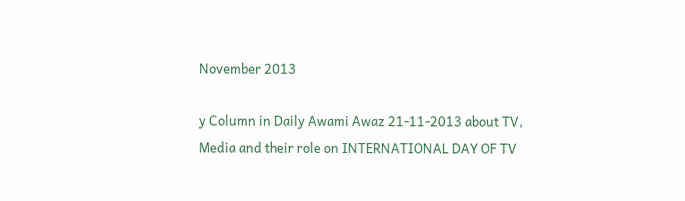November 2013

y Column in Daily Awami Awaz 21-11-2013 about TV, Media and their role on INTERNATIONAL DAY OF TV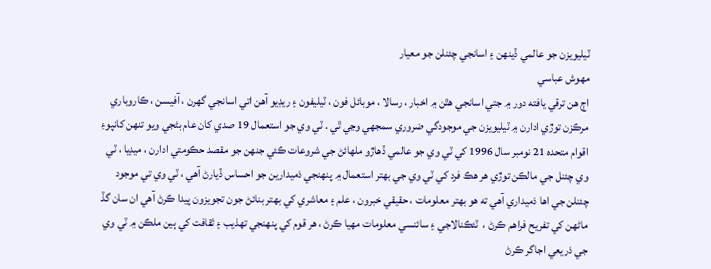ٽيليويزن جو عالمي ڏينهن ۽ اسانجي چئنلن جو معيار
مهوش عباسي
اڄ هن ترقي يافته دور ۾ جتي اسانجي هٿن ۾ اخبار ، رسالا ، موبائل فون ، ٽيليفون ۽ ريڊيو آهن اتي اسانجي گھرن ، آفيسن ، ڪاروباري مرڪزن توڙي ادارن ۾ ٽيليويزن جي موجودگي ضروري سمجھي وڃي ٿي . ٽي وي جو استعمال 19 صدي کان عام بڻجي ويو تنهن کانپوءِ اقوام متحده 21 نومبر سال 1996 کي ٽي وي جو عالمي ڏهاڙو ملهائڻ جي شروعات ڪئي جنهن جو مقصد حڪومتي ادارن ، ميڊيا ، ٽي وي چئنل جي مالڪن توڙي هر هڪ فرد کي ٽي وي جي بهتر استعمال ۾ پنهنجي ذميدارين جو احساس ڏيارڻ آهي ، ٽي وي تي موجود چئنلن جي اها ذميداري آهي ته هو بهتر معلومات ، حقيقي خبرون ، علم ۽ معاشري کي بهتر بنائڻ جون تجويزون پيدا ڪرڻ آهي ان سان گڏ ماڻهن کي تفريح فراهم ڪرڻ ،  ٽئڪنالاجي ۽ سائنسي معلومات مهيا ڪرڻ ، هر قوم کي پنهنجي تهذيب ۽ ثقافت کي ٻين ملڪن ۾ ٽي وي جي ذريعي اجاگر ڪرڻ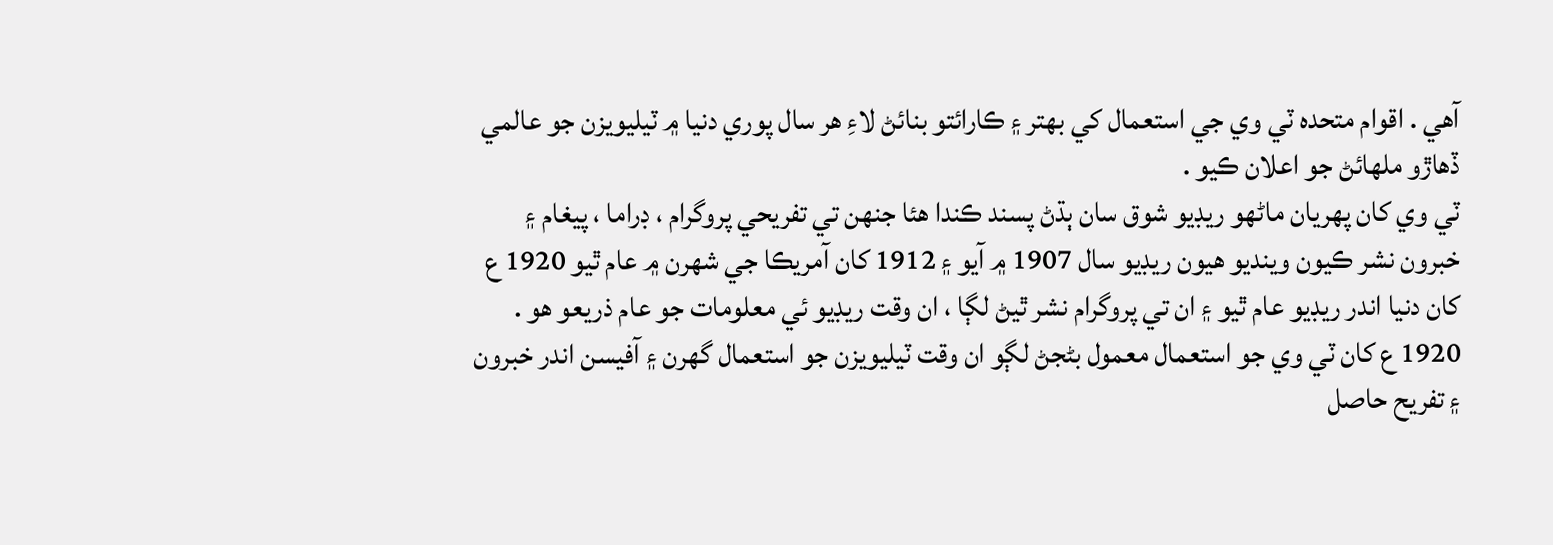آهي . اقوام متحده ٽي وي جي استعمال کي بهتر ۽ ڪارائتو بنائڻ لاءِ هر سال پوري دنيا ۾ ٽيليويزن جو عالمي ڏهاڙو ملهائڻ جو اعلان ڪيو .
ٽي وي کان پهريان ماڻهو ريڊيو شوق سان ٻڌڻ پسند ڪندا هئا جنهن تي تفريحي پروگرام ، ڊراما ، پيغام ۽ خبرون نشر ڪيون وينديو هيون ريڊيو سال 1907 ۾ آيو ۽ 1912 کان آمريڪا جي شهرن ۾ عام ٿيو 1920 ع کان دنيا اندر ريڊيو عام ٿيو ۽ ان تي پروگرام نشر ٿيڻ لڳا ، ان وقت ريڊيو ئي معلومات جو عام ذريعو هو .
1920 ع کان ٽي وي جو استعمال معمول بڻجڻ لڳو ان وقت ٽيليويزن جو استعمال گھرن ۽ آفيسن اندر خبرون ۽ تفريح حاصل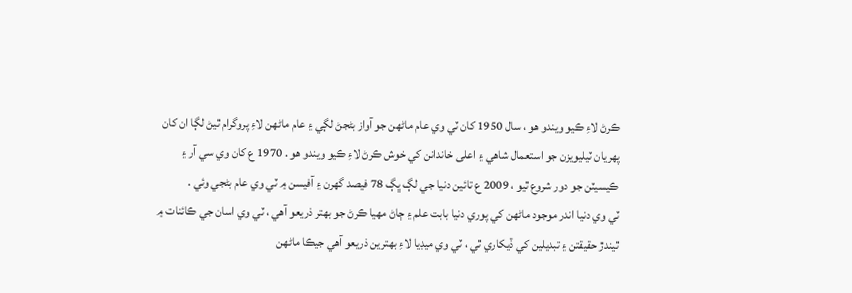ڪرڻ لاءِ ڪيو ويندو هو ، سال 1950 کان ٽي وي عام ماڻهن جو آواز بڻجڻ لڳي ۽ عام ماڻهن لاءِ پروگرام ٿيڻ لڳا ان کان پهريان ٽيليويزن جو استعمال شاهي ۽ اعلى خاندانن کي خوش ڪرڻ لاءِ ڪيو ويندو هو . 1970 ع کان وي سي آر ۽ ڪيسيٽن جو دور شروع ٿيو ، 2009 ع تائين دنيا جي لڳ ڀڳ 78 فيصد گھرن ۽ آفيسن ۾ ٽي وي عام بڻجي وئي .
ٽي وي دنيا اندر موجود ماڻهن کي پوري دنيا بابت علم ۽ ڄاڻ مهيا ڪرڻ جو بهتر ذريعو آهي ، ٽي وي اسان جي ڪائنات ۾ ٿيندڙ حقيقتن ۽ تبديلين کي ڏيکاري ٿي ، ٽي وي ميڊيا لاءِ بهترين ذريعو آهي جيڪا ماڻهن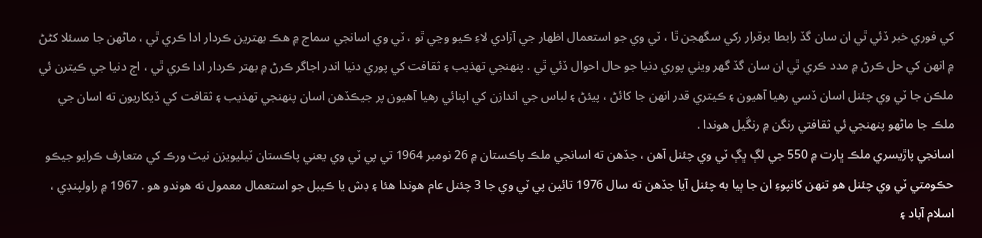کي فوري خبر ڏئي ٿي ان سان گڏ رابطا برقرار رکي سگھجن ٿا ، ٽي وي جو استعمال اظهار جي آزادي لاءِ ڪيو وڃي ٿو ، ٽي وي اسانجي سماج ۾ هڪ بهترين ڪردار ادا ڪري ٿي ، ماڻهن جا مسئلا کڻڻ ۾ انهن کي حل ڪرڻ ۾ مدد ڪري ٿي ان سان گڏ گھر ويٺي پوري دنيا جو حال احوال ڏئي ٿي . پنهنجي تهذيب ۽ ثقافت کي پوري دنيا اندر اجاگر ڪرڻ ۾ بهتر ڪردار ادا ڪري ٿي ، اڄ دنيا جي ڪيترن ئي ملڪن جا ٽي وي چئنل اسان ڏسي رهيا آهيون ۽ ڪيتري قدر انهن جا کائڻ ، پيئڻ ۽ لباس جي اندازن کي اپنائي رهيا آهيون پر جيڪڏهن اسان پنهنجي تهذيب ۽ ثقافت کي ڏيکاريون ته اسان جي ملڪ جا ماڻهو پنهنجي ئي ثقافتي رنگن ۾ رنڱيل هوندا .
اسانجي پاڙيسري ملڪ ڀارت ۾ 550 جي لڳ ڀڳ ٽي وي چئنل آهن ، جڏهن ته اسانجي ملڪ پاڪستان ۾ 26 نومبر 1964 تي پي ٽي وي يعني پاڪستان ٽيليويزن نيٽ ورڪ کي متعارف ڪرايو جيڪو حڪومتي ٽي وي چئنل هو تنهن کانپوءِ ان جا ٻيا به چئنل آيا جڏهن ته سال 1976 تائين پي ٽي وي جا 3 چئنل عام هوندا هئا ۽ ڊش يا ڪيبل جو استعمال معمول نه هوندو هو . 1967 ۾ راولپنڊي ، اسلام آباد ۽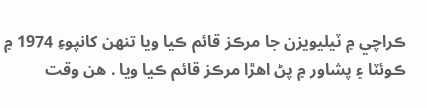ڪراچي ۾ ٽيليويزن جا مرڪز قائم ڪيا ويا تنهن کانپوءِ 1974 ۾ ڪوئٽا ۽ پشاور ۾ پڻ اهڙا مرڪز قائم ڪيا ويا . هن وقت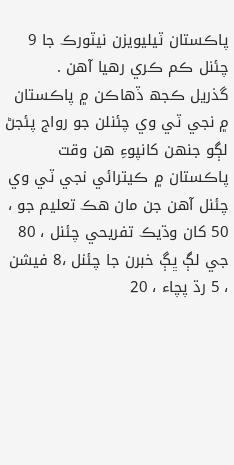پاڪستان ٽيليويزن نيٽورڪ جا 9 چئنل ڪم ڪري رهيا آهن .
گذريل ڪجھ ڏهاڪن ۾ پاڪستان ۾ نجي ٽي وي چئنلن جو رواج پئجڻ لڳو جنهن کانپوءِ هن وقت پاڪستان ۾ ڪيترائي نجي ٽي وي چئنل آهن جن مان هڪ تعليم جو ، 50 کان وڌيڪ تفريحي چئنل ، 80 جي لڳ ڀڳ خبرن جا چئنل ،8 فيشن ، 5 رڌ پچاء ، 20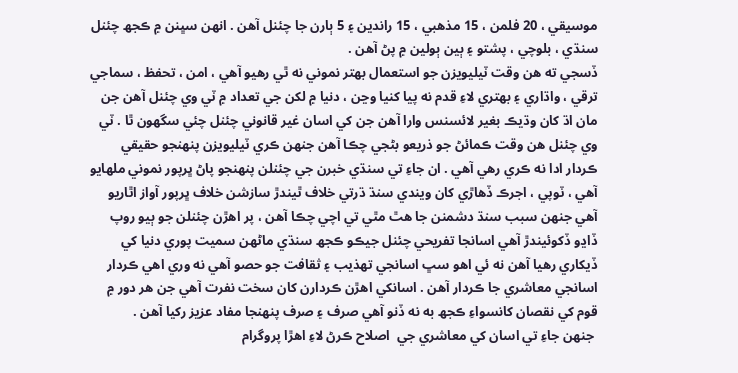موسيقي ، 20 فلمن ، 15 مذهبي ، 15 راندين ۽ 5 ٻارن جا چئنل آهن . انهن سڀنن ۾ ڪجھ چئنل سنڌي ، بلوچي ، پشتو ۽ ٻين ٻولين ۾ پڻ آهن .
ڏسجي ته هن وقت ٽيليويزن جو استعمال بهتر نموني نه ٿي رهيو آهي ، امن ، تحفظ ، سماجي ترقي ، واڌاري ۽ بهتري لاءِ قدم نه پيا کنيا وڃن ، دنيا ۾ لکن جي تعداد ۾ ٽي وي چئنل آهن جن مان اڌ کان وڌيڪ بغير لائسنس وارا آهن جن کي اسان غير قانوني چئنل چئي سگھون ٿا . ٽي وي چئنل هن وقت ڪمائڻ جو ذريعو بڻجي چڪا آهن جنهن ڪري ٽيليويزن پنهنجو حقيقي ڪردار ادا نه ڪري رهي آهي . ان جاءِ تي سنڌي خبرن جي چئنلن پنهنجو پاڻ ڀرپور نموني ملهايو آهي ، ٽوپي ، اجرڪ ڏهاڙي کان ويندي سنڌ ڌرتي خلاف ٿيندڙ سازشن خلاف ڀرپور آواز اٿاريو آهي جنهن سبب سنڌ دشمنن جا هٿ مٿي تي اچي چڪا آهن ، پر اهڙن چئنلن جو ٻيو روپ ڏاڍو ڏکوئيندڙ آهي اسانجا تفريحي چئنل جيڪو ڪجھ سنڌي ماڻهن سميت پوري دنيا کي ڏيکاري رهيا آهن نه ئي اهو سڀ اسانجي تهذيب ۽ ثقافت جو حصو آهي نه وري اهي ڪردار اسانجي معاشري جا ڪردار آهن . اسانکي اهڙن ڪردارن کان سخت نفرت آهي جن هر دور ۾ قوم کي نقصان کانسواءِ ڪجھ به نه ڏنو آهي صرف ۽ صرف پنهنجا مفاد عزيز رکيا آهن .
 جنهن جاءِ تي اسان کي معاشري جي  اصلاح ڪرڻ لاءِ اهڙا پروگرام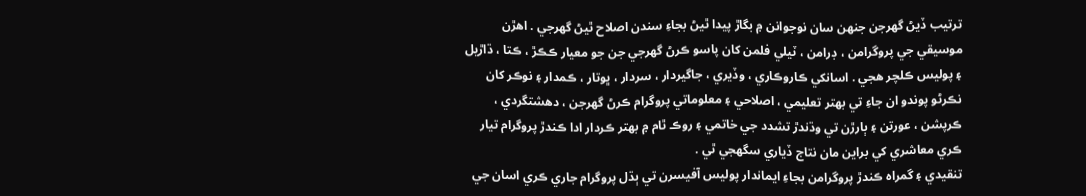ترتيب ڏيڻ گھرجن جنهن سان نوجوانن ۾ بگاڙ پيدا ٿيڻ بجاءِ سندن اصلاح ٿيڻ گھرجي . اهڙن موسيقي جي پروگرامن ، ڊرامن ، ٽيلي فلمن کان پاسو ڪرڻ گھرجي جن جو معيار ڪڪڙ ، ڪتا ، ڌاڙيل ۽ پوليس ڪلچر هجي . اسانکي ڪاروڪاري ، وڏيري ، جاگيردار ، سردار ، ڀوتار ، ڪمدار ۽ نوڪر کان نڪرڻو پوندو ان جاءِ تي بهتر تعليمي ، اصلاحي ۽ معلوماتي پروگرام ڪرڻ گھرجن ، دهشتگردي ، ڪرپشن ، عورتن ۽ ٻارڙن تي وڌندڙ تشدد جي خاتمي ۽ روڪ ٿام ۾ بهتر ڪردار ادا ڪندڙ پروگرام تيار ڪري معاشري کي براين مان نتاج ڏياري سگھجي ٿي .
تنقيدي ۽ گمراه ڪندڙ پروگرامن بجاءِ ايماندار پوليس آفيسرن تي ٻڌل پروگرام جاري ڪري اسان جي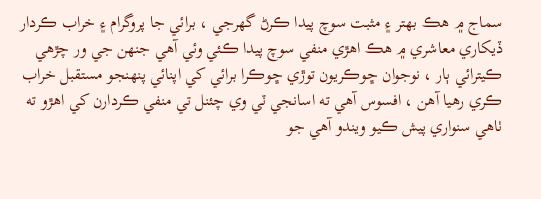سماج ۾ هڪ بهتر ۽ مثبت سوچ پيدا ڪرڻ گھرجي ، برائي جا پروگرام ۽ خراب ڪردار ڏيکاري معاشري ۾ هڪ اهڙي منفي سوچ پيدا ڪئي وئي آهي جنهن جي ور چڙهي ڪيترائي ٻار ، نوجوان ڇوڪريون توڙي ڇوڪرا برائي کي اپنائي پنهنجو مستقبل خراب ڪري رهيا آهن ، افسوس آهي ته اسانجي ٽي وي چئنل تي منفي ڪردارن کي اهڙو ته ٺاهي سنواري پيش ڪيو ويندو آهي جو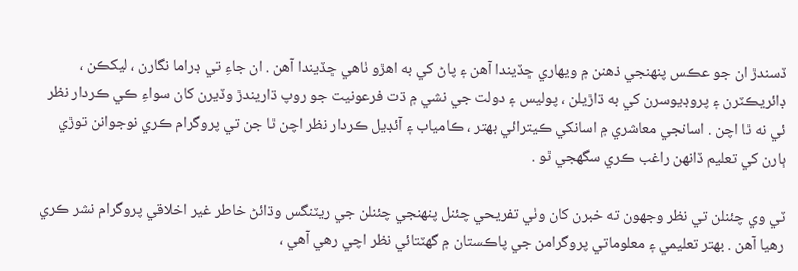ڏسندڙ ان جو عڪس پنهنجي ذهنن ۾ ويهاري ڇڏيندا آهن ۽ پاڻ کي به اهڙو ٺاهي ڇڏيندا آهن . ان جاءِ تي ڊراما نگارن ، ليکڪن ، ڊائريڪٽرن ۽ پروڊيوسرن کي به ڌاڙيلن ، پوليس ۽ دولت جي نشي ۾ ڌت فرعونيت جو روپ ڌاريندڙ وڏيرن کان سواءِ ڪي ڪردار نظر ئي نه ٿا اچن . اسانجي معاشري ۾ اسانکي ڪيترائي بهتر ، ڪامياب ۽ آئڊيل ڪردار نظر اچن ٿا جن تي پروگرام ڪري نوجوانن توڙي ٻارن کي تعليم ڏانهن راغب ڪري سگھجي ٿو .

ٽي وي چئنلن تي نظر وجھون ته خبرن کان وٺي تفريحي چئنل پنهنجي چئنلن جي ريٽنگس وڌائڻ خاطر غير اخلاقي پروگرام نشر ڪري رهيا آهن . بهتر تعليمي ۽ معلوماتي پروگرامن جي پاڪستان ۾ گھٽتائي نظر اچي رهي آهي ،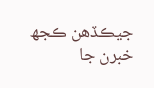جيڪڏهن ڪجھ خبرن جا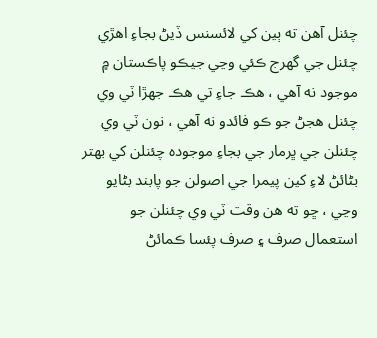چئنل آهن ته ٻين کي لائسنس ڏيڻ بجاءِ اهڙي چئنل جي گھرج ڪئي وڃي جيڪو پاڪستان ۾ موجود نه آهي ، هڪ جاءِ تي هڪ جهڙا ٽي وي چئنل هجڻ جو ڪو فائدو نه آهي ، نون ٽي وي چئنلن جي ڀرمار جي بجاءِ موجوده چئنلن کي بهتر بڻائڻ لاءِ کين پيمرا جي اصولن جو پابند بڻايو وڃي ، ڇو ته هن وقت ٽي وي چئنلن جو استعمال صرف ۽ صرف پئسا ڪمائڻ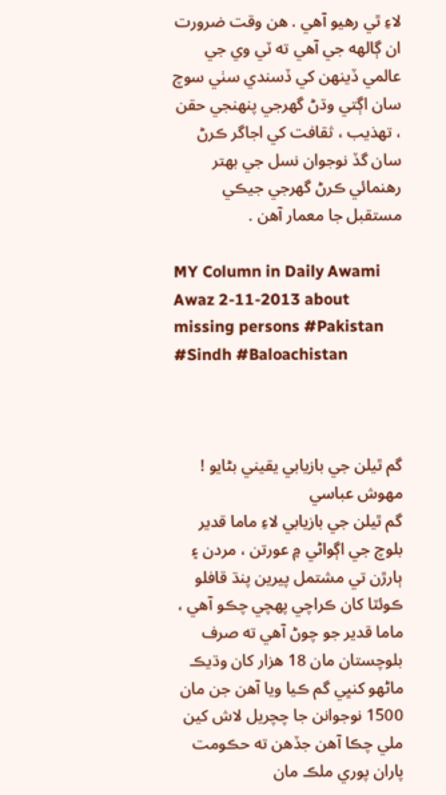لاءِ ٿي رهيو آهي . هن وقت ضرورت ان ڳالهه جي آهي ته ٽي وي جي عالمي ڏينهن کي ڏسندي سٺي سوچ سان اڳتي وڌڻ گھرجي پنهنجي حقن ، تهذيب ، ثقافت کي اجاگر ڪرڻ سان گڏ نوجوان نسل جي بهتر رهنمائي ڪرڻ گھرجي جيڪي مستقبل جا معمار آهن .

MY Column in Daily Awami Awaz 2-11-2013 about missing persons #Pakistan #Sindh #Baloachistan



گم ٿيلن جي بازيابي يقيني بڻايو !
مهوش عباسي
گم ٿيلن جي بازيابي لاءِ ماما قدير بلوچ جي اڳواڻي ۾ عورتن ، مردن ۽ ٻارڙن تي مشتمل پيرين پنڌ قافلو ڪوئٽا کان ڪراچي پهچي چڪو آهي ، ماما قدير جو چوڻ آهي ته صرف بلوچستان مان 18 هزار کان وڌيڪ ماڻهو کنڀي گم ڪيا ويا آهن جن مان 1500 نوجوانن جا چچريل لاش کين ملي چڪا آهن جڏهن ته حڪومت پاران پوري ملڪ مان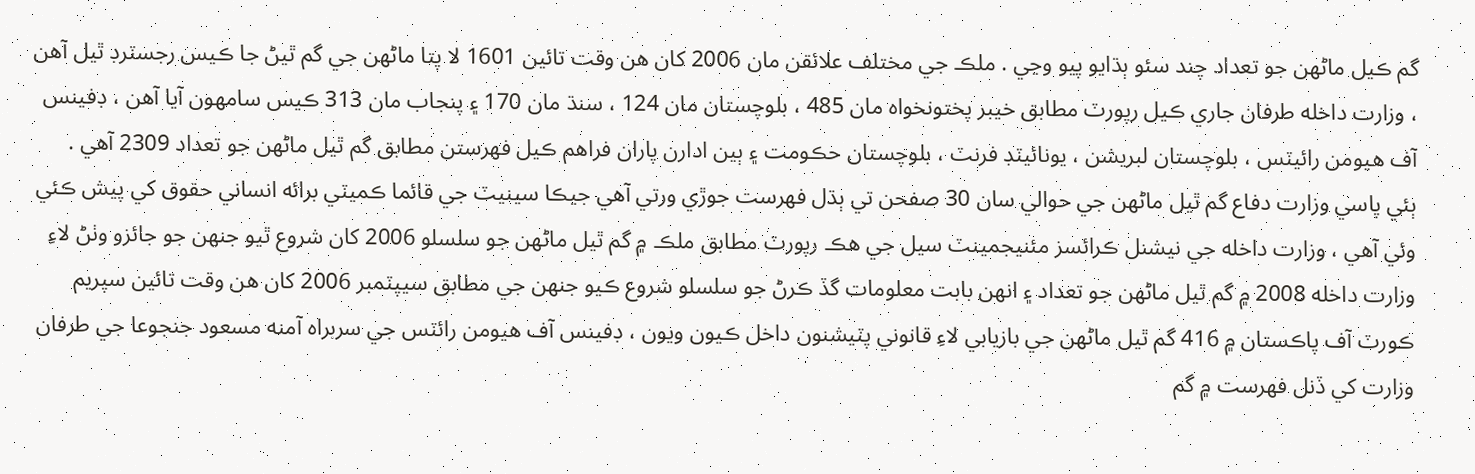گم ڪيل ماڻهن جو تعداد چند سئو ٻڌايو پيو وڃي . ملڪ جي مختلف علائقن مان 2006 کان هن وقت تائين 1601 لا پتا ماڻهن جي گم ٿيڻ جا ڪيس رجسٽرڊ ٿيل آهن ، وزارت داخله طرفان جاري ڪيل رپورٽ مطابق خيبر پختونخواه مان 485 ، بلوچستان مان 124 ، سنڌ مان 170 ۽ پنجاب مان 313 ڪيس سامهون آيا آهن ، ڊفينس آف هيومن رائيٽس ، بلوچستان لبريشن ، يونائيٽڊ فرنٽ ، بلوچستان حڪومت ۽ ٻين ادارن پاران فراهم ڪيل فهرستن مطابق گم ٿيل ماڻهن جو تعداد 2309 آهي .
ٻئي پاسي وزارت دفاع گم ٿيل ماڻهن جي حوالي سان 30 صفحن تي ٻڌل فهرست جوڙي ورتي آهي جيڪا سينيٽ جي قائما ڪميٽي برائه انساني حقوق کي پيش ڪئي وئي آهي ، وزارت داخله جي نيشنل ڪرائسز مئنيجمينٽ سيل جي هڪ رپورٽ مطابق ملڪ ۾ گم ٿيل ماڻهن جو سلسلو 2006 کان شروع ٿيو جنهن جو جائزو وٺڻ لاءِ وزارت داخله 2008 ۾ گم ٿيل ماڻهن جو تعداد ۽ انهن بابت معلومات گڏ ڪرڻ جو سلسلو شروع ڪيو جنهن جي مطابق سيپٽمبر 2006 کان هن وقت تائين سپريم ڪورٽ آف پاڪستان ۾ 416 گم ٿيل ماڻهن جي بازيابي لاءِ قانوني پٽيشنون داخل ڪيون ويون ، ڊفينس آف هيومن رائٽس جي سربراه آمنه مسعود جنجوعا جي طرفان وزارت کي ڏنل فهرست ۾ گم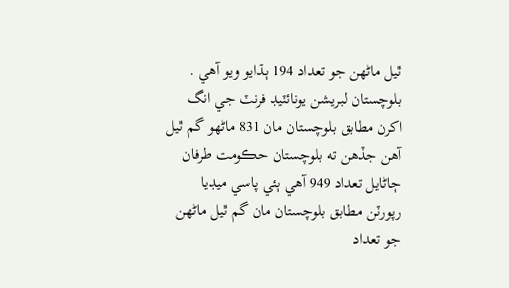ٿيل ماڻهن جو تعداد 194 ٻڌايو ويو آهي . بلوچستان لبريشن يونائٽيڊ فرنٽ جي انگ اکرن مطابق بلوچستان مان 831 ماڻهو گم ٿيل آهن جڏهن ته بلوچستان حڪومت طرفان ڄاڻايل تعداد 949 آهي ٻئي پاسي ميڊيا رپورٽن مطابق بلوچستان مان گم ٿيل ماڻهن جو تعداد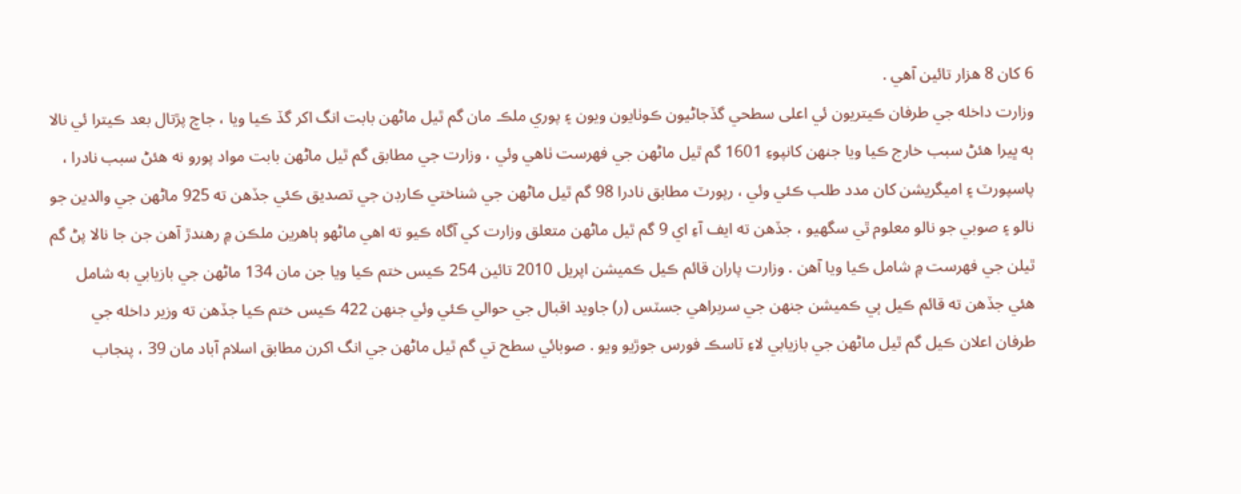6 کان 8 هزار تائين آهي .
وزارت داخله جي طرفان ڪيتريون ئي اعلى سطحي گڏجاڻيون ڪوٺايون ويون ۽ پوري ملڪ مان گم ٿيل ماڻهن بابت انگ اکر گڏ ڪيا ويا ، جاچ پڙتال بعد ڪيترا ئي نالا ٻه ڀيرا هئڻ سبب خارج ڪيا ويا جنهن کانپوءِ 1601 گم ٿيل ماڻهن جي فهرست ٺاهي وئي ، وزارت جي مطابق گم ٿيل ماڻهن بابت مواد پورو نه هئڻ سبب نادرا ، پاسپورٽ ۽ اميگريشن کان مدد طلب ڪئي وئي ، رپورٽ مطابق نادرا 98 گم ٿيل ماڻهن جي شناختي ڪارڊن جي تصديق ڪئي جڏهن ته 925 ماڻهن جي والدين جو نالو ۽ صوبي جو نالو معلوم ٿي سگھيو ، جڏهن ته ايف آءِ اي 9 گم ٿيل ماڻهن متعلق وزارت کي آگاه ڪيو ته اهي ماڻهو ٻاهرين ملڪن ۾ رهندڙ آهن جن جا نالا پڻ گم ٿيلن جي فهرست ۾ شامل ڪيا ويا آهن . وزارت پاران قائم ڪيل ڪميشن اپريل 2010 تائين 254 ڪيس ختم ڪيا ويا جن مان 134 ماڻهن جي بازيابي به شامل هئي جڏهن ته قائم ڪيل ٻي ڪميشن جنهن جي سربراهي جسٽس (ر) جاويد اقبال جي حوالي ڪئي وئي جنهن 422 ڪيس ختم ڪيا جڏهن ته وزير داخله جي طرفان اعلان ڪيل گم ٿيل ماڻهن جي بازيابي لاءِ ٽاسڪ فورس جوڙيو ويو . صوبائي سطح تي گم ٿيل ماڻهن جي انگ اکرن مطابق اسلام آباد مان 39 ، پنجاب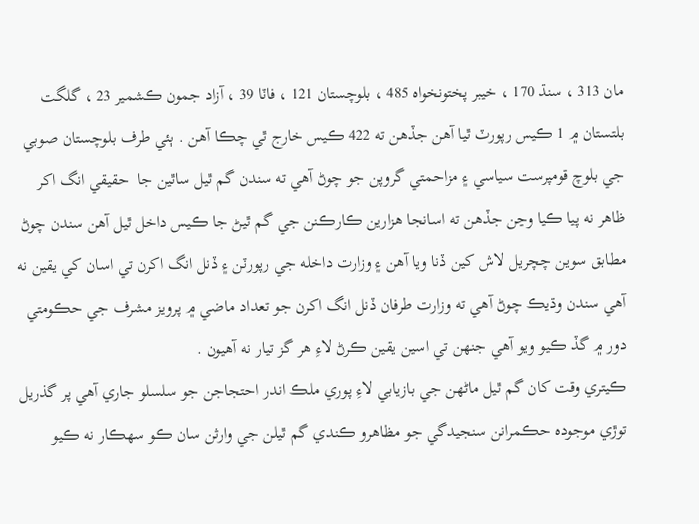مان 313 ، سنڌ 170 ، خيبر پختونخواه 485 ، بلوچستان 121 ، فاٽا 39 ، آزاد جمون ڪشمير 23 ، گلگت بلتستان ۾ 1 ڪيس رپورٽ ٿيا آهن جڏهن ته 422 ڪيس خارج ٿي چڪا آهن . ٻئي طرف بلوچستان صوبي جي بلوچ قومپرست سياسي ۽ مزاحمتي گروپن جو چوڻ آهي ته سندن گم ٿيل ساٿين جا  حقيقي انگ اکر ظاهر نه پيا ڪيا وڃن جڏهن ته اسانجا هزارين ڪارڪنن جي گم ٿيڻ جا ڪيس داخل ٿيل آهن سندن چوڻ مطابق سوين چچريل لاش کين ڏنا ويا آهن ۽ وزارت داخله جي رپورٽن ۽ ڏنل انگ اکرن تي اسان کي يقين نه آهي سندن وڌيڪ چوڻ آهي ته وزارت طرفان ڏنل انگ اکرن جو تعداد ماضي ۾ پرويز مشرف جي حڪومتي دور ۾ گڏ ڪيو ويو آهي جنهن تي اسين يقين ڪرڻ لاءِ هر گز تيار نه آهيون .
ڪيتري وقت کان گم ٿيل ماڻهن جي بازيابي لاءِ پوري ملڪ اندر احتجاجن جو سلسلو جاري آهي پر گذريل توڙي موجوده حڪمرانن سنجيدگي جو مظاهرو ڪندي گم ٿيلن جي وارثن سان ڪو سهڪار نه ڪيو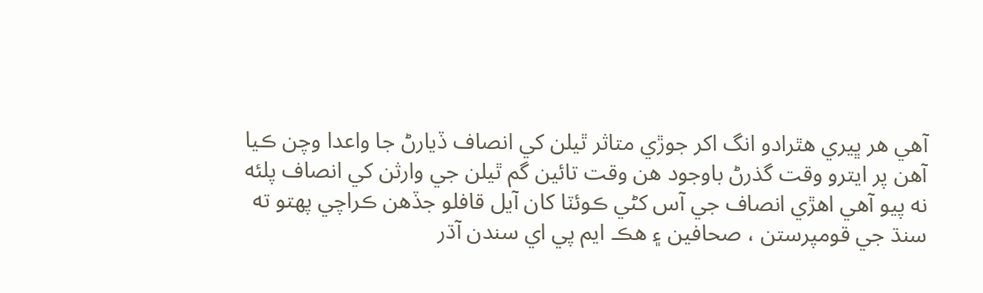آهي هر ڀيري هٿرادو انگ اکر جوڙي متاثر ٿيلن کي انصاف ڏيارڻ جا واعدا وچن ڪيا آهن پر ايترو وقت گذرڻ باوجود هن وقت تائين گم ٿيلن جي وارثن کي انصاف پلئه نه پيو آهي اهڙي انصاف جي آس کڻي ڪوئٽا کان آيل قافلو جڏهن ڪراچي پهتو ته سنڌ جي قومپرستن ، صحافين ۽ هڪ ايم پي اي سندن آڌر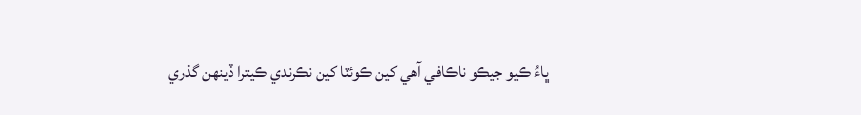ڀاءُ ڪيو جيڪو ناڪافي آهي کين ڪوئٽا کين نڪرندي ڪيترا ڏينهن گذري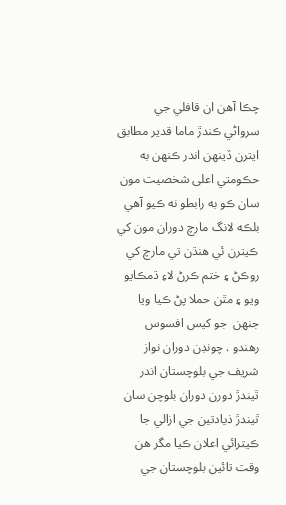چڪا آهن ان قافلي جي سرواڻي ڪندڙ ماما قدير مطابق ايترن ڏينهن اندر ڪنهن به حڪومتي اعلى شخصيت مون سان ڪو به رابطو نه ڪيو آهي بلڪه لانگ مارچ دوران مون کي ڪيترن ئي هنڌن تي مارچ کي روڪڻ ۽ ختم ڪرڻ لاءِ ڌمڪايو ويو ۽ مٿن حملا پڻ ڪيا ويا جنهن  جو کيس افسوس رهندو . چونڊن دوران نواز شريف جي بلوچستان اندر ٿيندڙ دورن دوران بلوچن سان ٿيندڙ ذيادتين جي ازالي جا ڪيترائي اعلان ڪيا مگر هن وقت تائين بلوچستان جي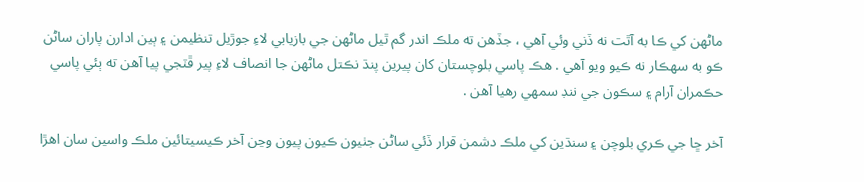ماڻهن کي ڪا به آٿت نه ڏني وئي آهي ، جڏهن ته ملڪ اندر گم ٿيل ماڻهن جي بازيابي لاءِ جوڙيل تنظيمن ۽ ٻين ادارن پاران ساڻن ڪو به سهڪار نه ڪيو ويو آهي . هڪ پاسي بلوچستان کان پيرين پنڌ نڪتل ماڻهن جا انصاف لاءِ پير ڦٽجي پيا آهن ته ٻئي پاسي حڪمران آرام ۽ سڪون جي ننڊ سمهي رهيا آهن .

آخر ڇا جي ڪري بلوچن ۽ سنڌين کي ملڪ دشمن قرار ڏئي ساڻن جٺيون ڪيون پيون وڃن آخر ڪيسيتائين ملڪ واسين سان اهڙا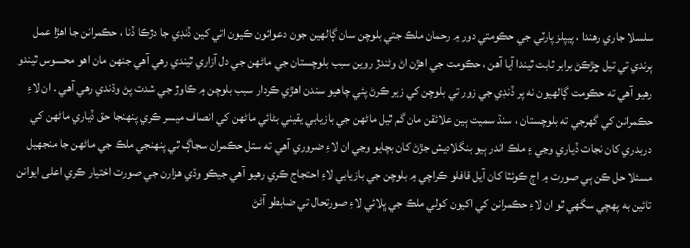سلسلا جاري رهندا ، پيپلز پارٽي جي حڪومتي دور ۾ رحمان ملڪ جتي بلوچن سان ڳالهين جون دعوائون ڪيون اتي کين ڏنڊي جا دڙڪا ڏنا ، حڪمرانن جا اهڙا عمل ٻرندي تي تيل ڇڙڪڻ برابر ثابت ٿيندا آيا آهن ، حڪومت جي اهڙن اڻ وڻندڙ روين سبب بلوچستان جي ماڻهن جي دل آزاري ٿيندي رهي آهي جنهن مان اهو محسوس ٿيندو رهيو آهي ته حڪومت ڳالهيون نه پر ڏنڊي جي زور تي بلوچن کي زير ڪرڻ پئي چاهيو سندن اهڙي ڪردار سبب بلوچن ۾ ڪاوڙ جي شدت پڻ وڌندي رهي آهي . ان لاءِ حڪمرانن کي گھرجي ته بلوچستان ، سنڌ سميت ٻين علائقن مان گم ٿيل ماڻهن جي بازيابي يقيني بڻائي ماڻهن کي انصاف ميسر ڪري پنهنجا حق ڏياري ماڻهن کي دربدري کان نجات ڏياري وڃي ۽ ملڪ اندر ٻيو بنگلاديش جڙڻ کان بچايو وڃي ان لاءِ ضروري آهي ته ستل حڪمران سجاڳ ٿي پنهنجي ملڪ جي ماڻهن جا منجھيل مسئلا حل ڪن ٻي صورت ۾ اڄ ڪوئٽا کان آيل قافلو ڪراچي ۾ بلوچن جي بازيابي لاءِ احتجاج ڪري رهيو آهي جيڪو وڌي هزارن جي صورت اختيار ڪري اعلى ايوانن تائين به پهچي سگھي ٿو ان لاءِ حڪمرانن کي اکيون کولي ملڪ جي ڀلائي لاءِ صورتحال تي ضابطو آڻڻ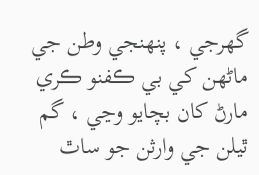گھرجي ، پنهنجي وطن جي ماڻهن کي بي ڪفنو ڪري مارڻ کان بچايو وڃي ، گم ٿيلن جي وارثن جو ساٿ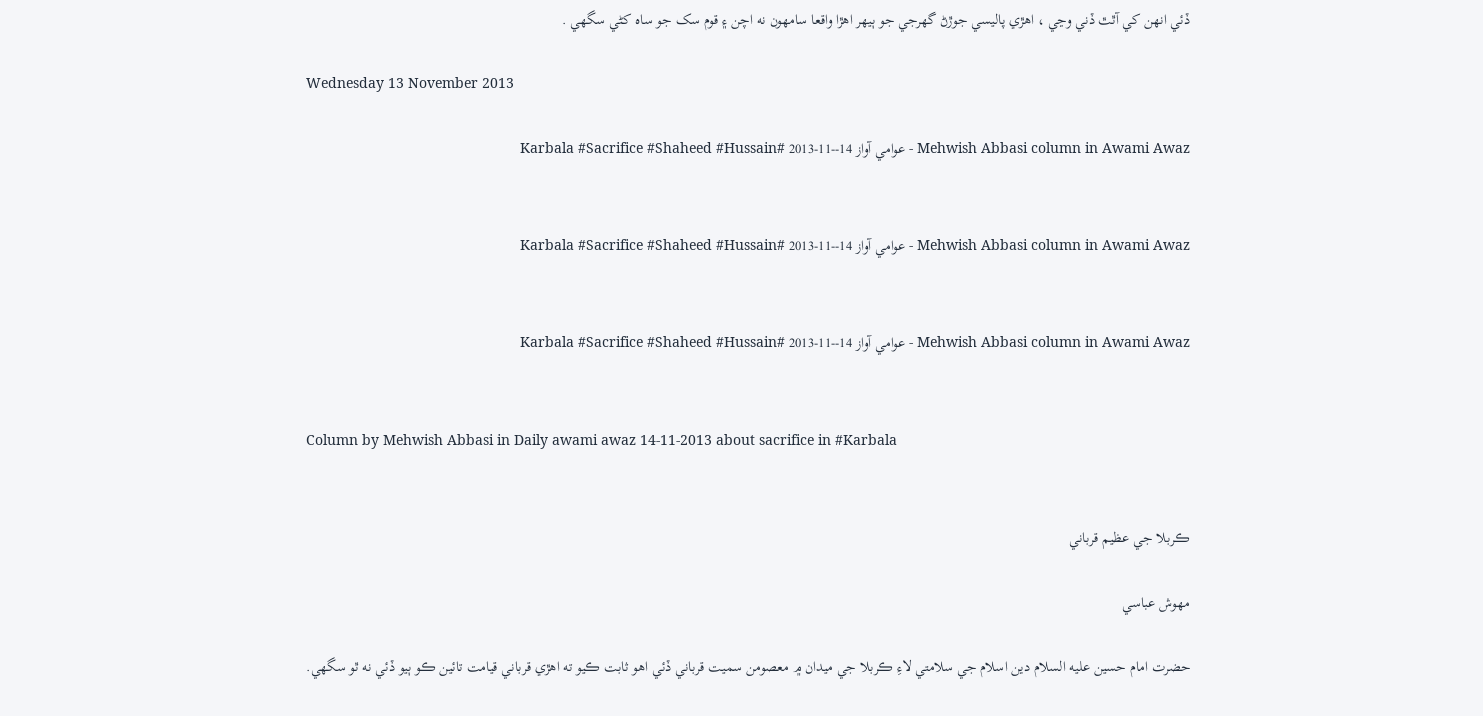ڏئي انهن کي آٿٿ ڏني وڃي ، اهڙي پاليسي جوڙڻ گھرجي جو ٻيهر اهڙا واقعا سامهون نه اچن ۽ قوم سک جو ساه کڻي سگھي .

Wednesday 13 November 2013

Mehwish Abbasi column in Awami Awaz - عوامي آواز 14--11-2013 #Karbala #Sacrifice #Shaheed #Hussain


Mehwish Abbasi column in Awami Awaz - عوامي آواز 14--11-2013 #Karbala #Sacrifice #Shaheed #Hussain


Mehwish Abbasi column in Awami Awaz - عوامي آواز 14--11-2013 #Karbala #Sacrifice #Shaheed #Hussain


Column by Mehwish Abbasi in Daily awami awaz 14-11-2013 about sacrifice in #Karbala


ڪربلا جي عظيم قرباني

مهوش عباسي

حضرت امام حسين عليه السلام دين اسلام جي سلامتي لاءِ ڪربلا جي ميدان ۾ معصومن سميت قرباني ڏئي اهو ثابت ڪيو ته اهڙي قرباني قيامت تائين ڪو ٻيو ڏئي نه ٿو سگھي.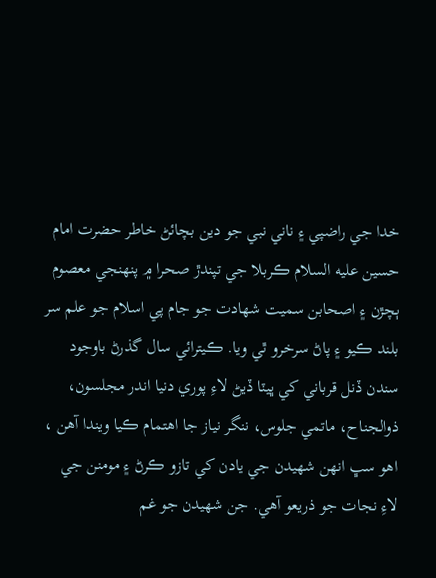خدا جي راضپي ۽ ناني نبي جو دين بچائڻ خاطر حضرت امام حسين عليه السلام ڪربلا جي تپندڙ صحرا ۾ پنهنجي معصوم ٻچڙن ۽ اصحابن سميت شهادت جو جام پي اسلام جو علم سر بلند ڪيو ۽ پاڻ سرخرو ٿي ويا. ڪيترائي سال گذرڻ باوجود سندن ڏنل قرباني کي ڀيٽا ڏيڻ لاءِ پوري دنيا اندر مجلسون، ذوالجناح، ماتمي جلوس، ننگر نياز جا اهتمام ڪيا ويندا آهن ، اهو سڀ انهن شهيدن جي يادن کي تازو ڪرڻ ۽ مومنن جي لاءِ نجات جو ذريعو آهي. جن شهيدن جو غم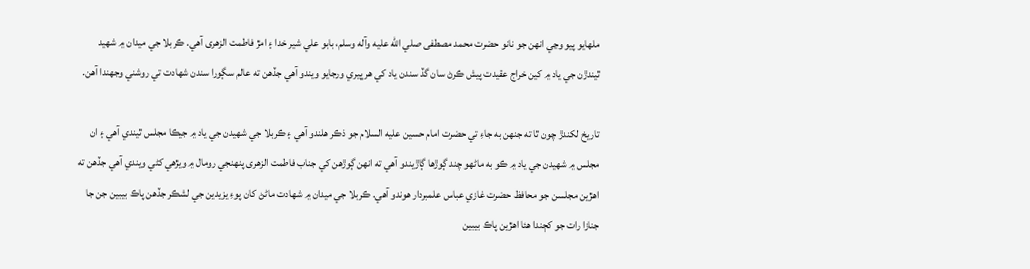ملهايو پيو وڃي انهن جو نانو حضرت محمد مصطفى صلي الله عليه وآله وسلم، بابو علي شير خدا ۽ امڙ فاطمت الزهرى آهي. ڪربلا جي ميدان ۾ شهيد ٿيندڙن جي ياد ۾ کين خراج عقيدت پيش ڪرڻ سان گڏ سندن ياد کي هر ڀيري ورجايو ويندو آهي جڏهن ته عالم سڳورا سندن شهادت تي روشني وجھندا آهن.

تاريخ لکندڙ چون ٿا ته جنهن به جاءِ تي حضرت امام حسين عليه السلام جو ذڪر هلندو آهي ۽ ڪربلا جي شهيدن جي ياد ۾ جيڪا مجلس ٿيندي آهي ۽ ان مجلس ۾ شهيدن جي ياد ۾ ڪو به ماڻهو چند ڳوڙها ڳاڙيندو آهي ته انهن ڳوڙهن کي جناب فاطمت الزهرى پنهنجي رومال ۾ ويڙهي کڻي ويندي آهي جڏهن ته اهڙين مجلسن جو محافظ حضرت غازي عباس علمبردار هوندو آهي. ڪربلا جي ميدان ۾ شهادت ماڻڻ کان پوءِ يزيدين جي لشڪر جڏهن پاڪ بيبين جن جا جنازا رات جو کڄندا هئا اهڙين پاڪ بيبين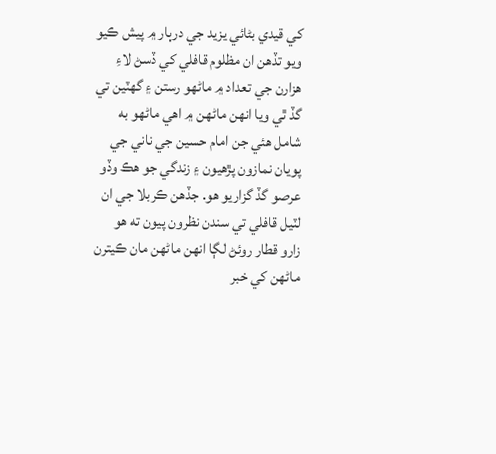کي قيدي بڻائي يزيد جي درٻار ۾ پيش ڪيو ويو تڏهن ان مظلوم قافلي کي ڏسڻ لاءِ هزارن جي تعداد ۾ ماڻهو رستن ۽ گھٽين تي گڏ ٿي ويا انهن ماڻهن ۾ اهي ماڻهو به شامل هئي جن امام حسين جي ناني جي پويان نمازون پڙهيون ۽ زندگي جو هڪ وڏو عرصو گڏ گزاريو هو. جڏهن ڪربلا جي ان لٽيل قافلي تي سندن نظرون پيون ته هو زارو قطار روئڻ لڳا انهن ماڻهن مان ڪيترن ماڻهن کي خبر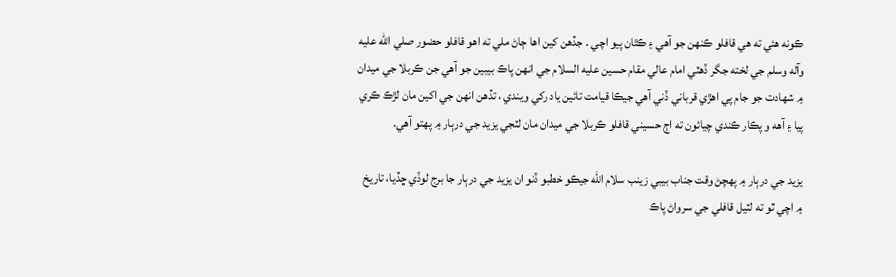ڪونه هئي ته هي قافلو ڪنهن جو آهي ۽ ڪٿان پيو اچي . جڏهن کين اها ڄاڻ ملي ته اهو قافلو حضور صلي الله عليه وآله وسلم جي لخته جگر ڏهٽي امام عالي مقام حسين عليه السلام جي انهن پاڪ بيبين جو آهي جن ڪربلا جي ميدان ۾ شهادت جو جام پي اهڙي قرباني ڏني آهي جيڪا قيامت تائين ياد رکي ويندي ، تڏهن انهن جي اکين مان لڙڪ ڪري پيا ۽ آهه و پڪار ڪندي چيائون ته اڄ حسيني قافلو ڪربلا جي ميدان مان لٽجي يزيد جي درٻار ۾ پهتو آهي.

يزيد جي درٻار ۾ پهچڻ وقت جناب بيبي زينب سلام الله جيڪو خطبو ڏنو ان يزيد جي درٻار جا برج لوڏي ڇڏيا، تاريخ ۾ اچي ٿو ته لٽيل قافلي جي سرواڻ پاڪ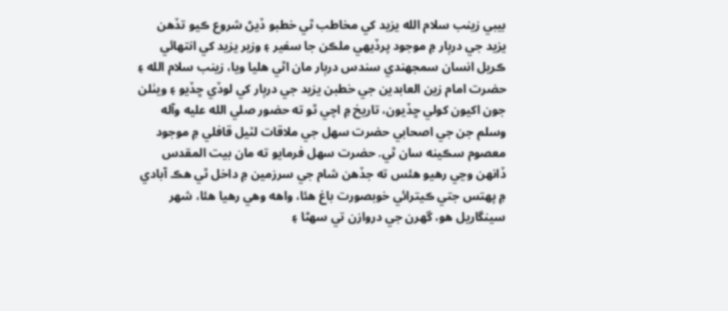بيبي زينب سلام الله يزيد کي مخاطب ٿي خطبو ڏيڻ شروع ڪيو تڏهن يزيد جي درٻار ۾ موجود پرڏيهي ملڪن جا سفير ۽ وزير يزيد کي انتهائي ڪريل انسان سمجھندي سندس درٻار مان اٿي هليا ويا، زينب سلام الله ۽ حضرت امام زين العابدين جي خطبن يزيد جي درٻار کي لوڏي ڇڏيو ۽ ويٺلن جون اکيون کولي ڇڏيون، تاريخ ۾ اچي ٿو ته حضور صلي الله عليه وآله وسلم جن جي اصحابي حضرت سهل جي ملاقات لٽيل قافلي ۾ موجود معصوم سڪينه سان ٿي. حضرت سهل فرمايو ته مان بيت المقدس ڏانهن وڃي رهيو هئس ته جڏهن شام جي سرزمين ۾ داخل ٿي هڪ آبادي ۾ پهتس جتي ڪيترائي خوبصورت باغ هئا، واهه وهي رهيا هئا، شهر سينگاريل هو، گھرن جي دروازن تي سهڻا ۽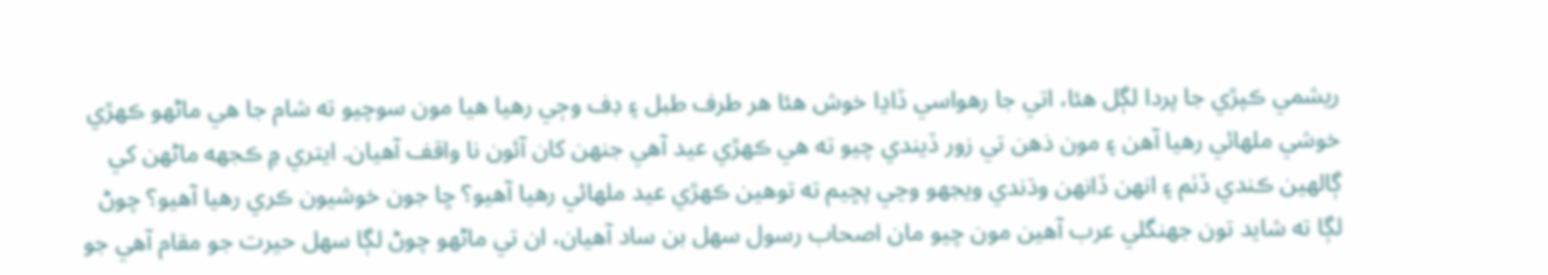ريشمي ڪپڙي جا پردا لڳل هئا، اتي جا رهواسي ڏاڍا خوش هئا هر طرف طبل ۽ ڊف وڄي رهيا هيا مون سوچيو ته شام جا هي ماڻهو ڪهڙي خوشي ملهائي رهيا آهن ۽ مون ذهن تي زور ڏيندي چيو ته هي ڪهڙي عيد آهي جنهن کان آئون نا واقف آهيان. ايتري ۾ ڪجھه ماڻهن کي ڳالهين ڪندي ڏٺم ۽ انهن ڏانهن وڌندي ويجھو وڃي پڇيم ته توهين ڪهڙي عيد ملهائي رهيا آهيو؟ ڇا جون خوشيون ڪري رهيا آهيو؟ چوڻ لڳا ته شايد تون جھنگلي عرب آهين مون چيو مان اصحاب رسول سهل بن ساد آهيان، ان تي ماڻهو چوڻ لڳا سهل حيرت جو مقام آهي جو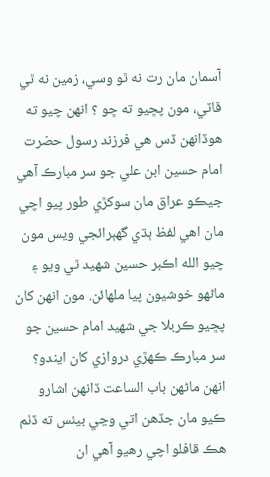آسمان مان رت نه ٿو وسي، زمين نه ٿي ڦاٽي، مون پڇيو ته ڇو ؟ انهن چيو ته هوڏانهن ڏس هي فرزند رسول حضرت امام حسين ابن علي جو سر مبارڪ آهي جيڪو عراق مان سوکڙي طور پيو اچي مان اهي لفظ ٻڌي گھٻرائجي ويس مون چيو الله اڪبر حسين شهيد ٿي ويو ۽ ماڻهو خوشيون پيا ملهائن. مون انهن کان پڇيو ڪربلا جي شهيد امام حسين جو سر مبارڪ ڪهڙي دروازي کان ايندو؟ انهن ماڻهن باب الساعت ڏانهن اشارو ڪيو مان جڏهن اتي وڃي بيٺس ته ڏٺم هڪ قافلو اچي رهيو آهي ان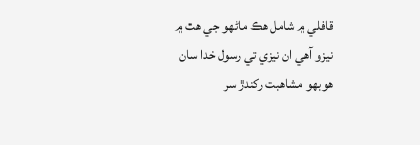قافلي ۾ شامل هڪ ماڻهو جي هٿ ۾ نيزو آهي ان نيزي تي رسول خدا سان هوبهو مشاهبت رکندڙ سر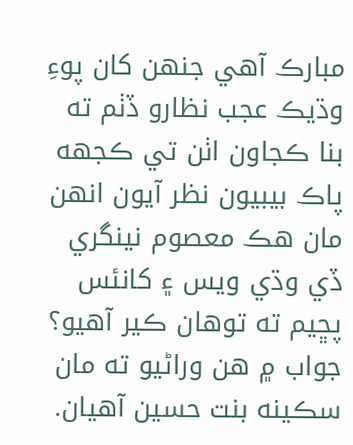مبارڪ آهي جنهن کان پوءِ وڌيڪ عجب نظارو ڏٺم ته بنا ڪجاون اٺن تي ڪجھه پاڪ بيبيون نظر آيون انهن مان هڪ معصوم نينگري ڏي وڌي ويس ۽ کانئس پڇيم ته توهان ڪير آهيو؟ جواب ۾ هن وراڻيو ته مان سڪينه بنت حسين آهيان.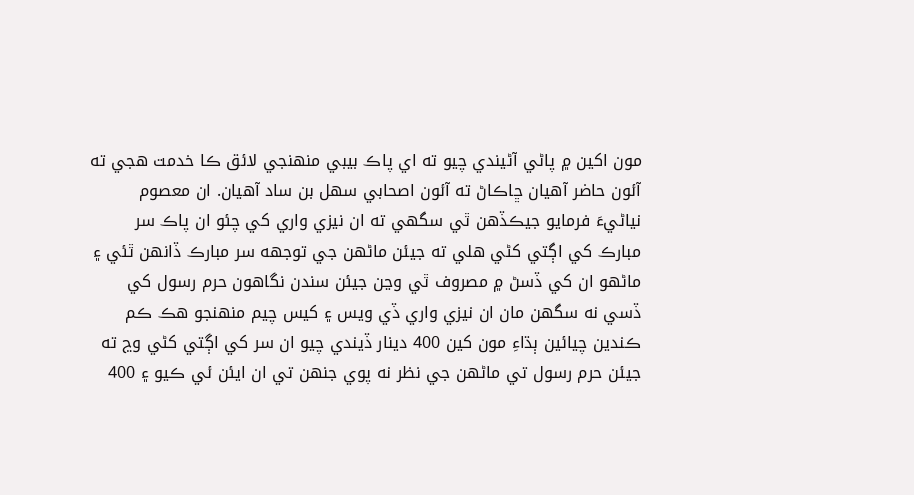مون اکين ۾ پاڻي آڻيندي چيو ته اي پاڪ بيبي منهنجي لائق ڪا خدمت هجي ته آئون حاضر آهيان ڇاڪاڻ ته آئون اصحابي سهل بن ساد آهيان. ان معصوم نياڻيءَ فرمايو جيڪڏهن ٿي سگھي ته ان نيزي واري کي چئو ان پاڪ سر مبارڪ کي اڳتي کڻي هلي ته جيئن ماڻهن جي توجهه سر مبارڪ ڏانهن ٿئي ۽ ماڻهو ان کي ڏسڻ ۾ مصروف ٿي وڃن جيئن سندن نگاهون حرم رسول کي ڏسي نه سگھن مان ان نيزي واري ڏي ويس ۽ کيس چيم منهنجو هڪ ڪم ڪندين چيائين ٻڌاءِ مون کين 400 دينار ڏيندي چيو ان سر کي اڳتي کڻي وڃ ته جيئن حرم رسول تي ماڻهن جي نظر نه پوي جنهن تي ان ايئن ئي ڪيو ۽ 400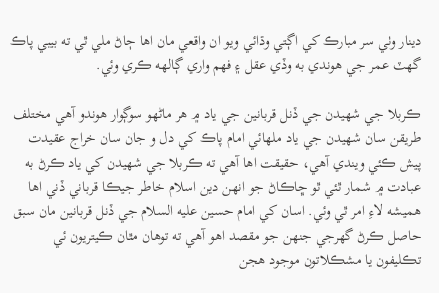دينار وٺي سر مبارڪ کي اڳتي وڌائي ويو ان واقعي مان اها ڄاڻ ملي ٿي ته بيبي پاڪ گھٽ عمر جي هوندي به وڏي عقل ۽ فهم واري ڳالهه ڪري وئي.

ڪربلا جي شهيدن جي ڏنل قربانين جي ياد ۾ هر ماڻهو سوڳوار هوندو آهي مختلف طريقن سان شهيدن جي ياد ملهائي امام پاڪ کي دل و جان سان خراج عقيدت پيش ڪئي ويندي آهي، حقيقت اها آهي ته ڪربلا جي شهيدن کي ياد ڪرڻ به عبادت ۾ شمار ٿئي ٿو ڇاڪاڻ جو انهن دين اسلام خاطر جيڪا قرباني ڏني اها هميشه لاءِ امر ٿي وئي. اسان کي امام حسين عليه السلام جي ڏنل قربانين مان سبق حاصل ڪرڻ گھرجي جنهن جو مقصد اهو آهي ته توهان مٿان ڪيتريون ئي تڪليفون يا مشڪلاتون موجود هجن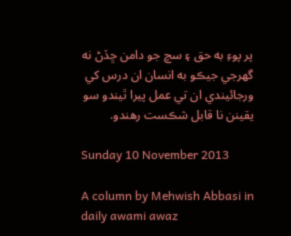پر پوءِ به حق ۽ سچ جو دامن ڇڏڻ نه گھرجي جيڪو به انسان ان درس کي ورجائيندي ان تي عمل پيرا ٿيندو سو يقينن نا قابل شڪست رهندو.

Sunday 10 November 2013

A column by Mehwish Abbasi in daily awami awaz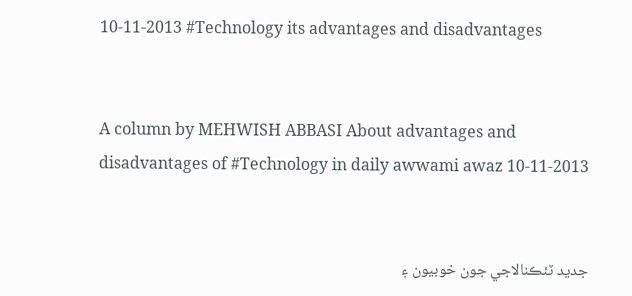10-11-2013 #Technology its advantages and disadvantages


A column by MEHWISH ABBASI About advantages and disadvantages of #Technology in daily awwami awaz 10-11-2013


جديد ٽئڪنالاجي جون خوبيون ۽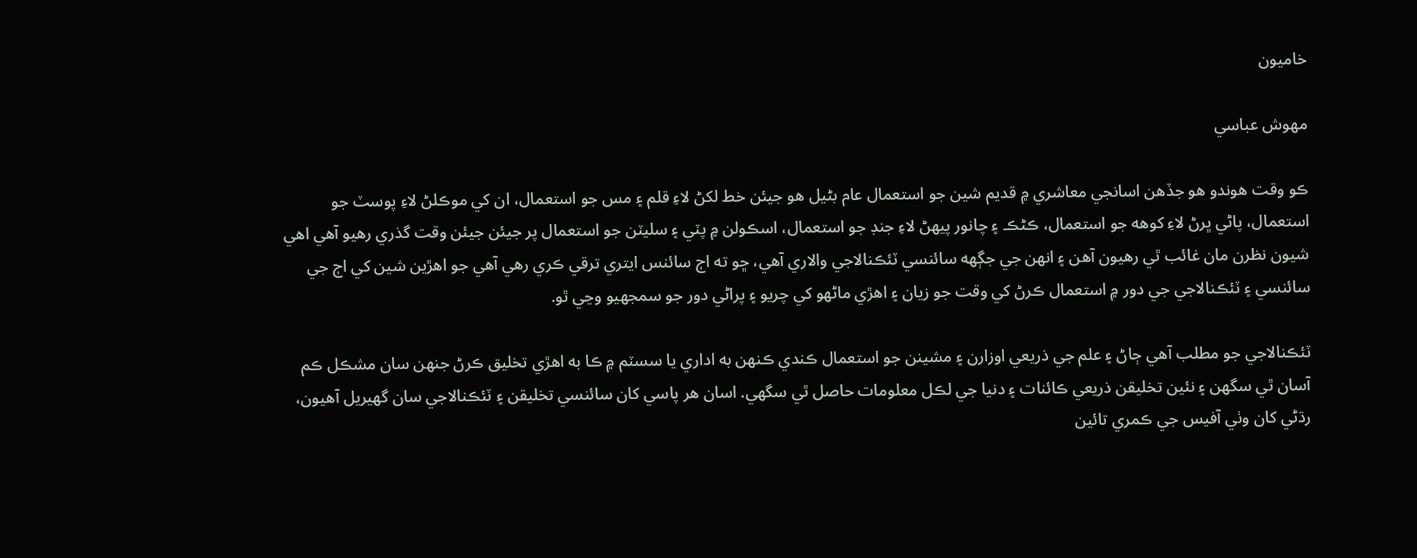خاميون

مهوش عباسي

ڪو وقت هوندو هو جڏهن اسانجي معاشري ۾ قديم شين جو استعمال عام بڻيل هو جيئن خط لکڻ لاءِ قلم ۽ مس جو استعمال، ان کي موڪلڻ لاءِ پوسٽ جو استعمال، پاڻي ڀرڻ لاءِ کوهه جو استعمال، ڪڻڪ ۽ چانور پيهڻ لاءِ جنڊ جو استعمال، اسڪولن ۾ پٽي ۽ سليٽن جو استعمال پر جيئن جيئن وقت گذري رهيو آهي اهي شيون نظرن مان غائب ٿي رهيون آهن ۽ انهن جي جڳهه سائنسي ٽئڪنالاجي والاري آهي، ڇو ته اڄ سائنس ايتري ترقي ڪري رهي آهي جو اهڙين شين کي اڄ جي سائنسي ۽ ٽئڪنالاجي جي دور ۾ استعمال ڪرڻ کي وقت جو زيان ۽ اهڙي ماڻهو کي چريو ۽ پراڻي دور جو سمجھيو وڃي ٿو.

ٽئڪنالاجي جو مطلب آهي ڄاڻ ۽ علم جي ذريعي اوزارن ۽ مشينن جو استعمال ڪندي ڪنهن به اداري يا سسٽم ۾ ڪا به اهڙي تخليق ڪرڻ جنهن سان مشڪل ڪم آسان ٿي سگھن ۽ نئين تخليقن ذريعي ڪائنات ۽ دنيا جي لڪل معلومات حاصل ٿي سگهي. اسان هر پاسي کان سائنسي تخليقن ۽ ٽئڪنالاجي سان گھيريل آهيون، رڌڻي کان وٺي آفيس جي ڪمري تائين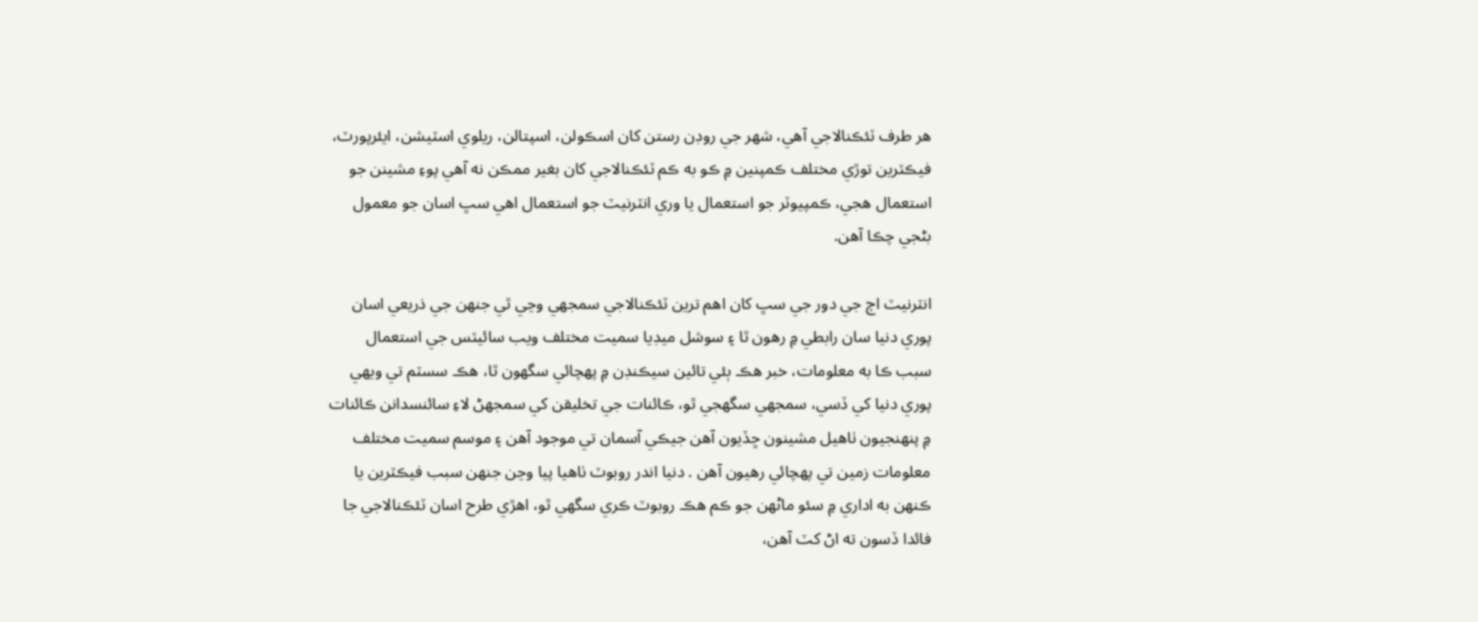هر طرف ٽئڪنالاجي آهي، شهر جي روڊن رستن کان اسڪولن، اسپتالن، ريلوي اسٽيشن، ايئرپورٽ، فيڪٽرين توڙي مختلف ڪمپنين ۾ ڪو به ڪم ٽئڪنالاجي کان بغير ممڪن نه آهي پوءِ مشينن جو استعمال هجي، ڪمپيوٽر جو استعمال يا وري انٽرنيٽ جو استعمال اهي سڀ اسان جو معمول بڻجي چڪا آهن.

انٽرنيٽ اڄ جي دور جي سڀ کان اهم ترين ٽئڪنالاجي سمجھي وڃي ٿي جنهن جي ذريعي اسان پوري دنيا سان رابطي ۾ رهون ٿا ۽ سوشل ميڊيا سميت مختلف ويب سائيٽس جي استعمال سبب ڪا به معلومات، خبر هڪ ٻئي تائين سيڪنڊن ۾ پهچائي سگھون ٿا، هڪ سسٽم تي ويهي پوري دنيا کي ڏسي، سمجھي سگھجي ٿو، ڪائنات جي تخليقن کي سمجھڻ لاءِ سائنسدانن ڪائنات ۾ پنهنجيون ٺاهيل مشينون ڇڏيون آهن جيڪي آسمان تي موجود آهن ۽ موسم سميت مختلف معلومات زمين تي پهچائي رهيون آهن . دنيا اندر روبوٽ ٺاهيا پيا وڃن جنهن سبب فيڪٽرين يا ڪنهن به اداري ۾ سئو ماڻهن جو ڪم هڪ روبوٽ ڪري سگھي ٿو، اهڙي طرح اسان ٽئڪنالاجي جا فائدا ڏسون ته اڻ کٽ آهن،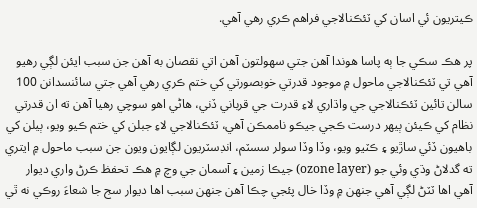ڪيتريون ئي اسان کي ٽئڪنالاجي فراهم ڪري رهي آهي.

پر هڪ سڪي جا ٻه پاسا هوندا آهن جتي سهولتون آهن اتي نقصان به آهن جن سبب ايئن لڳي رهيو آهي تي ٽئڪنالاجي ماحول ۾ موجود قدرتي خوبصورتي کي ختم ڪري رهي آهي جتي سائنسدانن 100 سالن تائين ٽئڪنالاجي جي واڌاري لاءِ قدرت جي قرباني ڏني، هاڻي اهو سوچي رهيا آهن ته ان قدرتي نظام کي ڪيئن ٻيهر درست ڪجي جيڪو ناممڪن آهي، ٽئڪنالاجي لاءِ جبلن کي ختم ڪيو ويو، ٻيلن کي باهيون ڏئي ساڙيو ۽ ڪٽيو ويو، وڏا وڏا سولر سسٽم، انڊسٽريون لڳايون ويون جن سبب ماحول ۾ ايتري ته گدلاڻ وڌي وئي جو (ozone layer) جيڪا زمين ۽ آسمان جي وچ ۾ هڪ تحفظ ڪرڻ واري ديوار آهي اها ٽٽڻ لڳي آهي جنهن ۾ وڏا خال پئجي چڪا آهن جنهن سبب اها ديوار سج جا شعاءَ روڪي نه ٿي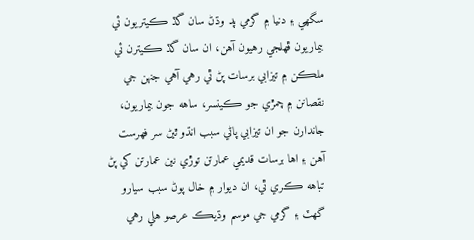سگھي ۽ دنيا ۾ گرمي پد وڌڻ سان گڏ ڪيتريون ئي بيماريون ڦهلجي رهيون آهن، ان سان گڏ ڪيترن ئي ملڪن ۾ تيزابي برسات پڻ ٿي رهي آهي جنهن جي نقصانن ۾ چمڙي جو ڪينسر، ساهه جون بيماريون، جاندارن جو ان تيزابي پاڻي سبب انڌو ٿيڻ سر فهرست آهن ۽ اها برسات قديمي عمارتن توڙي نين عمارتن کي پڻ تباهه ڪري ٿي، ان ديوار ۾ خال پوڻ سبب سيارو گھٽ ۽ گرمي جي موسم وڌيڪ عرصو هلي رهي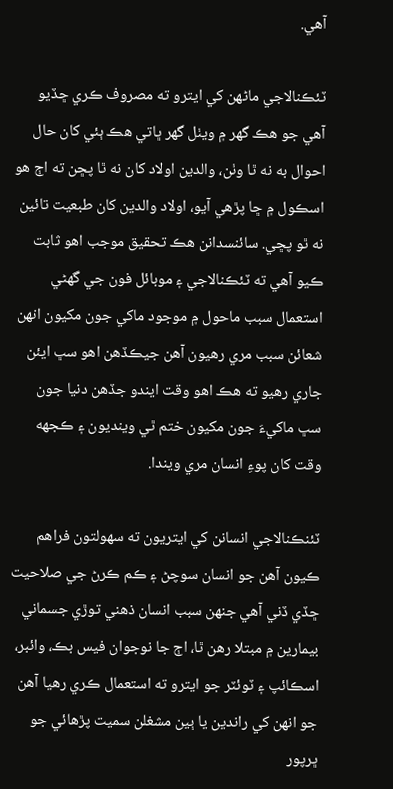آهي.

ٽئڪنالاجي ماڻهن کي ايترو ته مصروف ڪري ڇڏيو آهي جو هڪ گھر ۾ ويٺل گھر ڀاتي هڪ ٻئي کان حال احوال به نه ٿا وٺن، والدين اولاد کان نه ٿا پڇن ته اڄ هو اسڪول ۾ ڇا پڙهي آيو، اولاد والدين کان طبعيت تائين نه ٿو پڇي. سائنسدانن هڪ تحقيق موجب اهو ثابت ڪيو آهي ته ٽئڪنالاجي ۽ موبائل فون جي گھڻي استعمال سبب ماحول ۾ موجود ماکي جون مکيون انهن شعائن سبب مري رهيون آهن جيڪڏهن اهو سڀ ايئن جاري رهيو ته هڪ اهو وقت ايندو جڏهن دنيا جون سڀ ماکيءَ جون مکيون ختم ٿي وينديون ۽ ڪجھه وقت کان پوءِ انسان مري ويندا.

ٽئنڪنالاجي انسانن کي ايتريون ته سهولتون فراهم ڪيون آهن جو انسان سوچڻ ۽ ڪم ڪرڻ جي صلاحيت ڇڏي ڏني آهي جنهن سبب انسان ذهني توڙي جسماني بيمارين ۾ مبتلا رهن ٿا، اڄ جا نوجوان فيس بڪ، وائبر، اسڪائپ ۽ ٽوئٽر جو ايترو ته استعمال ڪري رهيا آهن جو انهن کي راندين يا ٻين مشغلن سميت پڙهائي جو ڀرپور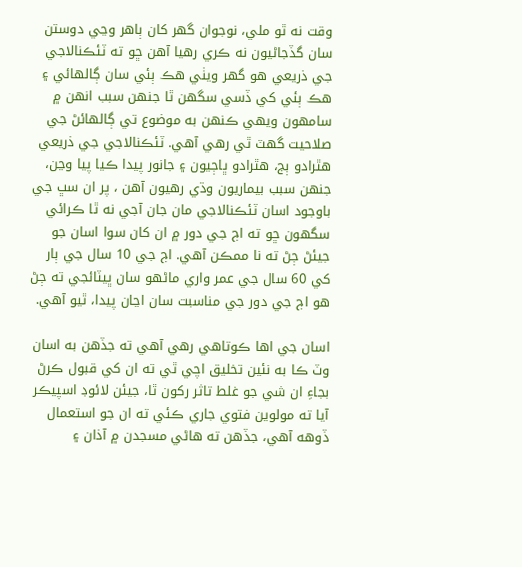وقت نه ٿو ملي، نوجوان گھر کان ٻاهر وڃي دوستن سان گڏجاڻيون نه ڪري رهيا آهن ڇو ته ٽئڪنالاجي جي ذريعي هو گھر ويٺي هڪ ٻئي سان ڳالهائي ۽ هڪ ٻئي کي ڏسي سگھن ٿا جنهن سبب انهن ۾ سامهون ويهي ڪنهن به موضوع تي ڳالهائڻ جي صلاحيت گھٽ ٿي رهي آهي. ٽئڪنالاجي جي ذريعي هٿرادو ٻج، هٿرادو ڀاڄيون ۽ جانور پيدا ڪيا پيا وڃن، جنهن سبب بيماريون وڌي رهيون آهن ، پر ان سڀ جي باوجود اسان ٽئڪنالاجي مان جان آجي نه ٿا ڪرائي سگھون ڇو ته اڄ جي دور ۾ ان کان سوا اسان جو جيئڻ ڄڻ ته نا ممڪن آهي. اڄ جي 10 سال جي ٻار کي 60 سال جي عمر واري ماڻهو سان ڀيٽائجي ته ڄڻ هو اڄ جي دور جي مناسبت سان اڃان پيدا، ٿيو آهي.

اسان جي اها ڪوتاهي رهي آهي ته جڏهن به اسان وٽ ڪا به نئين تخليق اچي ٿي ته ان کي قبول ڪرڻ بجاءِ ان شي جو غلط تاثر رکون ٿا، جيئن لائوڊ اسپيڪر آيا ته مولوين فتوي جاري ڪئي ته ان جو استعمال ڏوهه آهي، جڏهن ته هاڻي مسجدن ۾ آذان ۽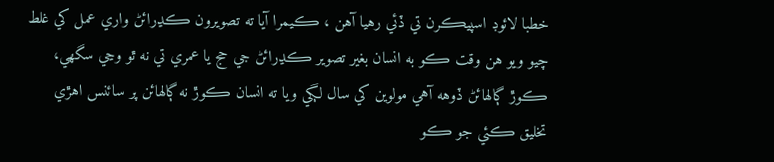خطبا لائوڊ اسپيڪرن تي ڏئي رهيا آهن ، ڪيمرا آيا ته تصويرون ڪڍرائڻ واري عمل کي غلط چيو ويو هن وقت ڪو به انسان بغير تصوير ڪڍرائڻ جي حج يا عمري تي نه ٿو وڃي سگھي، ڪوڙ ڳالهائڻ ڏوهه آهي مولوين کي سال لڳي ويا ته انسان ڪوڙ نه ڳالهائن پر سائنس اهڙي تخليق ڪئي جو ڪو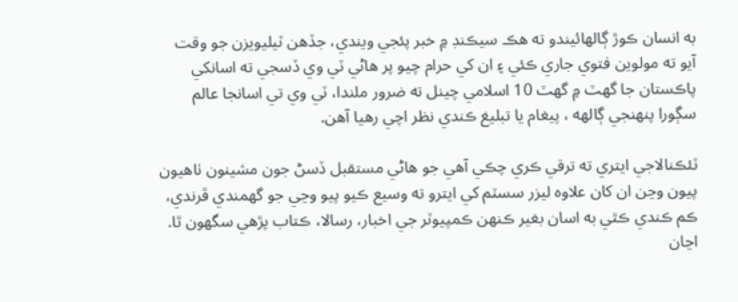به انسان ڪوڙ ڳالهائيندو ته هڪ سيڪنڊ ۾ خبر پئجي ويندي، جڏهن ٽيليويزن جو وقت آيو ته مولوين فتوي جاري ڪئي ۽ ان کي حرام چيو پر هاڻي ٽي وي ڏسجي ته اسانکي پاڪستان جا گھٽ ۾ گھٽ 10 اسلامي چينل ته ضرور ملندا، ٽي وي تي اسانجا عالم سڳورا پنهنجي ڳالهه ، پيغام يا تبليغ ڪندي نظر اچي رهيا آهن.

ٽئڪنالاجي ايتري ته ترقي ڪري چڪي آهي جو هاڻي مستقبل ڏسڻ جون مشينون ٺاهيون پيون وڃن ان کان علاوه ليزر سسٽم کي ايترو ته وسيع ڪيو پيو وڃي جو گھمندي ڦرندي، ڪم ڪندي ڪٿي به اسان بغير ڪنهن ڪمپيوٽر جي اخبار، رسالا، ڪتاب پڙهي سگھون ٿا. اڃان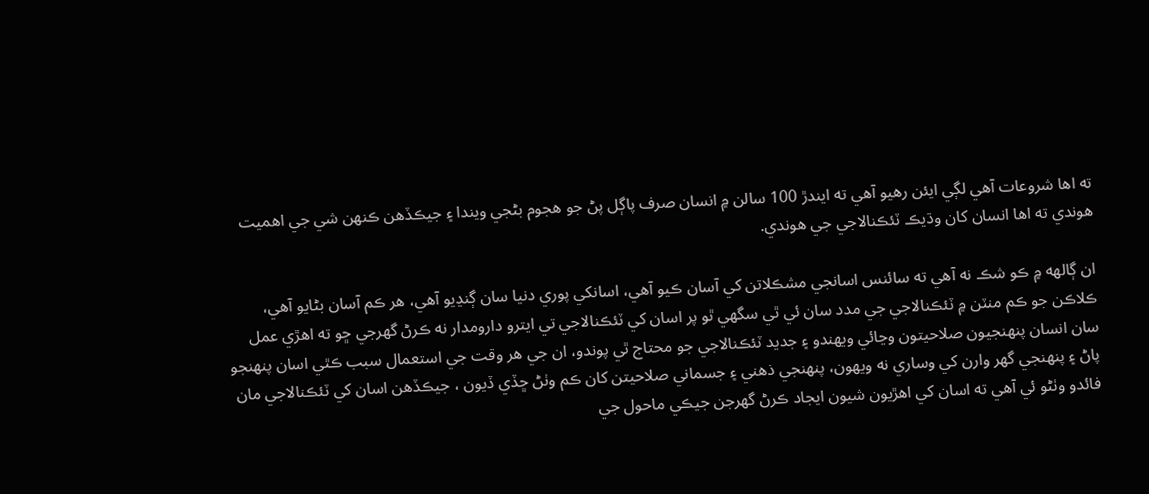ته اها شروعات آهي لڳي ايئن رهيو آهي ته ايندڙ 100 سالن ۾ انسان صرف پاڳل پڻ جو هجوم بڻجي ويندا ۽ جيڪڏهن ڪنهن شي جي اهميت هوندي ته اها انسان کان وڌيڪ ٽئڪنالاجي جي هوندي.

ان ڳالهه ۾ ڪو شڪ نه آهي ته سائنس اسانجي مشڪلاتن کي آسان ڪيو آهي، اسانکي پوري دنيا سان ڳنڍيو آهي، هر ڪم آسان بڻايو آهي، ڪلاڪن جو ڪم منٽن ۾ ٽئڪنالاجي جي مدد سان ئي ٿي سگھي ٿو پر اسان کي ٽئڪنالاجي تي ايترو دارومدار نه ڪرڻ گھرجي ڇو ته اهڙي عمل سان انسان پنهنجيون صلاحيتون وڃائي ويهندو ۽ جديد ٽئڪنالاجي جو محتاج ٿي پوندو، ان جي هر وقت جي استعمال سبب ڪٿي اسان پنهنجو پاڻ ۽ پنهنجي گھر وارن کي وساري نه ويهون، پنهنجي ذهني ۽ جسماني صلاحيتن کان ڪم وٺڻ ڇڏي ڏيون ، جيڪڏهن اسان کي ٽئڪنالاجي مان فائدو وٺڻو ئي آهي ته اسان کي اهڙيون شيون ايجاد ڪرڻ گھرجن جيڪي ماحول جي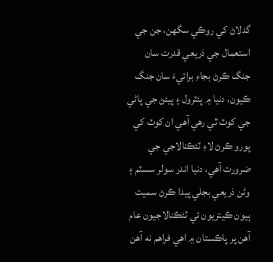گدلاڻ کي روڪي سگھن، جن جي استعمال جي ذريعي قدرت سان جنگ ڪرڻ بجاءِ برائيءَ سان جنگ ڪيون، دنيا ۾ پئٽرول ۽ پيئڻ جي پاڻي جي کوٽ ٿي رهي آهي ان کوٽ کي پورو ڪرڻ لاءِ ٽئڪنالاجي جي ضرورت آهي، دنيا اندر سولر سسٽم ۽ وڻن ذريعي بجلي پيدا ڪرڻ سميت ٻيون ڪيتريون ئي ٽئڪنالاجيون عام آهن پر پاڪستان ۾ اهي فراهم نه آهن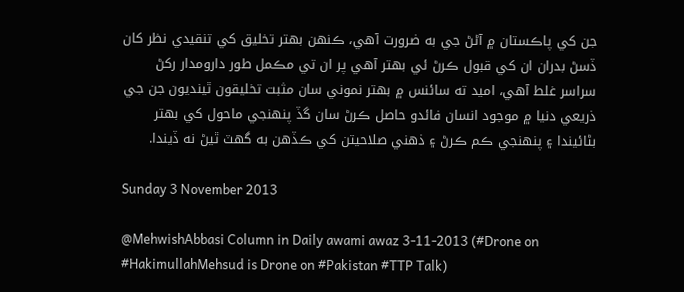جن کي پاڪستان ۾ آڻڻ جي به ضرورت آهي، ڪنهن بهتر تخليق کي تنقيدي نظر کان ڏسڻ بدران ان کي قبول ڪرڻ ئي بهتر آهي پر ان تي مڪمل طور دارومدار رکڻ سراسر غلط آهي، اميد ته سائنس ۾ بهتر نموني سان مثبت تخليقون ٿينديون جن جي ذريعي دنيا ۾ موجود انسان فائدو حاصل ڪرڻ سان گڏ پنهنجي ماحول کي بهتر بڻائيندا ۽ پنهنجي ڪم ڪرڻ ۽ ذهني صلاحيتن کي ڪڏهن به گھٽ ٿيڻ نه ڏيندا.

Sunday 3 November 2013

@MehwishAbbasi Column in Daily awami awaz 3-11-2013 (#Drone on #HakimullahMehsud is Drone on #Pakistan #TTP Talk)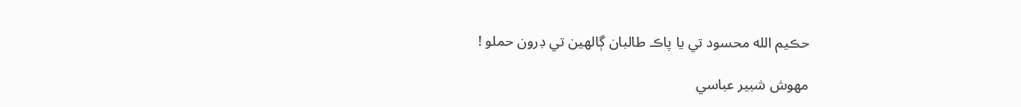حڪيم الله محسود تي يا پاڪ طالبان ڳالهين تي ڊرون حملو !

مهوش شبير عباسي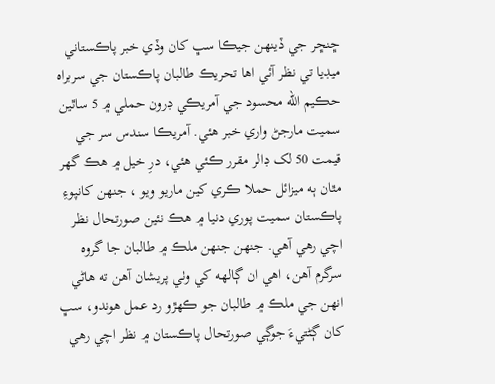ڇنڇر جي ڏينهن جيڪا سڀ کان وڏي خبر پاڪستاني ميڊيا تي نظر آئي اها تحريڪ طالبان پاڪستان جي سربراه حڪيم الله محسود جي آمريڪي ڊرون حملي ۾ 5 ساٿين سميت مارجڻ واري خبر هئي. آمريڪا سندس سر جي قيمت 50 لک ڊالر مقرر ڪئي هئي، درِ خيل ۾ هڪ گھر مٿان ٻه ميزائل حملا ڪري کين ماريو ويو ، جنهن کانپوءِ پاڪستان سميت پوري دنيا ۾ هڪ نئين صورتحال نظر اچي رهي آهي. جنهن جنهن ملڪ ۾ طالبان جا گروه سرگرم آهن، اهي ان ڳالهه کي وٺي پريشان آهن ته هاڻي انهن جي ملڪ ۾ طالبان جو ڪهڙو رد عمل هوندو، سڀ کان ڳڻتيءَ جوڳي صورتحال پاڪستان ۾ نظر اچي رهي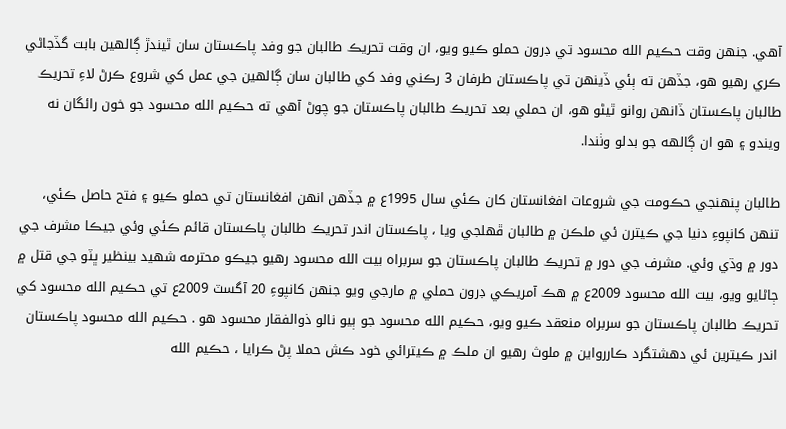آهي. جنهن وقت حڪيم الله محسود تي ڊرون حملو ڪيو ويو، ان وقت تحريڪ طالبان جو وفد پاڪستان سان ٿيندڙ ڳالهين بابت گڏجاڻي ڪري رهيو هو، جڏهن ته ٻئي ڏينهن تي پاڪستان طرفان 3 رڪني وفد کي طالبان سان ڳالهين جي عمل کي شروع ڪرڻ لاءِ تحريڪ طالبان پاڪستان ڏانهن روانو ٿيڻو هو، ان حملي بعد تحريڪ طالبان پاڪستان جو چوڻ آهي ته حڪيم الله محسود جو خون رائگان نه ويندو ۽ هو ان ڳالهه جو بدلو وٺندا.

طالبان پنهنجي حڪومت جي شروعات افغانستان کان ڪئي سال 1995ع ۾ جڏهن انهن افغانستان تي حملو ڪيو ۽ فتح حاصل ڪئي، تنهن کانپوءِ دنيا جي ڪيترن ئي ملڪن ۾ طالبان ڦهلجي ويا ، پاڪستان اندر تحريڪ طالبان پاڪستان قائم ڪئي وئي جيڪا مشرف جي دور ۾ وڌي وئي. مشرف جي دور ۾ تحريڪ طالبان پاڪستان جو سربراه بيت الله محسود رهيو جيڪو محترمه شهيد بينظير ڀٽو جي قتل ۾ ڄاڻايو ويو، بيت الله محسود 2009ع ۾ هڪ آمريڪي ڊرون حملي ۾ مارجي ويو جنهن کانپوءِ 20 آگسٽ 2009ع تي حڪيم الله محسود کي تحريڪ طالبان پاڪستان جو سربراه منعقد ڪيو ويو، حڪيم الله محسود جو ٻيو نالو ذوالفقار محسود هو . حڪيم الله محسود پاڪستان اندر ڪيترين ئي دهشتگرد ڪاررواين ۾ ملوث رهيو ان ملڪ ۾ ڪيترائي خود ڪش حملا پڻ ڪرايا ، حڪيم الله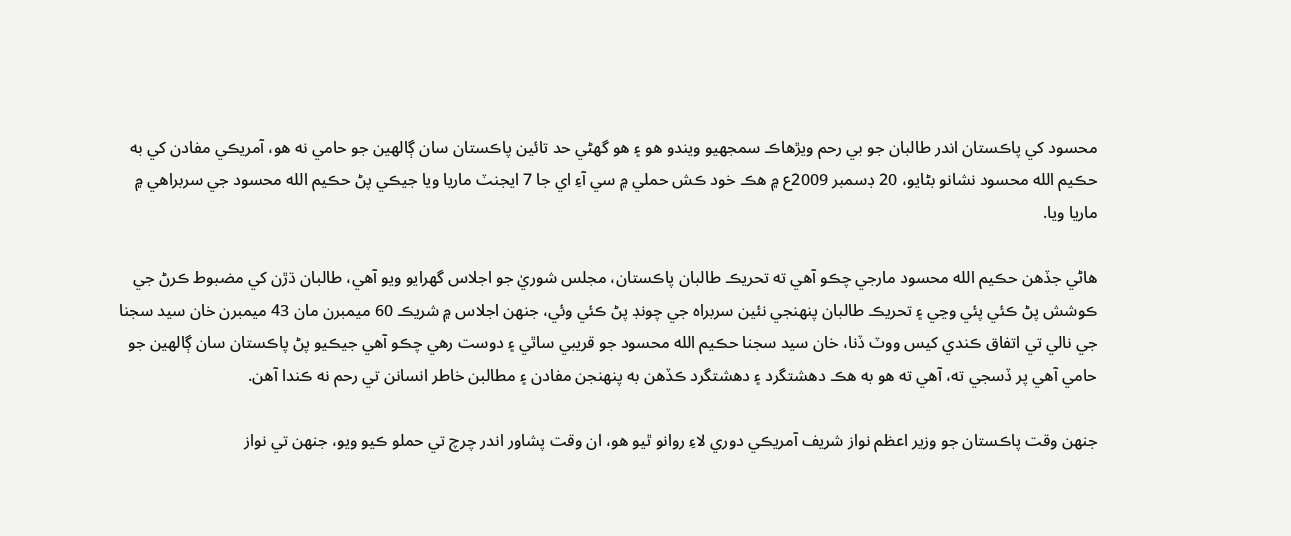محسود کي پاڪستان اندر طالبان جو بي رحم ويڙهاڪ سمجھيو ويندو هو ۽ هو گهڻي حد تائين پاڪستان سان ڳالهين جو حامي نه هو، آمريڪي مفادن کي به حڪيم الله محسود نشانو بڻايو، 20 ڊسمبر 2009ع ۾ هڪ خود ڪش حملي ۾ سي آءِ اي جا 7 ايجنٽ ماريا ويا جيڪي پڻ حڪيم الله محسود جي سربراهي ۾ ماريا ويا.

هاڻي جڏهن حڪيم الله محسود مارجي چڪو آهي ته تحريڪ طالبان پاڪستان، مجلس شوريٰ جو اجلاس گھرايو ويو آهي، طالبان ڌڙن کي مضبوط ڪرڻ جي ڪوشش پڻ ڪئي پئي وڃي ۽ تحريڪ طالبان پنهنجي نئين سربراه جي چونڊ پڻ ڪئي وئي، جنهن اجلاس ۾ شريڪ 60 ميمبرن مان 43 ميمبرن خان سيد سجنا جي نالي تي اتفاق ڪندي کيس ووٽ ڏنا، خان سيد سجنا حڪيم الله محسود جو قريبي ساٿي ۽ دوست رهي چڪو آهي جيڪيو پڻ پاڪستان سان ڳالهين جو حامي آهي پر ڏسجي ته، آهي ته هو به هڪ دهشتگرد ۽ دهشتگرد ڪڏهن به پنهنجن مفادن ۽ مطالبن خاطر انسانن تي رحم نه ڪندا آهن.

جنهن وقت پاڪستان جو وزير اعظم نواز شريف آمريڪي دوري لاءِ روانو ٿيو هو، ان وقت پشاور اندر چرچ تي حملو ڪيو ويو، جنهن تي نواز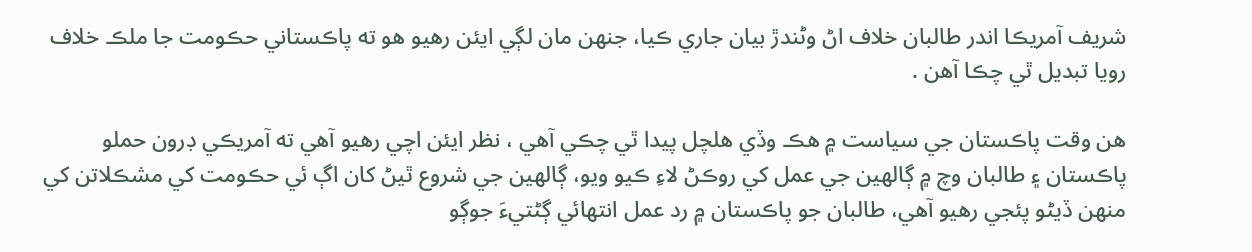شريف آمريڪا اندر طالبان خلاف اڻ وڻندڙ بيان جاري ڪيا، جنهن مان لڳي ايئن رهيو هو ته پاڪستاني حڪومت جا ملڪ خلاف رويا تبديل ٿي چڪا آهن .

هن وقت پاڪستان جي سياست ۾ هڪ وڏي هلچل پيدا ٿي چڪي آهي ، نظر ايئن اچي رهيو آهي ته آمريڪي ڊرون حملو پاڪستان ۽ طالبان وچ ۾ ڳالهين جي عمل کي روڪڻ لاءِ ڪيو ويو، ڳالهين جي شروع ٿيڻ کان اڳ ئي حڪومت کي مشڪلاتن کي منهن ڏيڻو پئجي رهيو آهي، طالبان جو پاڪستان ۾ رد عمل انتهائي ڳڻتيءَ جوڳو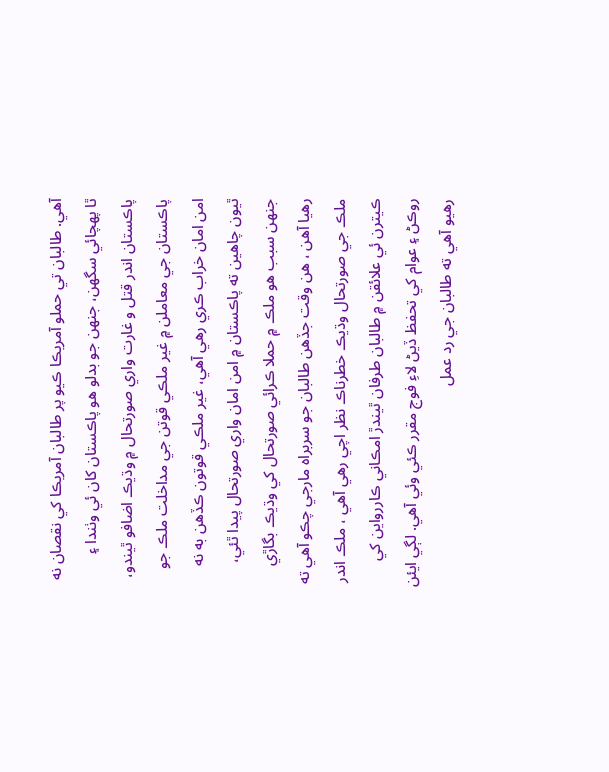آهي. طالبان تي حملو آمريڪا ڪيو پر طالبان آمريڪا کي نقصان نه ٿا پهچائي سگھن، جنهن جو بدلو هو پاڪستان کان ئي وٺندا ۽ پاڪستان اندر قتل و غارت واري صورتحال ۾ وڌيڪ اضافو ٿيندو، پاڪستان جي معاملن ۾ غير ملڪي قوتن جي مداخلت ملڪ جو امن امان خراب ڪري رهي آهي، غير ملڪي قوتون ڪڏهن به نه ٿيون چاهين ته پاڪستان ۾ امن امان واري صورتحال پيدا ٿئي، جنهن سبب هو ملڪ ۾ حملا ڪرائي صورتحال کي وڌيڪ بگاڙي رهيا آهن ، هن وقت جڏهن طالبان جو سربراه مارجي چڪو آهي ته ملڪ جي صورتحال وڌيڪ خطرناڪ نظر اچي رهي آهي ، ملڪ اندر ڪيترن ئي علائقن ۾ طالبان طرفان ٿيندڙ امڪاني ڪاررواين کي روڪڻ ۽ عوام کي تحفظ ڏيڻ لاءِ فوج مقرر ڪئي وئي آهي. لڳي ايئن رهيو آهي ته طالبان جي رد عمل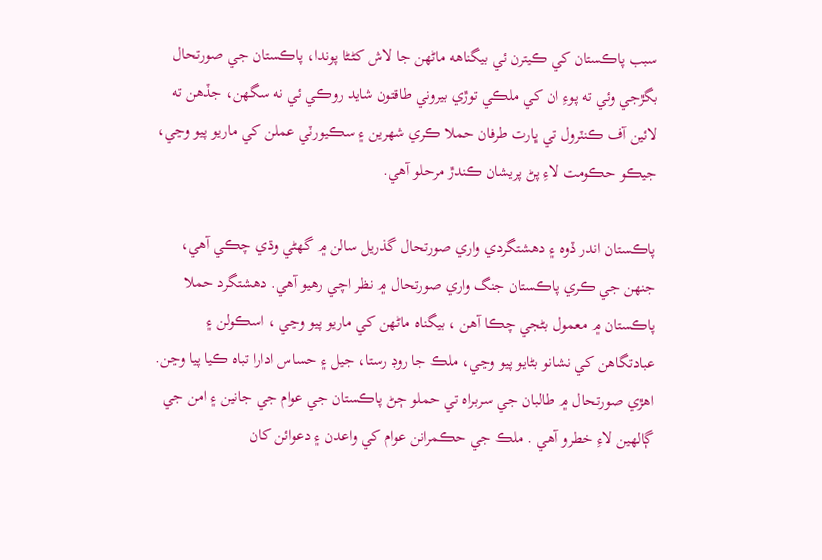سبب پاڪستان کي ڪيترن ئي بيگناهه ماڻهن جا لاش کڻڻا پوندا، پاڪستان جي صورتحال بگڙجي وئي ته پوءِ ان کي ملڪي توڙي بيروني طاقتون شايد روڪي ئي نه سگھن، جڏهن ته لائين آف ڪنٽرول تي ڀارت طرفان حملا ڪري شهرين ۽ سڪيورٽي عملن کي ماريو پيو وڃي، جيڪو حڪومت لاءِ پڻ پريشان ڪندڙ مرحلو آهي.

پاڪستان اندر ڏوه ۽ دهشتگردي واري صورتحال گذريل سالن ۾ گهڻي وڌي چڪي آهي، جنهن جي ڪري پاڪستان جنگ واري صورتحال ۾ نظر اچي رهيو آهي. دهشتگرد حملا پاڪستان ۾ معمول بڻجي چڪا آهن ، بيگناه ماڻهن کي ماريو پيو وڃي ، اسڪولن ۽ عبادتگاهن کي نشانو بڻايو پيو وڃي، ملڪ جا روڊ رستا، جيل ۽ حساس ادارا تباه ڪيا پيا وڃن. اهڙي صورتحال ۾ طالبان جي سربراه تي حملو ڄڻ پاڪستان جي عوام جي جانين ۽ امن جي ڳالهين لاءِ خطرو آهي . ملڪ جي حڪمرانن عوام کي واعدن ۽ دعوائن کان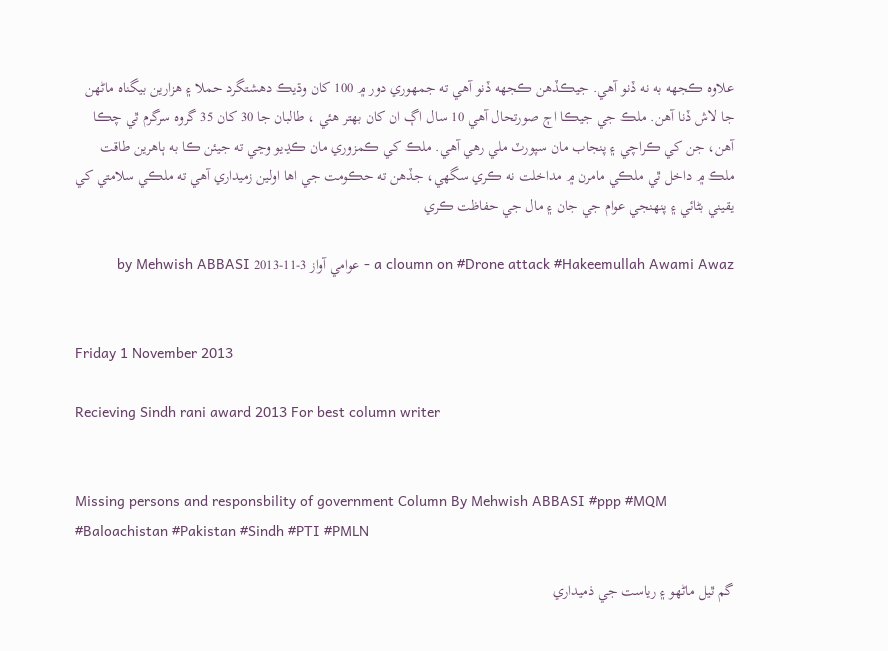علاوه ڪجھه به نه ڏنو آهي. جيڪڏهن ڪجھه ڏنو آهي ته جمهوري دور ۾ 100 کان وڌيڪ دهشتگرد حملا ۽ هزارين بيگناه ماڻهن جا لاش ڏنا آهن. ملڪ جي جيڪا اڄ صورتحال آهي 10 سال اڳ ان کان بهتر هئي ، طالبان جا 30 کان 35 گروه سرگرم ٿي چڪا آهن، جن کي ڪراچي ۽ پنجاب مان سپورٽ ملي رهي آهي. ملڪ کي ڪمزوري مان ڪڍيو وڃي ته جيئن ڪا به ٻاهرين طاقت ملڪ ۾ داخل ٿي ملڪي مامرن ۾ مداخلت نه ڪري سگھي، جڏهن ته حڪومت جي اها اولين زميداري آهي ته ملڪي سلامتي کي يقيني بڻائي ۽ پنهنجي عوام جي جان ۽ مال جي حفاظت ڪري

a cloumn on #Drone attack #Hakeemullah Awami Awaz - عوامي آواز 3-11-2013 by Mehwish ABBASI


Friday 1 November 2013

Recieving Sindh rani award 2013 For best column writer


Missing persons and responsbility of government Column By Mehwish ABBASI #ppp #MQM #Baloachistan #Pakistan #Sindh #PTI #PMLN

گم ٿيل ماڻهو ۽ رياست جي ذميداري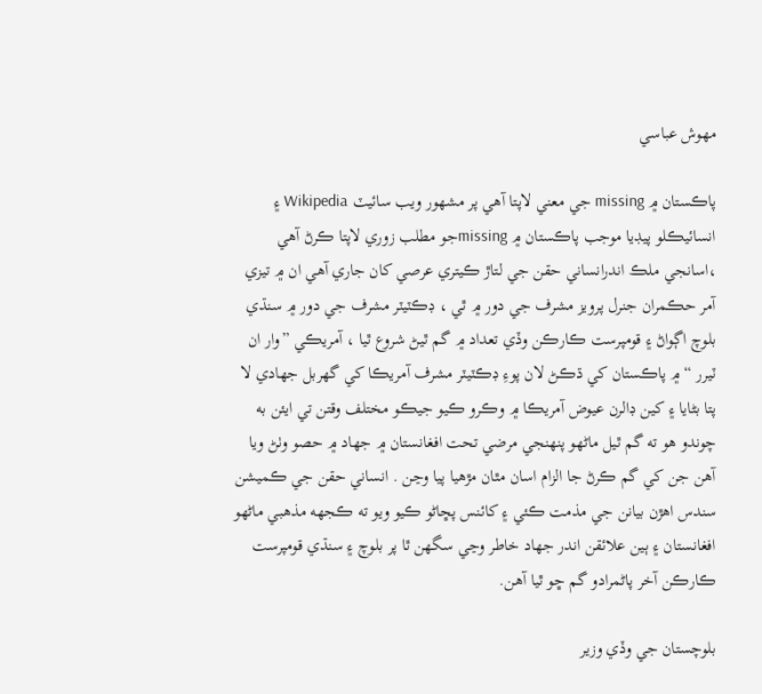مهوش عباسي

پاڪستان ۾ missing جي معني لاپتا آهي پر مشهور ويب سائيٽ Wikipedia ۽ انسائيڪلو پيڊيا موجب پاڪستان ۾ missingجو مطلب زوري لاپتا ڪرڻ آهي ،اسانجي ملڪ اندرانساني حقن جي لتاڙ ڪيتري عرصي کان جاري آهي ان ۾ تيزي آمر حڪمران جنرل پرويز مشرف جي دور ۾ ٿي ، ڊڪٽيٽر مشرف جي دور ۾ سنڌي بلوچ اڳواڻ ۽ قومپرست ڪارڪن وڏي تعداد ۾ گم ٿيڻ شروع ٿيا ، آمريڪي ”وار ان ٽيرر “ ۾ پاڪستان کي ڌڪڻ لان پوءِ ڊڪٽيٽر مشرف آمريڪا کي گھربل جهادي لا پتا بڻايا ۽ کين ڊالرن عيوض آمريڪا ۾ وڪرو ڪيو جيڪو مختلف وقتن تي ايئن به چوندو هو ته گم ٿيل ماڻهو پنهنجي مرضي تحت افغانستان ۾ جهاد ۾ حصو وٺڻ ويا آهن جن کي گم ڪرڻ جا الزام اسان مٿان مڙهيا پيا وڃن . انساني حقن جي ڪميشن سندس اهڙن بيانن جي مذمت ڪئي ۽ کائنس پڇاڻو ڪيو ويو ته ڪجھه مذهبي ماڻهو افغانستان ۽ ٻين علائقن اندر جهاد خاطر وڃي سگھن ٿا پر بلوچ ۽ سنڌي قومپرست ڪارڪن آخر پاڻمرادو گم ڇو ٿيا آهن.

بلوچستان جي وڏي وزير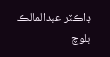ڊاڪٽر عبدالمالڪ بلوچ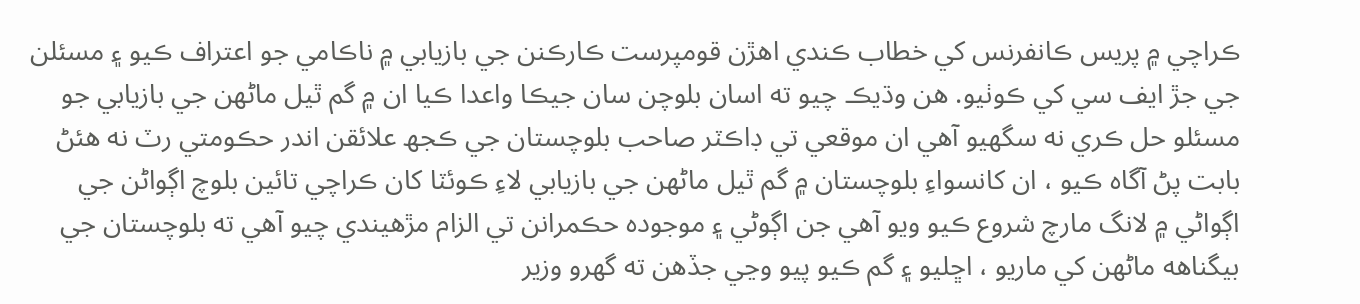ڪراچي ۾ پريس ڪانفرنس کي خطاب ڪندي اهڙن قومپرست ڪارڪنن جي بازيابي ۾ ناڪامي جو اعتراف ڪيو ۽ مسئلن جي جڙ ايف سي کي ڪوٺيو. هن وڌيڪ چيو ته اسان بلوچن سان جيڪا واعدا ڪيا ان ۾ گم ٿيل ماڻهن جي بازيابي جو مسئلو حل ڪري نه سگھيو آهي ان موقعي تي ڊاڪٽر صاحب بلوچستان جي ڪجھ علائقن اندر حڪومتي رٽ نه هئڻ بابت پڻ آگاه ڪيو ، ان کانسواءِ بلوچستان ۾ گم ٿيل ماڻهن جي بازيابي لاءِ ڪوئٽا کان ڪراچي تائين بلوچ اڳواڻن جي اڳواڻي ۾ لانگ مارچ شروع ڪيو ويو آهي جن اڳوڻي ۽ موجوده حڪمرانن تي الزام مڙهيندي چيو آهي ته بلوچستان جي بيگناهه ماڻهن کي ماريو ، اڇليو ۽ گم ڪيو پيو وڃي جڏهن ته گهرو وزير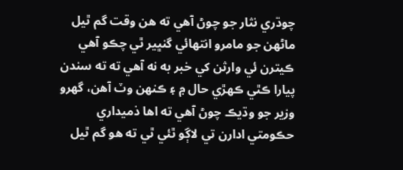چوڌري نثار جو چوڻ آهي ته هن وقت گم ٿيل ماڻهن جو مامرو انتهائي گنڀير ٿي چڪو آهي ڪيترن ئي وارثن کي خبر به نه آهي ته ته سندن پيارا ڪٿي ڪهڙي حال ۾ ۽ ڪنهن وٽ آهن، گهرو وزير جو وڌيڪ چوڻ آهي ته اها ذميداري حڪومتي ادارن تي لاڳو ٿئي ٿي ته هو گم ٿيل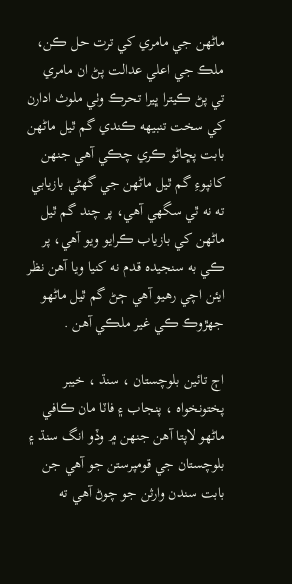ماڻهن جي مامري کي ترت حل ڪن، ملڪ جي اعلي عدالت پڻ ان مامري تي پڻ ڪيترا ڀيرا تحرڪ وٺي ملوث ادارن کي سخت تنبيهه ڪندي گم ٿيل ماڻهن بابت پڇاڻو ڪري چڪي آهي جنهن کانپوءِ گم ٿيل ماڻهن جي گهڻي بازيابي ته نه ٿي سگھي آهي، پر چند گم ٿيل ماڻهن کي بازياب ڪرايو ويو آهي، پر ڪي به سنجيده قدم نه کنيا ويا آهن نظر ايئن اچي رهيو آهي ڄڻ گم ٿيل ماڻهو جهڙوڪ ڪي غير ملڪي آهن .

اڄ تائين بلوچستان ، سنڌ ، خيبر پختونخواه ، پنجاب ۽ فاٽا مان ڪافي ماڻهو لاپتا آهن جنهن ۾ وڏو انگ سنڌ ۽ بلوچستان جي قومپرستن جو آهي جن بابت سندن وارثن جو چوڻ آهي ته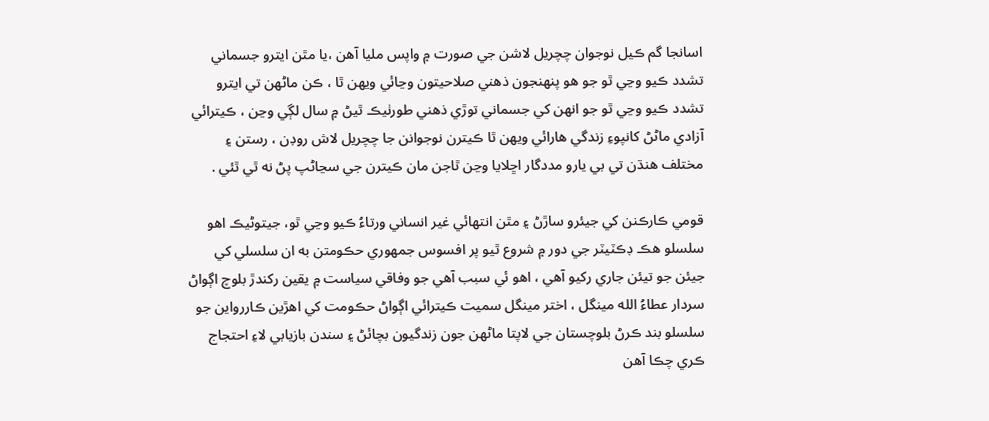اسانجا گم ڪيل نوجوان چچريل لاشن جي صورت ۾ واپس مليا آهن ،يا مٿن ايترو جسماني تشدد ڪيو وڃي ٿو جو هو پنهنجون ذهني صلاحيتون وڃائي ويهن ٿا ، ڪن ماڻهن تي ايترو تشدد ڪيو وڃي ٿو جو انهن کي جسماني توڙي ذهني طورٺيڪ ٿيڻ ۾ سال لڳي وڃن ، ڪيترائي آزادي ماڻڻ کانپوءِ زندگي هارائي ويهن ٿا ڪيترن نوجوانن جا چچريل لاش روڊن ، رستن ۽ مختلف هنڌن تي بي يارو مددگار اڇلايا وڃن ٿاجن مان ڪيترن جي سڃاڻپ پڻ نه ٿي ٿئي .

قومي ڪارڪنن کي جيئرو ساڙڻ ۽ مٿن انتهائي غير انساني ورتاءُ ڪيو وڃي ٿو، جيتوڻيڪ اهو سلسلو هڪ ڊڪٽيٽر جي دور ۾ شروع ٿيو پر افسوس جمهوري حڪومتن به ان سلسلي کي جيئن جو تيئن جاري رکيو آهي ، اهو ئي سبب آهي جو وفاقي سياست ۾ يقين رکندڙ بلوچ اڳواڻ سردار عطاءُ الله مينگل ، اختر مينگل سميت ڪيترائي اڳواڻ حڪومت کي اهڙين ڪاررواين جو سلسلو بند ڪرڻ بلوچستان جي لاپتا ماڻهن جون زندگيون بچائڻ ۽ سندن بازيابي لاءِ احتجاج ڪري چڪا آهن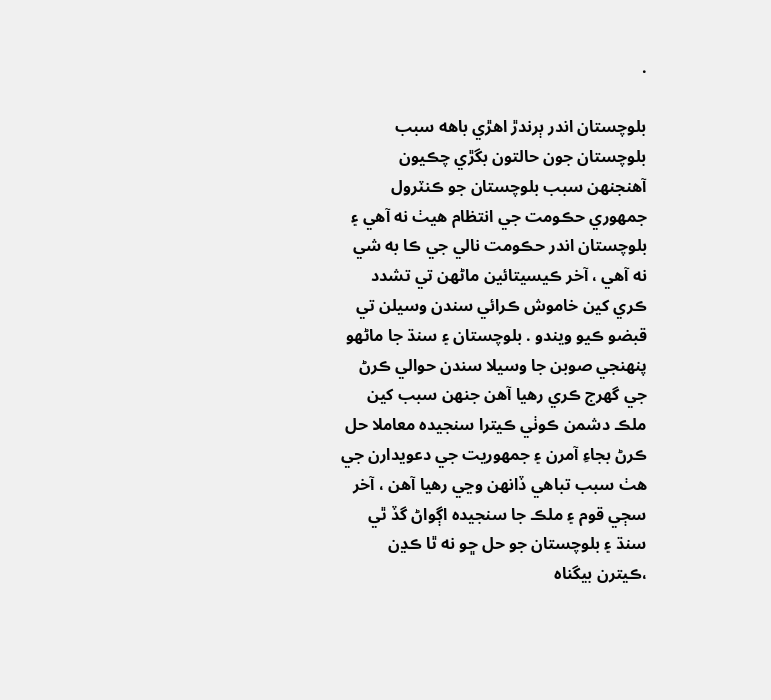.

بلوچستان اندر ٻرندڙ اهڙي باهه سبب بلوچستان جون حالتون بگڙي چڪيون آهنجنهن سبب بلوچستان جو ڪنٽرول جمهوري حڪومت جي انتظام هيٺ نه آهي ۽ بلوچستان اندر حڪومت نالي جي ڪا به شي نه آهي ، آخر ڪيسيتائين ماڻهن تي تشدد ڪري کين خاموش ڪرائي سندن وسيلن تي قبضو ڪيو ويندو . بلوچستان ۽ سنڌ جا ماڻهو پنهنجي صوبن جا وسيلا سندن حوالي ڪرڻ جي گھرج ڪري رهيا آهن جنهن سبب کين ملڪ دشمن ڪوٺي ڪيترا سنجيده معاملا حل ڪرڻ بجاءِ آمرن ۽ جمهوريت جي دعويدارن جي هٺ سبب تباهي ڏانهن وڃي رهيا آهن ، آخر سڄي قوم ۽ ملڪ جا سنجيده اڳواڻ گڏ ٿي سنڌ ۽ بلوچستان جو حل ڇو نه ٿا ڪڍن ،ڪيترن بيگناه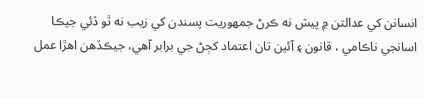انسانن کي عدالتن ۾ پيش نه ڪرڻ جمهوريت پسندن کي زيب نه ٿو ڏئي جيڪا اسانجي ناڪامي ، قانون ۽ آئين تان اعتماد کڄڻ جي برابر آهي، جيڪڏهن اهڙا عمل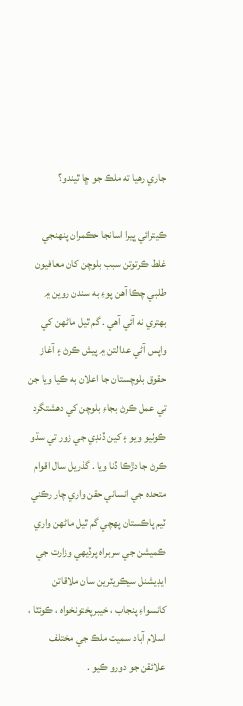جاري رهيا ته ملڪ جو ڇا ٿيندو؟

ڪيترائي ڀيرا اسانجا حڪمران پنهنجي غلط ڪرتوتن سبب بلوچن کان معافيون طلبي چڪا آهن پوءِ به سندن روين ۾ بهتري نه آئي آهي . گم ٿيل ماڻهن کي واپس آڻي عدالتن ۾ پيش ڪرڻ ۽ آغاز حقوق بلوچستان جا اعلان به ڪيا ويا جن تي عمل ڪرڻ بجاءِ بلوچن کي دهشتگرد ڪوٺيو ويو ۽ کين ڏنڊي جي زور تي سڌو ڪرڻ جا دڙڪا ڏنا ويا . گذريل سال اقوام متحده جي انساني حقن واري چار رڪني ٽيم پاڪستان پهچي گم ٿيل ماڻهن واري ڪميشن جي سربراه پرڏيهي وزارت جي ايڊيشنل سيڪريٽرين سان ملاقاتن کانسواءِ پنجاب ، خيبرپختونخواه ، ڪوئٽا ، اسلام آباد سميت ملڪ جي مختلف علائقن جو دورو ڪيو .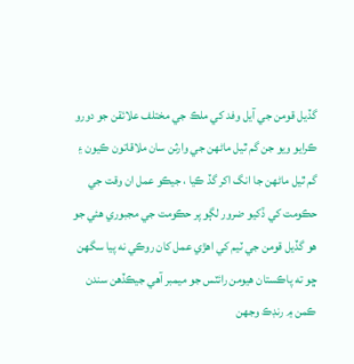گڏيل قومن جي آيل وفد کي ملڪ جي مختلف علائقن جو دورو ڪرايو ويو جن گم ٿيل ماڻهن جي وارثن سان ملاقاتون ڪيون ۽ گم ٿيل ماڻهن جا انگ اکر گڏ ڪيا ، جيڪو عمل ان وقت جي حڪومت کي ڏکيو ضرور لڳو پر حڪومت جي مجبوري هئي جو هو گڏيل قومن جي ٽيم کي اهڙي عمل کان روڪي نه پيا سگھن ڇو ته پاڪستان هيومن رائٽس جو ميمبر آهي جيڪڏهن سندن ڪمن ۾ رنڊڪ وجھن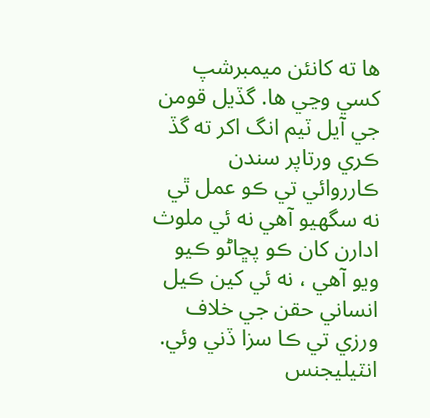ها ته کانئن ميمبرشپ کسي وڃي ها. گڏيل قومن جي آيل ٽيم انگ اکر ته گڏ ڪري ورتاپر سندن ڪارروائي تي ڪو عمل ٿي نه سگھيو آهي نه ئي ملوث ادارن کان ڪو پڇاڻو ڪيو ويو آهي ، نه ئي کين ڪيل انساني حقن جي خلاف ورزي تي ڪا سزا ڏني وئي. انٽيليجنس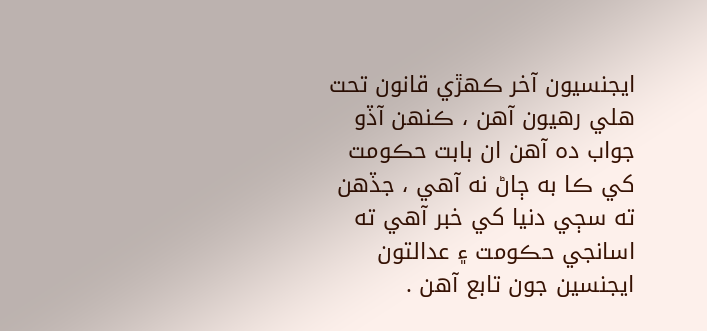ايجنسيون آخر ڪهڙي قانون تحت هلي رهيون آهن ، ڪنهن آڏو جواب ده آهن ان بابت حڪومت کي ڪا به ڄاڻ نه آهي ، جڏهن ته سڄي دنيا کي خبر آهي ته اسانجي حڪومت ۽ عدالتون ايجنسين جون تابع آهن .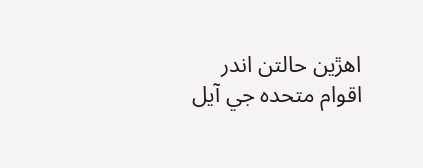اهڙين حالتن اندر اقوام متحده جي آيل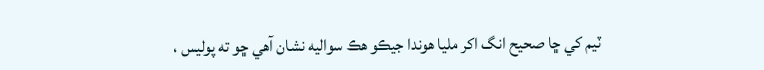ٽيم کي ڇا صحيح انگ اکر مليا هوندا جيڪو هڪ سواليه نشان آهي ڇو ته پوليس ،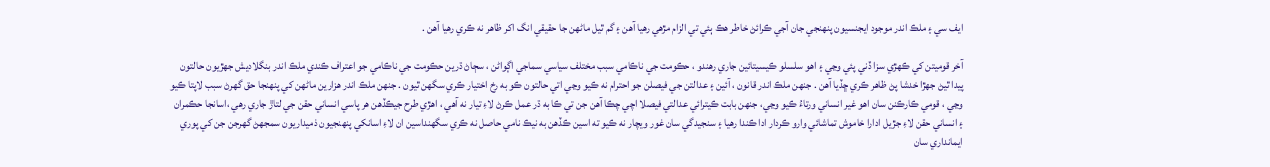ايف سي ۽ ملڪ اندر موجود ايجنسيون پنهنجي جان آجي ڪرائڻ خاطر هڪ ٻئي تي الزام مڙهي رهيا آهن ۽ گم ٿيل ماڻهن جا حقيقي انگ اکر ظاهر نه ڪري رهيا آهن .

آخر قوميتن کي ڪهڙي سزا ڏني پئي وڃي ۽ اهو سلسلو ڪيسيتائين جاري رهندو ، حڪومت جي ناڪامي سبب مختلف سياسي سماجي اڳواڻن ، سڄاڻ ڌرين حڪومت جي ناڪامي جو اعتراف ڪندي ملڪ اندر بنگلاديش جهڙيون حالتون پيدا ٿيڻ جهڙا خدشا پڻ ظاهر ڪري ڇڏيا آهن . جنهن ملڪ اندر قانون ، آئين ۽ عدالتن جي فيصلن جو احترام نه ڪيو وڃي اتي حالتون ڪو به رخ اختيار ڪري سگھن ٿيون . جنهن ملڪ اندر هزارين ماڻهن کي پنهنجا حق گھرڻ سبب لاپتا ڪيو وڃي ، قومي ڪارڪنن سان اهو غير انساني ورتاءُ ڪيو وڃي، جنهن بابت ڪيترائي عدالتي فيصلا اچي چڪا آهن جن تي ڪا به ڌر عمل ڪرڻ لاءِ تيار نه آهي ، اهڙي طرح جيڪڏهن هر پاسي انساني حقن جي لتاڙ جاري رهي ،اسانجا حڪمران ۽ انساني حقن لاءِ جڙيل ادارا خاموش تماشائي وارو ڪردار ادا ڪندا رهيا ۽ سنجيدگي سان غور ويچار نه ڪيو ته اسين ڪڏهن به نيڪ نامي حاصل نه ڪري سگھنداسين ان لاءِ اسانکي پنهنجيون ذميداريون سمجھڻ گھرجن جن کي پوري ايمانداري سان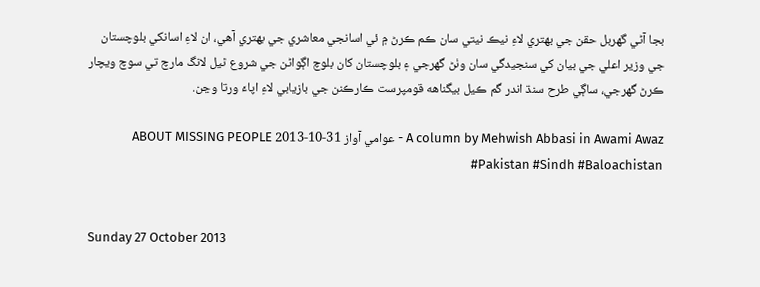بجا آڻي گھربل حقن جي بهتري لاءِ نيڪ نيتي سان ڪم ڪرڻ ۾ ئي اسانجي معاشري جي بهتري آهي، ان لاءِ اسانکي بلوچستان جي وزير اعلي جي بيان کي سنجيدگي سان وٺڻ گھرجي ۽ بلوچستان کان بلوچ اڳواڻن جي شروع ٿيل لانگ مارچ تي سوچ ويچار ڪرڻ گھرجي، ساڳي طرح سنڌ اندر گم ڪيل بيگناهه قومپرست ڪارڪنن جي بازيابي لاءِ اپاءَ ورتا وڃن.

A column by Mehwish Abbasi in Awami Awaz - عوامي آواز 31-10-2013 ABOUT MISSING PEOPLE #Pakistan #Sindh #Baloachistan


Sunday 27 October 2013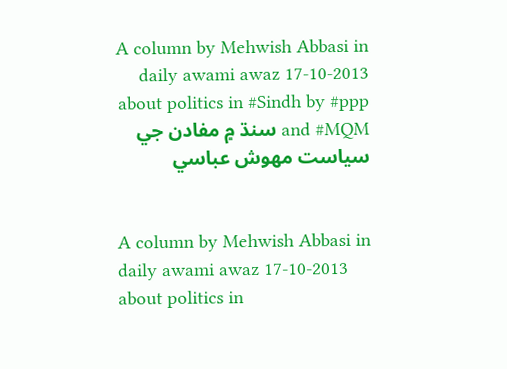A column by Mehwish Abbasi in daily awami awaz 17-10-2013 about politics in #Sindh by #ppp and #MQM سنڌ ۾ مفادن جي سياست مهوش عباسي


A column by Mehwish Abbasi in daily awami awaz 17-10-2013 about politics in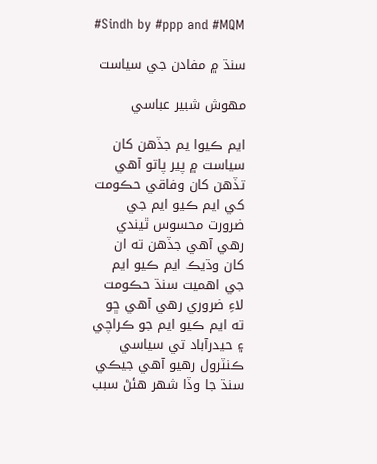#Sindh by #ppp and #MQM

سنڌ ۾ مفادن جي سياست

مهوش شبير عباسي

ايم ڪيوا يم جڏهن کان سياست ۾ پير پاتو آهي تڏهن کان وفاقي حڪومت کي ايم ڪيو ايم جي ضرورت محسوس ٿيندي رهي آهي جڏهن ته ان کان وڌيڪ ايم ڪيو ايم جي اهميت سنڌ حڪومت لاءِ ضروري رهي آهي ڇو ته ايم ڪيو ايم جو ڪراچي ۽ حيدرآباد تي سياسي ڪنٽرول رهيو آهي جيڪي سنڌ جا وڏا شهر هئڻ سبب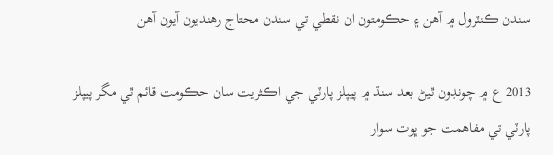سندن ڪنٽرول ۾ آهن ۽ حڪومتون ان نقطي تي سندن محتاج رهنديون آيون آهن

2013 ع ۾ چونڊون ٿيڻ بعد سنڌ ۾ پيپلز پارٽي جي اڪثريت سان حڪومت قائم ٿي مگر پيپلز پارٽي تي مفاهمت جو ڀوت سوار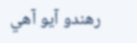رهندو آيو آهي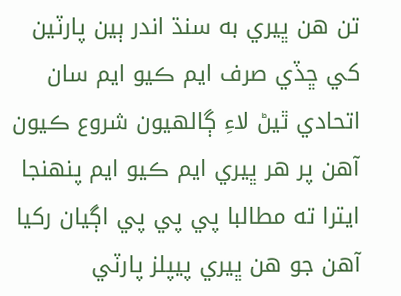تن هن ڀيري به سنڌ اندر ٻين پارٽين کي ڇڏي صرف ايم ڪيو ايم سان اتحادي ٿيڻ لاءِ ڳالهيون شروع ڪيون آهن پر هر ڀيري ايم ڪيو ايم پنهنجا ايترا ته مطالبا پي پي پي اڳيان رکيا آهن جو هن ڀيري پيپلز پارٽي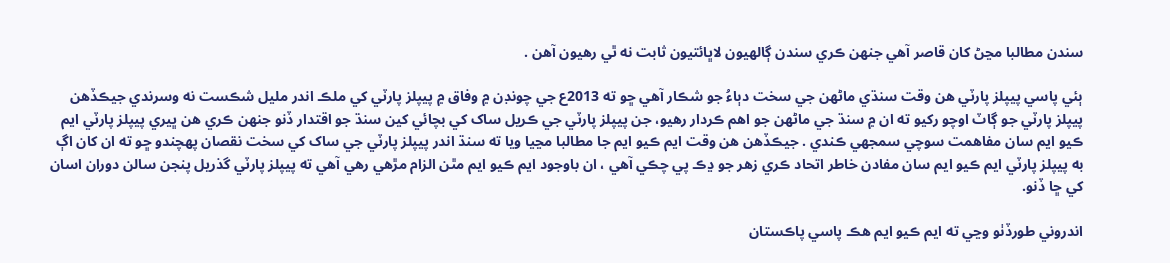سندن مطالبا مڃڻ کان قاصر آهي جنهن ڪري سندن ڳالهيون لاڀائتيون ثابت نه ٿي رهيون آهن .

ٻئي پاسي پيپلز پارٽي هن وقت سنڌي ماڻهن جي سخت دٻاءُ جو شڪار آهي ڇو ته 2013ع جي چونڊن ۾ وفاق ۾ پيپلز پارٽي کي ملڪ اندر مليل شڪست نه وسرندي جيڪڏهن پيپلز پارٽي جو ڳاٽ اوچو رکيو ته ان ۾ سنڌ جي ماڻهن جو اهم ڪردار رهيو، جن پيپلز پارٽي جي ڪريل ساک کي بچائي کين سنڌ جو اقتدار ڏنو جنهن ڪري هن ڀيري پيپلز پارٽي ايم ڪيو ايم سان مفاهمت سوچي سمجھي ڪندي . جيڪڏهن هن وقت ايم ڪيو ايم جا مطالبا مڃيا ويا ته سنڌ اندر پيپلز پارٽي جي ساک کي سخت نقصان پهچندو ڇو ته ان کان اڳ به پيپلز پارٽي ايم ڪيو ايم سان مفادن خاطر اتحاد ڪري زهر جو ڍڪ پي چڪي آهي ، ان باوجود ايم ڪيو ايم مٿن الزام مڙهي رهي آهي ته پيپلز پارٽي گذريل پنجن سالن دوران اسان کي ڇا ڏنو.

اندروني طورڏٺو وڃي ته ايم ڪيو ايم هڪ پاسي پاڪستان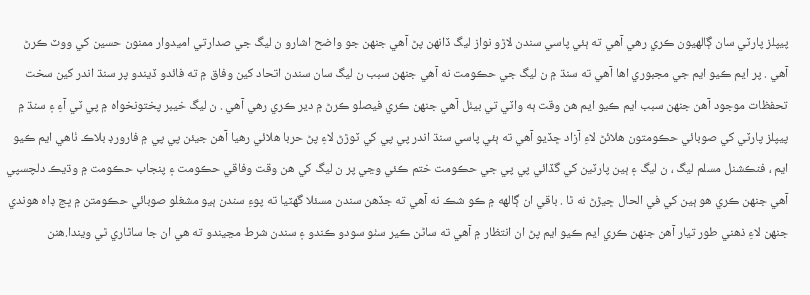پيپلز پارٽي سان ڳالهيون ڪري رهي آهي ته ٻئي پاسي سندن لاڙو نواز ليگ ڏانهن پڻ آهي جنهن جو واضح اشارو ن ليگ جي صدارتي اميدوار ممنون حسين کي ووٽ ڪرڻ آهي . پر ايم ڪيو ايم جي مجبوري اها آهي ته سنڌ ۾ ن ليگ جي حڪومت نه آهي جنهن سبب ن ليگ سان سندن اتحاد کين وفاق ۾ ته فائدو ڏيندو پر سنڌ اندر کين سخت تحفظات موجود آهن جنهن سبب ايم ڪيو ايم هن وقت ٻه واٽي تي بيٺل آهي جنهن ڪري فيصلو ڪرڻ ۾ دير ڪري رهي آهي . ن ليگ خيبر پختونخواه ۾ پي ٽي آءِ ۽ سنڌ ۾ پيپلز پارٽي کي صوبائي حڪومتون هلائڻ لاءِ آزاد ڇڏيو آهي ته ٻئي پاسي سنڌ اندر پي پي کي ٽوڙڻ لاءِ پڻ حربا هلائي رهيا آهن جيئن پي پي ۾ فارورڊ بلاڪ ٺاهي ايم ڪيو ايم ، فنڪشنل مسلم ليگ ، ن ليگ ۽ ٻين پارٽين کي گڏائي پي پي جي حڪومت ختم ڪئي وڃي پر ن ليگ کي هن وقت وفاقي حڪومت ۽ پنجاب حڪومت ۾ وڌيڪ دلچسپي آهي جنهن ڪري هو ٻين کي في الحال ڇيڙڻ نه ٿا . باقي ان ڳالهه ۾ ڪو شڪ نه آهي ته جڏهن سندن مسئلا گھٽيا ته پوءِ سندن ٻيو مشغلو صوبائي حڪومتن ۾ ڀڃ ڊاه هوندي جنهن لاءِ ذهني طور تيار آهن جنهن ڪري ايم ڪيو ايم پڻ ان انتظار ۾ آهي ته ساڻن ڪير سٺو سودو ڪندو ۽ سندن شرط مڃيندو ته هي ان جا ساٿاري ٿي ويندا.هنن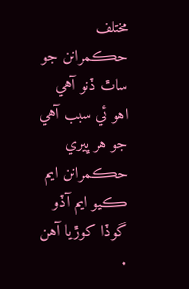مختلف حڪمرانن جو ساٿ ڏنو آهي اهو ئي سبب آهي جو هر ڀيري حڪمرانن ايم ڪيو ايم آڏو گوڏا کوڙيا آهن .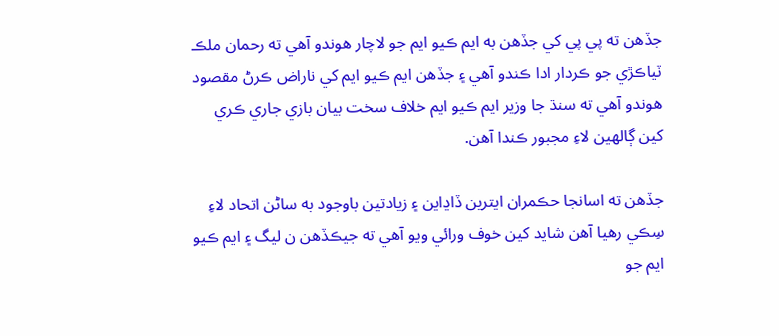جڏهن ته پي پي کي جڏهن به ايم ڪيو ايم جو لاچار هوندو آهي ته رحمان ملڪ ٽياڪڙي جو ڪردار ادا ڪندو آهي ۽ جڏهن ايم ڪيو ايم کي ناراض ڪرڻ مقصود هوندو آهي ته سنڌ جا وزير ايم ڪيو ايم خلاف سخت بيان بازي جاري ڪري کين ڳالهين لاءِ مجبور ڪندا آهن.

جڏهن ته اسانجا حڪمران ايترين ڏاڍاين ۽ زيادتين باوجود به ساڻن اتحاد لاءِ سِڪي رهيا آهن شايد کين خوف ورائي ويو آهي ته جيڪڏهن ن ليگ ۽ ايم ڪيو ايم جو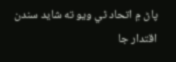پاڻ ۾ اتحاد ٿي ويو ته شايد سندن اقتدار جا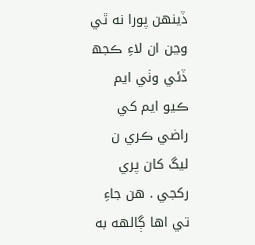ڏينهن پورا نه ٿي وڃن ان لاءِ ڪجھ ڏئي وٺي ايم ڪيو ايم کي راضي ڪري ن ليگ کان پري رکجي . هن جاءِ تي اها ڳالهه به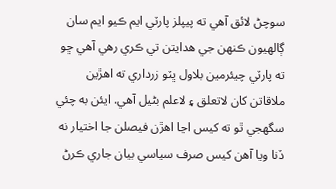سوچڻ لائق آهي ته پيپلز پارٽي ايم ڪيو ايم سان ڳالهيون ڪنهن جي هدايتن تي ڪري رهي آهي ڇو ته پارٽي چيئرمين بلاول ڀٽو زرداري ته اهڙين ملاقاتن کان لاتعلق ۽ لاعلم بڻيل آهي. ايئن به چئي سگهجي ٿو ته کيس اڃا اهڙن فيصلن جا اختيار نه ڏنا ويا آهن کيس صرف سياسي بيان جاري ڪرڻ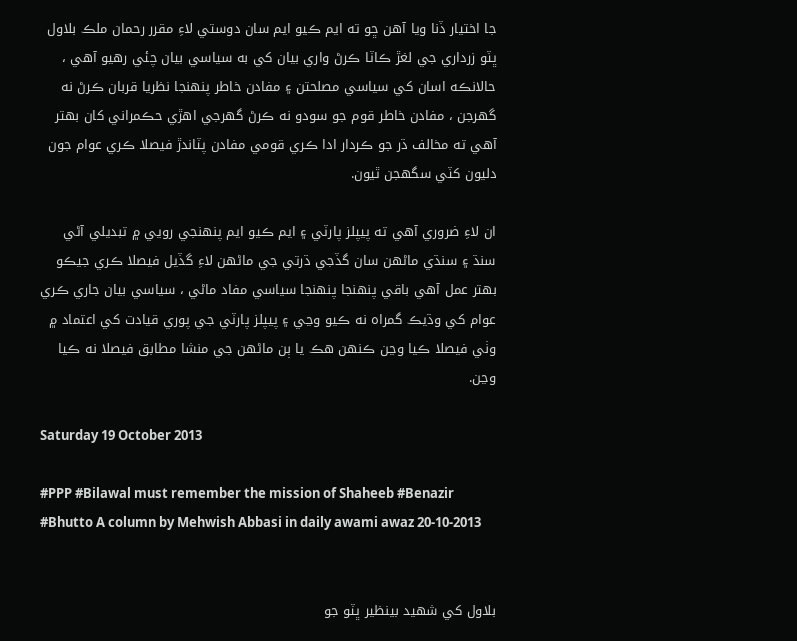جا اختيار ڏنا ويا آهن ڇو ته ايم ڪيو ايم سان دوستي لاءِ مقرر رحمان ملڪ بلاول ڀٽو زرداري جي لغڙ ڪاٽا ڪرڻ واري بيان کي به سياسي بيان چئي رهيو آهي ، حالانڪه اسان کي سياسي مصلحتن ۽ مفادن خاطر پنهنجا نظريا قربان ڪرڻ نه گھرجن ، مفادن خاطر قوم جو سودو نه ڪرڻ گھرجي اهڙي حڪمراني کان بهتر آهي ته مخالف ڌر جو ڪردار ادا ڪري قومي مفادن پٽاندڙ فيصلا ڪري عوام جون دليون کٽي سگھجن ٿيون.

ان لاءِ ضروري آهي ته پيپلز پارٽي ۽ ايم ڪيو ايم پنهنجي رويي ۾ تبديلي آڻي سنڌ ۽ سنڌي ماڻهن سان گڏجي ڌرتي جي ماڻهن لاءِ گڏيل فيصلا ڪري جيڪو بهتر عمل آهي باقي پنهنجا پنهنجا سياسي مفاد ماڻي ، سياسي بيان جاري ڪري عوام کي وڌيڪ گمراه نه ڪيو وڃي ۽ پيپلز پارٽي جي پوري قيادت کي اعتماد ۾ وٺي فيصلا ڪيا وڃن ڪنهن هڪ يا ٻن ماڻهن جي منشا مطابق فيصلا نه ڪيا وڃن.

Saturday 19 October 2013

#PPP #Bilawal must remember the mission of Shaheeb #Benazir #Bhutto A column by Mehwish Abbasi in daily awami awaz 20-10-2013


بلاول کي شهيد بينظير ڀٽو جو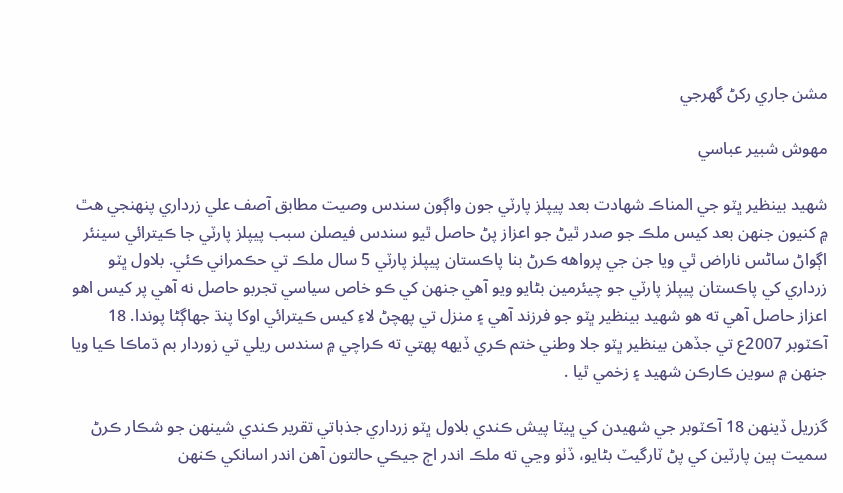مشن جاري رکڻ گھرجي

مهوش شبير عباسي

شهيد بينظير ڀٽو جي المناڪ شهادت بعد پيپلز پارٽي جون واڳون سندس وصيت مطابق آصف علي زرداري پنهنجي هٿ ۾ کنيون جنهن بعد کيس ملڪ جو صدر ٿيڻ جو اعزاز پڻ حاصل ٿيو سندس فيصلن سبب پيپلز پارٽي جا ڪيترائي سينئر اڳواڻ ساڻس ناراض ٿي ويا جن جي پرواهه ڪرڻ بنا پاڪستان پيپلز پارٽي 5 سال ملڪ تي حڪمراني ڪئي. بلاول ڀٽو زرداري کي پاڪستان پيپلز پارٽي جو چيئرمين بڻايو ويو آهي جنهن کي ڪو خاص سياسي تجربو حاصل نه آهي پر کيس اهو اعزاز حاصل آهي ته هو شهيد بينظير ڀٽو جو فرزند آهي ۽ منزل تي پهچڻ لاءِ کيس ڪيترائي اوکا پنڌ جھاڳڻا پوندا. 18 آڪٽوبر 2007ع تي جڏهن بينظير ڀٽو جلا وطني ختم ڪري ڏيهه پهتي ته ڪراچي ۾ سندس ريلي تي زوردار بم ڌماڪا ڪيا ويا جنهن ۾ سوين ڪارڪن شهيد ۽ زخمي ٿيا .

گزريل ڏينهن 18 آڪٽوبر جي شهيدن کي ڀيٽا پيش ڪندي بلاول ڀٽو زرداري جذباتي تقرير ڪندي شينهن جو شڪار ڪرڻ سميت ٻين پارٽين کي پڻ ٽارگيٽ بڻايو، ڏٺو وڃي ته ملڪ اندر اڄ جيڪي حالتون آهن اندر اسانکي ڪنهن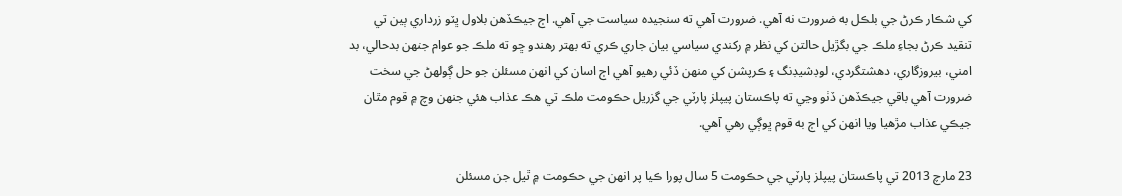کي شڪار ڪرڻ جي بلڪل به ضرورت نه آهي. ضرورت آهي ته سنجيده سياست جي آهي. اڄ جيڪڏهن بلاول ڀٽو زرداري ٻين تي تنقيد ڪرڻ بجاءِ ملڪ جي بگڙيل حالتن کي نظر ۾ رکندي سياسي بيان جاري ڪري ته بهتر رهندو ڇو ته ملڪ جو عوام جنهن بدحالي، بد امني، بيروزگاري، دهشتگردي، لوڊشيڊنگ ۽ ڪرپشن کي منهن ڏئي رهيو آهي اڄ اسان کي انهن مسئلن جو حل ڳولهڻ جي سخت ضرورت آهي باقي جيڪڏهن ڏٺو وڃي ته پاڪستان پيپلز پارٽي جي گزريل حڪومت ملڪ تي هڪ عذاب هئي جنهن وچ ۾ قوم مٿان جيڪي عذاب مڙهيا ويا انهن کي اڄ به قوم ڀوڳي رهي آهي.

23 مارچ 2013 تي پاڪستان پيپلز پارٽي جي حڪومت 5 سال پورا ڪيا پر انهن جي حڪومت ۾ ٿيل جن مسئلن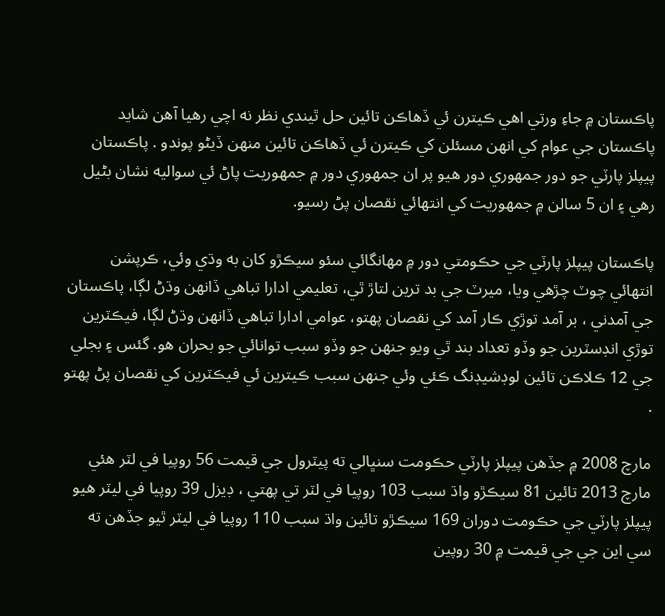پاڪستان ۾ جاءِ ورتي اهي ڪيترن ئي ڏهاڪن تائين حل ٿيندي نظر نه اچي رهيا آهن شايد پاڪستان جي عوام کي انهن مسئلن کي ڪيترن ئي ڏهاڪن تائين منهن ڏيڻو پوندو . پاڪستان پيپلز پارٽي جو دور جمهوري دور هيو پر ان جمهوري دور ۾ جمهوريت پاڻ ئي سواليه نشان بڻيل رهي ۽ ان 5 سالن ۾ جمهوريت کي انتهائي نقصان پڻ رسيو.

پاڪستان پيپلز پارٽي جي حڪومتي دور ۾ مهانگائي سئو سيڪڙو کان به وڌي وئي، ڪرپشن انتهائي چوٽ چڙهي ويا، ميرٽ جي بد ترين لتاڙ ٿي، تعليمي ادارا تباهي ڏانهن وڌڻ لڳا، پاڪستان جي آمدني ، بر آمد توڙي ڪار آمد کي نقصان پهتو، عوامي ادارا تباهي ڏانهن وڌڻ لڳا، فيڪٽرين توڙي انڊسٽرين جو وڏو تعداد بند ٿي ويو جنهن جو وڏو سبب توانائي جو بحران هو. گئس ۽ بجلي جي 12 ڪلاڪن تائين لوڊشيڊنگ ڪئي وئي جنهن سبب ڪيترين ئي فيڪٽرين کي نقصان پڻ پهتو .

مارچ 2008 ۾ جڏهن پيپلز پارٽي حڪومت سنڀالي ته پيٽرول جي قيمت 56 روپيا في لٽر هئي مارچ 2013 تائين 81 سيڪڙو واڌ سبب 103 روپيا في لٽر تي پهتي ، ڊيزل 39 روپيا في ليٽر هيو پيپلز پارٽي جي حڪومت دوران 169 سيڪڙو تائين واڌ سبب 110 روپيا في ليٽر ٿيو جڏهن ته سي اين جي جي قيمت ۾ 30 روپين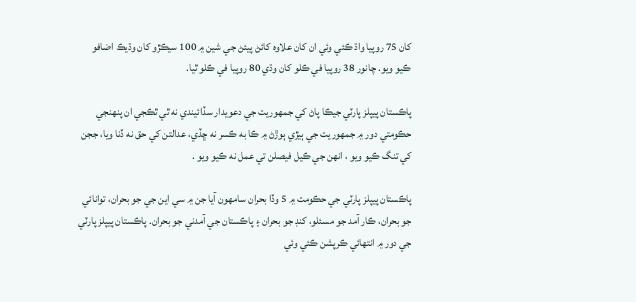کان 75 روپيا واڌ ڪئي وئي ان کان علاوه کائڻ پيئڻ جي شين ۾ 100 سيڪڙو کان وڌيڪ اضافو ڪيو ويو. چانور 38 روپيا في ڪلو کان وڌي 80 روپيا في ڪلو ٿيا.

پاڪستان پيپلز پارٽي جيڪا پاڻ کي جمهوريت جي دعويدار سڏائيندي نه ٿي ٿڪجي ان پنهنجي حڪومتي دور ۾ جمهوريت جي ٻيڙي ٻوڙڻ ۾ ڪا به ڪسر نه ڇڏي، عدالتن کي حق نه ڏنا ويا، ججن کي تنگ ڪيو ويو ، انهن جي ڪيل فيصلن تي عمل نه ڪيو ويو .

پاڪستان پيپلز پارٽي جي حڪومت ۾ 5 وڏا بحران سامهون آيا جن ۾ سي اين جي جو بحران، توانائي جو بحران، ڪار آمد جو مسئلو، کنڊ جو بحران ۽ پاڪستان جي آمدني جو بحران. پاڪستان پيپلز پارٽي جي دور ۾ انتهائي ڪرپشن ڪئي وئي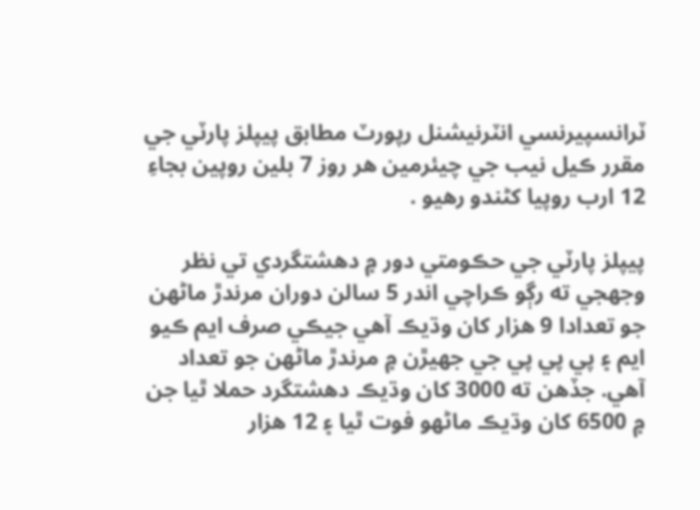ٽرانسپيرنسي انٽرنيشنل رپورٽ مطابق پيپلز پارٽي جي مقرر ڪيل نيب جي چيئرمين هر روز 7 بلين روپين بجاءِ 12 ارب روپيا کڻندو رهيو .

پيپلز پارٽي جي حڪومتي دور ۾ دهشتگردي تي نظر وجھجي ته رڳو ڪراچي اندر 5 سالن دوران مرندڙ ماڻهن جو تعدادا 9 هزار کان وڌيڪ آهي جيڪي صرف ايم ڪيو ايم ۽ پي پي پي جي جھيڙن ۾ مرندڙ ماڻهن جو تعداد آهي. جڏهن ته 3000 کان وڌيڪ دهشتگرد حملا ٿيا جن ۾ 6500 کان وڌيڪ ماڻهو فوت ٿيا ۽ 12 هزار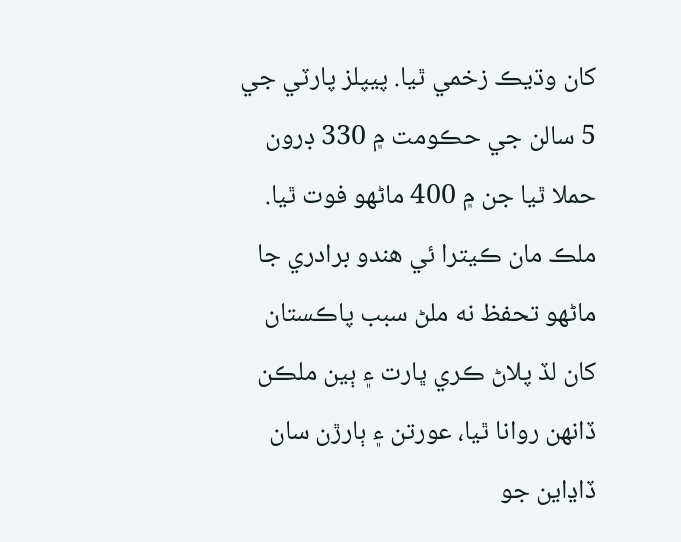کان وڌيڪ زخمي ٿيا. پيپلز پارٽي جي 5 سالن جي حڪومت ۾ 330 ڊرون حملا ٿيا جن ۾ 400 ماڻهو فوت ٿيا. ملڪ مان ڪيترا ئي هندو برادري جا ماڻهو تحفظ نه ملڻ سبب پاڪستان کان لڏ پلاڻ ڪري ڀارت ۽ ٻين ملڪن ڏانهن روانا ٿيا، عورتن ۽ ٻارڙن سان ڏاڍاين جو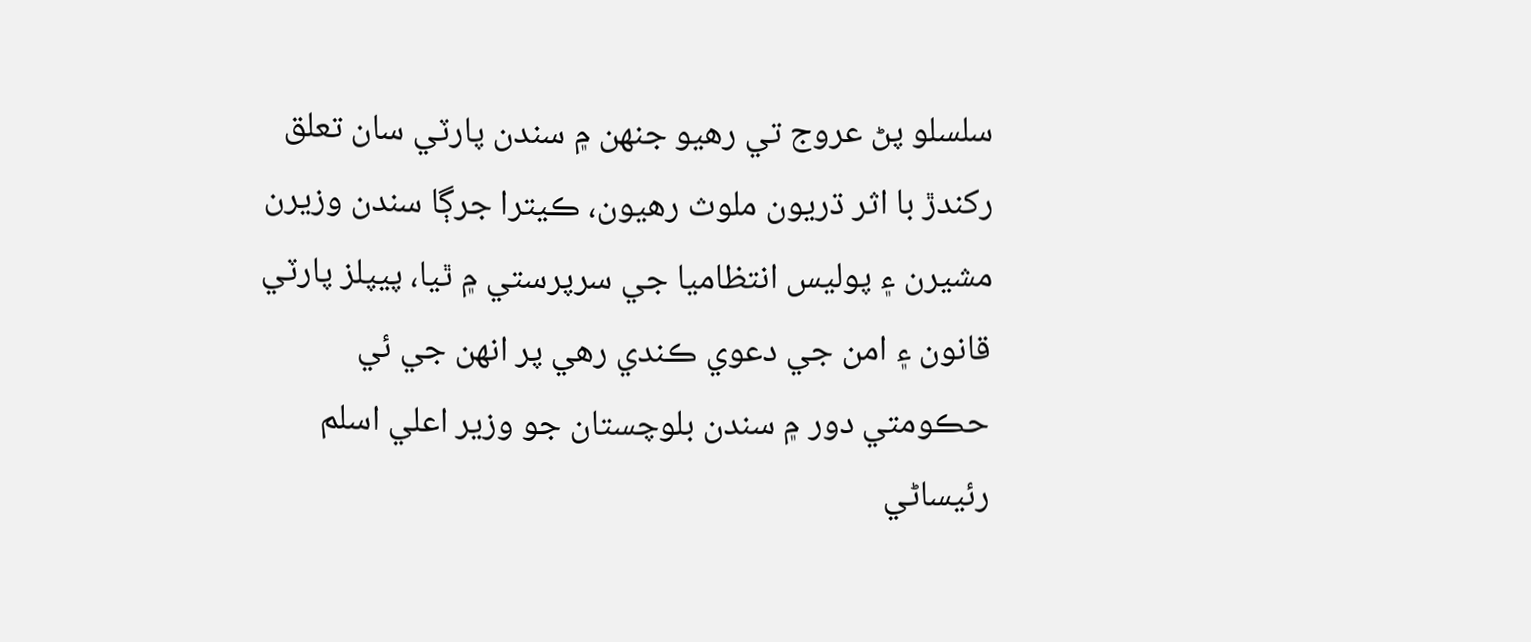سلسلو پڻ عروج تي رهيو جنهن ۾ سندن پارٽي سان تعلق رکندڙ با اثر ڌريون ملوث رهيون، ڪيترا جرڳا سندن وزيرن مشيرن ۽ پوليس انتظاميا جي سرپرستي ۾ ٿيا، پيپلز پارٽي قانون ۽ امن جي دعوي ڪندي رهي پر انهن جي ئي حڪومتي دور ۾ سندن بلوچستان جو وزير اعلي اسلم رئيساڻي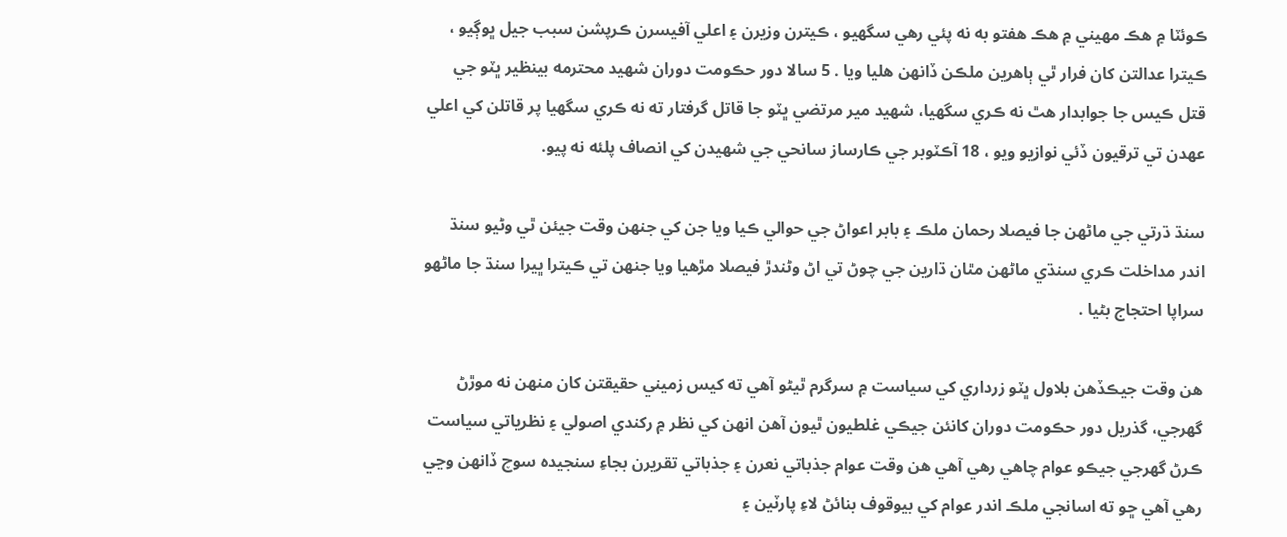ڪوئٽا ۾ هڪ مهيني ۾ هڪ هفتو به نه پئي رهي سگھيو ، ڪيترن وزيرن ۽ اعلي آفيسرن ڪرپشن سبب جيل ڀوڳيو ، ڪيترا عدالتن کان فرار ٿي ٻاهرين ملڪن ڏانهن هليا ويا . 5 سالا دور حڪومت دوران شهيد محترمه بينظير ڀٽو جي قتل ڪيس جا جوابدار هٿ نه ڪري سگھيا، شهيد مير مرتضي ڀٽو جا قاتل گرفتار ته نه ڪري سگھيا پر قاتلن کي اعلي عهدن تي ترقيون ڏئي نوازيو ويو ، 18 آڪٽوبر جي ڪارساز سانحي جي شهيدن کي انصاف پلئه نه پيو.

سنڌ ڌرتي جي ماڻهن جا فيصلا رحمان ملڪ ۽ بابر اعواڻ جي حوالي ڪيا ويا جن کي جنهن وقت جيئن ٿي وڻيو سنڌ اندر مداخلت ڪري سنڌي ماڻهن مٿان ڌارين جي چوڻ تي اڻ وڻندڙ فيصلا مڙهيا ويا جنهن تي ڪيترا ڀيرا سنڌ جا ماڻهو سراپا احتجاج بڻيا .

هن وقت جيڪڏهن بلاول ڀٽو زرداري کي سياست ۾ سرگرم ٿيڻو آهي ته کيس زميني حقيقتن کان منهن نه موڙڻ گھرجي، گذريل دور حڪومت دوران کانئن جيڪي غلطيون ٿيون آهن انهن کي نظر ۾ رکندي اصولي ۽ نظرياتي سياست ڪرڻ گھرجي جيڪو عوام چاهي رهي آهي هن وقت عوام جذباتي نعرن ۽ جذباتي تقريرن بجاءِ سنجيده سوچ ڏانهن وڃي رهي آهي ڇو ته اسانجي ملڪ اندر عوام کي بيوقوف بنائڻ لاءِ پارٽين ۽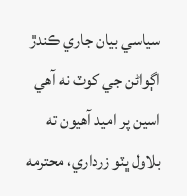سياسي بيان جاري ڪندڙ اڳواڻن جي کوٽ نه آهي اسين پر اميد آهيون ته بلاول ڀٽو زرداري، محترمه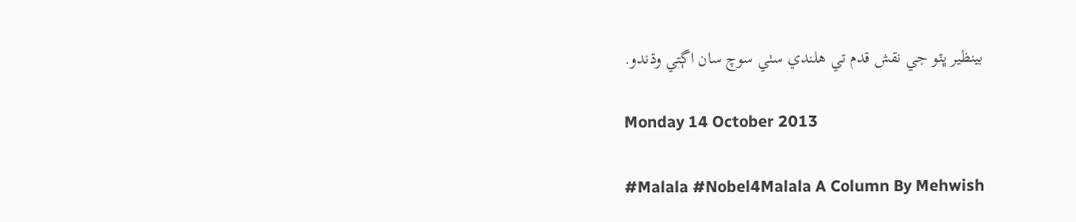بينظير ڀٽو جي نقش قدم تي هلندي سٺي سوچ سان اڳتي وڌندو.

Monday 14 October 2013

#Malala #Nobel4Malala A Column By Mehwish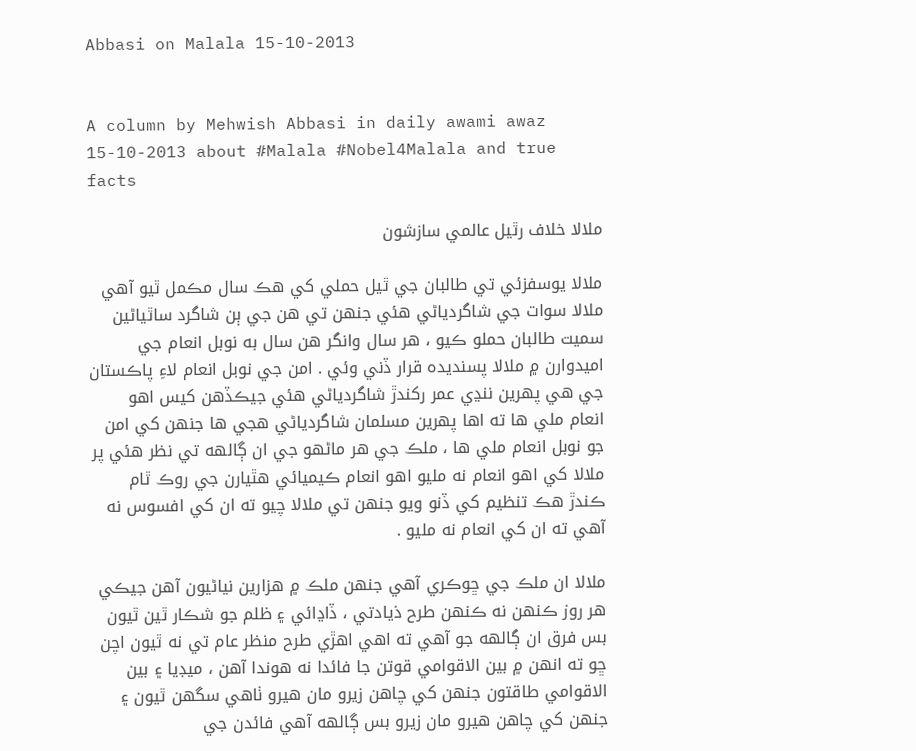Abbasi on Malala 15-10-2013


A column by Mehwish Abbasi in daily awami awaz 15-10-2013 about #Malala #Nobel4Malala and true facts

ملالا خلاف رٿيل عالمي سازشون

ملالا يوسفزئي تي طالبان جي ٿيل حملي کي هڪ سال مڪمل ٿيو آهي ملالا سوات جي شاگردياڻي هئي جنهن تي هن جي ٻن شاگرد ساٿياڻين سميت طالبان حملو ڪيو ، هر سال وانگر هن سال به نوبل انعام جي اميدوارن ۾ ملالا پسنديده قرار ڏني وئي . امن جي نوبل انعام لاءِ پاڪستان جي هي پهرين ننڍي عمر رکندڙ شاگردياڻي هئي جيڪڏهن کيس اهو انعام ملي ها ته اها پهرين مسلمان شاگردياڻي هجي ها جنهن کي امن جو نوبل انعام ملي ها ، ملڪ جي هر ماڻهو جي ان ڳالهه تي نظر هئي پر ملالا کي اهو انعام نه مليو اهو انعام ڪيميائي هٿيارن جي روڪ ٿام ڪندڙ هڪ تنظيم کي ڏنو ويو جنهن تي ملالا چيو ته ان کي افسوس نه آهي ته ان کي انعام نه مليو .

ملالا ان ملڪ جي ڇوڪري آهي جنهن ملڪ ۾ هزارين نياڻيون آهن جيڪي هر روز ڪنهن نه ڪنهن طرح ذيادتي ، ڏاڍائي ۽ ظلم جو شڪار ٿين ٿيون بس فرق ان ڳالهه جو آهي ته اهي اهڙي طرح منظر عام تي نه ٿيون اچن ڇو ته انهن ۾ بين الاقوامي قوتن جا فائدا نه هوندا آهن ، ميڊيا ۽ بين الاقوامي طاقتون جنهن کي چاهن زيرو مان هيرو ٺاهي سگھن ٿيون ۽ جنهن کي چاهن هيرو مان زيرو بس ڳالهه آهي فائدن جي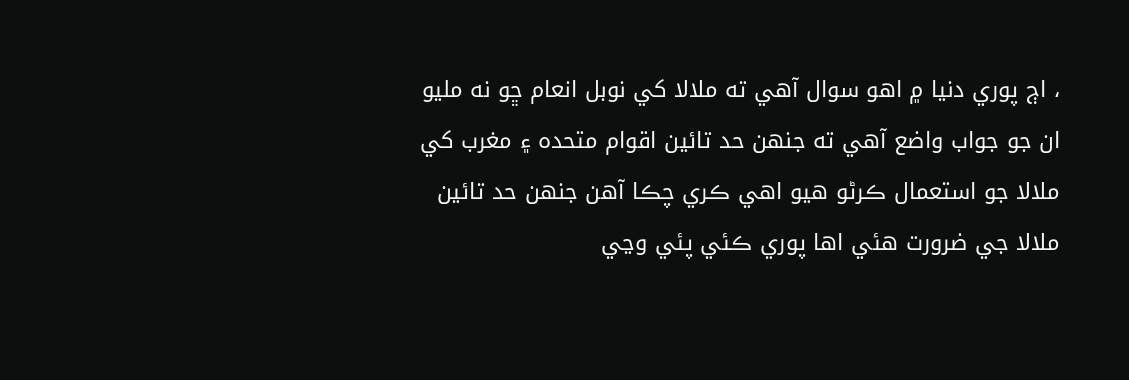، اڄ پوري دنيا ۾ اهو سوال آهي ته ملالا کي نوبل انعام ڇو نه مليو ان جو جواب واضع آهي ته جنهن حد تائين اقوام متحده ۽ مغرب کي ملالا جو استعمال ڪرڻو هيو اهي ڪري چڪا آهن جنهن حد تائين ملالا جي ضرورت هئي اها پوري ڪئي پئي وڃي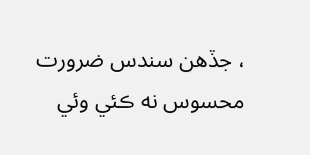، جڏهن سندس ضرورت محسوس نه ڪئي وئي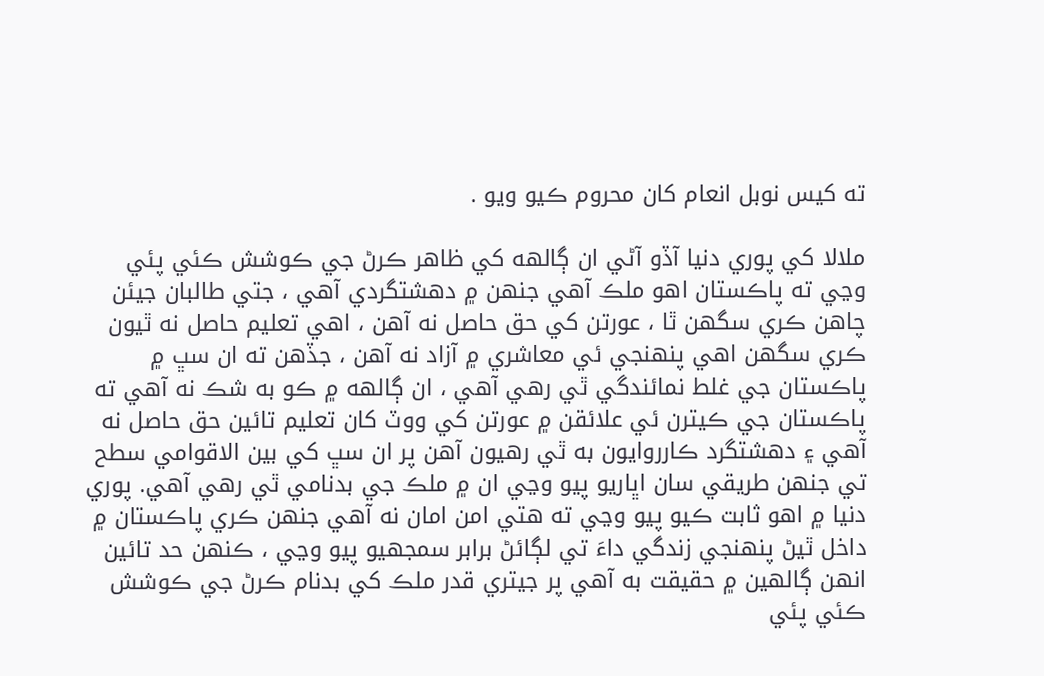ته کيس نوبل انعام کان محروم ڪيو ويو .

ملالا کي پوري دنيا آڏو آڻي ان ڳالهه کي ظاهر ڪرڻ جي ڪوشش ڪئي پئي وڃي ته پاڪستان اهو ملڪ آهي جنهن ۾ دهشتگردي آهي ، جتي طالبان جيئن چاهن ڪري سگھن ٿا ، عورتن کي حق حاصل نه آهن ، اهي تعليم حاصل نه ٿيون ڪري سگھن اهي پنهنجي ئي معاشري ۾ آزاد نه آهن ، جڏهن ته ان سڀ ۾ پاڪستان جي غلط نمائندگي ٿي رهي آهي ، ان ڳالهه ۾ ڪو به شڪ نه آهي ته پاڪستان جي ڪيترن ئي علائقن ۾ عورتن کي ووٽ کان تعليم تائين حق حاصل نه آهي ۽ دهشتگرد ڪارروايون به ٿي رهيون آهن پر ان سڀ کي بين الاقوامي سطح تي جنهن طريقي سان اڀاريو پيو وڃي ان ۾ ملڪ جي بدنامي ٿي رهي آهي. پوري دنيا ۾ اهو ثابت ڪيو پيو وڃي ته هتي امن امان نه آهي جنهن ڪري پاڪستان ۾ داخل ٿيڻ پنهنجي زندگي داءَ تي لڳائڻ برابر سمجھيو پيو وڃي ، ڪنهن حد تائين انهن ڳالهين ۾ حقيقت به آهي پر جيتري قدر ملڪ کي بدنام ڪرڻ جي ڪوشش ڪئي پئي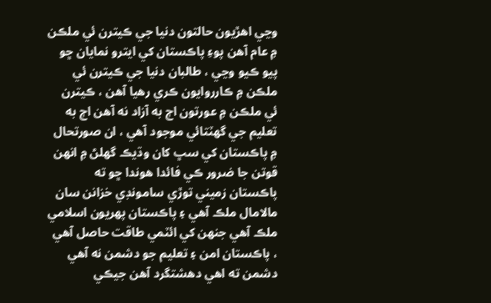وڃي اهڙيون حالتون دنيا جي ڪيترن ئي ملڪن ۾ عام آهن پوءِ پاڪستان کي ايترو نمايان ڇو پيو ڪيو وڃي ، طالبان دنيا جي ڪيترن ئي ملڪن ۾ ڪارروايون ڪري رهيا آهن ، ڪيترن ئي ملڪن ۾ عورتون اڄ به آزاد نه آهن اڄ به تعليم جي گھٽتائي موجود آهي ، ان صورتحال ۾ پاڪستان کي سڀ کان وڌيڪ گهلڻ ۾ انهن قوتن جا ضرور ڪي فائدا هوندا ڇو ته پاڪستان زميني توڙي سامونڊي خزانن سان مالامال ملڪ آهي ۽ پاڪستان پهريون اسلامي ملڪ آهي جنهن کي ائٽمي طاقت حاصل آهي ، پاڪستان امن ۽ تعليم جو دشمن نه آهي دشمن ته اهي دهشتگرد آهن جيڪي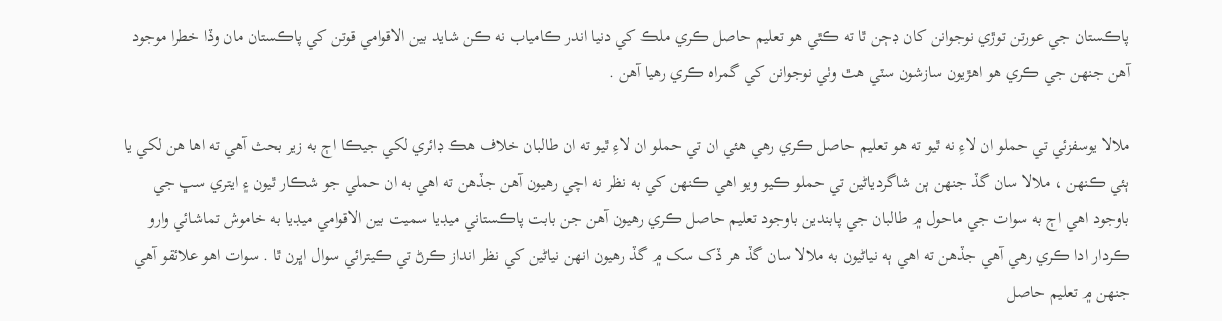پاڪستان جي عورتن توڙي نوجوانن کان ڊڄن ٿا ته ڪٿي هو تعليم حاصل ڪري ملڪ کي دنيا اندر ڪامياب نه ڪن شايد بين الاقوامي قوتن کي پاڪستان مان وڏا خطرا موجود آهن جنهن جي ڪري هو اهڙيون سازشون سٽي هٿ وٺي نوجوانن کي گمراه ڪري رهيا آهن .

ملالا يوسفزئي تي حملو ان لاءِ نه ٿيو ته هو تعليم حاصل ڪري رهي هئي ان تي حملو ان لاءِ ٿيو ته ان طالبان خلاف هڪ ڊائري لکي جيڪا اڄ به زير بحث آهي ته اها هن لکي يا ٻئي ڪنهن ، ملالا سان گڏ جنهن ٻن شاگردياڻين تي حملو ڪيو ويو اهي ڪنهن کي به نظر نه اچي رهيون آهن جڏهن ته اهي به ان حملي جو شڪار ٿيون ۽ ايتري سڀ جي باوجود اهي اڄ به سوات جي ماحول ۾ طالبان جي پابندين باوجود تعليم حاصل ڪري رهيون آهن جن بابت پاڪستاني ميڊيا سميت بين الاقوامي ميڊيا به خاموش تماشائي وارو ڪردار ادا ڪري رهي آهي جڏهن ته اهي ٻه نياڻيون به ملالا سان گڏ هر ڏک سک ۾ گڏ رهيون انهن نياڻين کي نظر انداز ڪرڻ تي ڪيترائي سوال اڀرن ٿا . سوات اهو علائقو آهي جنهن ۾ تعليم حاصل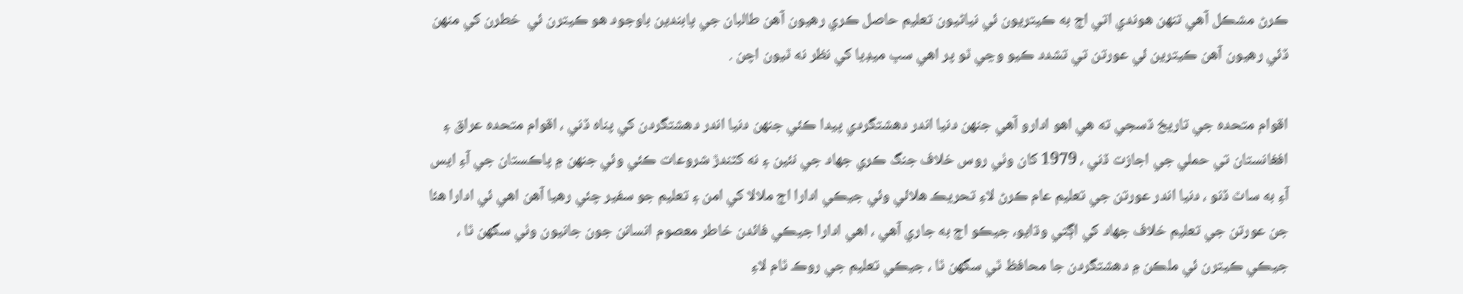ڪرڻ مشڪل آهي تنهن هوندي اتي اڄ به ڪيتريون ئي نياڻيون تعليم حاصل ڪري رهيون آهن طالبان جي پابندين باوجود هو ڪيترن ئي  خطرن کي منهن ڏئي رهيون آهن ڪيترين ئي عورتن تي تشدد ڪيو وڃي ٿو پر اهي سڀ ميڊيا کي نظر نه ٿيون اچن .

اقوام متحده جي تاريخ ڏسجي ته هي اهو ادارو آهي جنهن دنيا اندر دهشتگردي پيدا ڪئي جنهن دنيا اندر دهشتگردن کي پناه ڏني ، اقوام متحده عراق ۽ افغانستان تي حملي جي اجازت ڏني ، 1979 کان وٺي روس خلاف جنگ ڪري جهاد جي نئين ۽ نه کٽندڙ شروعات ڪئي وئي جنهن ۾ پاڪستان جي آءِ ايس آءِ به ساٿ ڏنو ، دنيا اندر عورتن جي تعليم عام ڪرڻ لاءِ تحريڪ هلائي وئي جيڪي ادارا اڄ ملالا کي امن ۽ تعليم جو سفير چئي رهيا آهن اهي ئي ادارا هئا جن عورتن جي تعليم خلاف جهاد کي اڳتي وڌايو، جيڪو اڄ به جاري آهي ، اهي ادارا جيڪي فائدن خاطر معصوم انسانن جون جانيون وٺي سگھن ٿا ، جيڪي ڪيترن ئي ملڪن ۾ دهشتگردن جا محافظ ٿي سگھن ٿا ، جيڪي تعليم جي روڪ ٿام لاءِ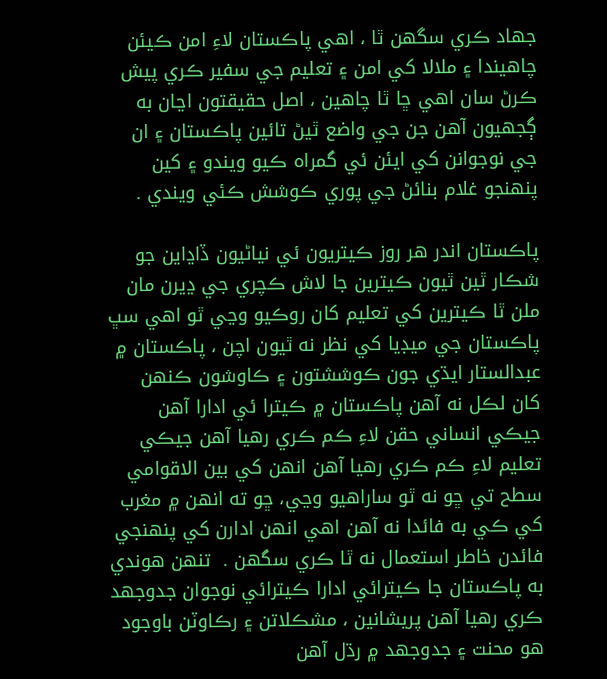جهاد ڪري سگھن ٿا ، اهي پاڪستان لاءِ امن ڪيئن چاهيندا ۽ ملالا کي امن ۽ تعليم جي سفير ڪري پيش ڪرڻ سان اهي ڇا ٿا چاهين ، اصل حقيقتون اڃان به ڳجھيون آهن جن جي واضع ٿيڻ تائين پاڪستان ۽ ان جي نوجوانن کي ايئن ئي گمراه ڪيو ويندو ۽ کين پنهنجو غلام بنائڻ جي پوري ڪوشش ڪئي ويندي .

پاڪستان اندر هر روز ڪيتريون ئي نياڻيون ڏاڍاين جو شڪار ٿين ٿيون ڪيترين جا لاش ڪچري جي ڍيرن مان ملن ٿا ڪيترين کي تعليم کان روڪيو وڃي ٿو اهي سڀ پاڪستان جي ميڊيا کي نظر نه ٿيون اچن ، پاڪستان ۾ عبدالستار ايڌي جون ڪوششتون ۽ ڪاوشون ڪنهن کان لڪل نه آهن پاڪستان ۾ ڪيترا ئي ادارا آهن جيڪي انساني حقن لاءِ ڪم ڪري رهيا آهن جيڪي تعليم لاءِ ڪم ڪري رهيا آهن انهن کي بين الاقوامي سطح تي ڇو نه ٿو ساراهيو وڃي، ڇو ته انهن ۾ مغرب کي ڪي به فائدا نه آهن اهي انهن ادارن کي پنهنجي فائدن خاطر استعمال نه ٿا ڪري سگھن .  تنهن هوندي به پاڪستان جا ڪيترائي ادارا ڪيترائي نوجوان جدوجهد ڪري رهيا آهن پريشانين ، مشڪلاتن ۽ رڪاوٽن باوجود هو محنت ۽ جدوجهد ۾ رڌل آهن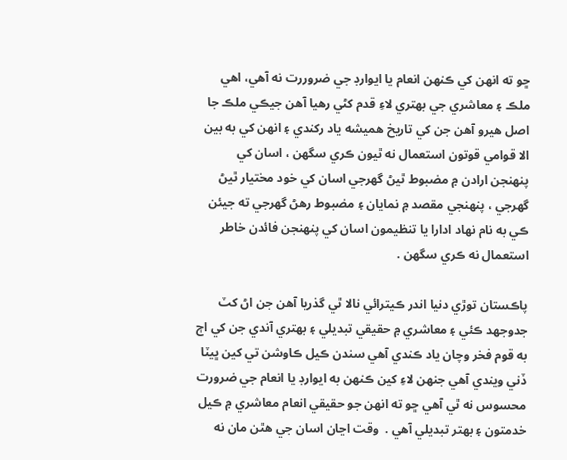ڇو ته انهن کي ڪنهن انعام يا ايوارڊ جي ضروررت نه آهي، اهي ملڪ ۽ معاشري جي بهتري لاءِ قدم کڻي رهيا آهن جيڪي ملڪ جا اصل هيرو آهن جن کي تاريخ هميشه ياد رکندي ۽ انهن کي به بين الا قوامي قوتون استعمال نه ٿيون ڪري سگھن ، اسان کي پنهنجن ارادن ۾ مضبوط ٿيڻ گھرجي اسان کي خود مختيار ٿيڻ گھرجي ، پنهنجي مقصد ۾ نمايان ۽ مضبوط رهڻ گھرجي ته جيئن ڪي به نام نهاد ادارا يا تنظيمون اسان کي پنهنجن فائدن خاطر استعمال نه ڪري سگھن .

پاڪستان توڙي دنيا اندر ڪيترائي نالا ٿي گذريا آهن جن اڻ کٽ جدوجهد ڪئي ۽ معاشري ۾ حقيقي تبديلي ۽ بهتري آندي جن کي اڄ به قوم فخر وچان ياد ڪندي آهي سندن ڪيل ڪاوشن تي کين ڀيٽا ڏني ويندي آهي جنهن لاءِ کين ڪنهن به ايوارڊ يا انعام جي ضرورت محسوس نه ٿي آهي ڇو ته انهن جو حقيقي انعام معاشري ۾ ڪيل خدمتون ۽ بهتر تبديلي آهي .  وقت اڃان اسان جي هٿن مان نه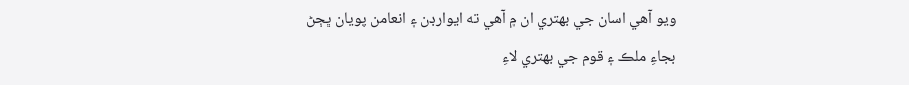ويو آهي اسان جي بهتري ان ۾ آهي ته ايوارڊن ۽ انعامن پويان ڀڄڻ بجاءِ ملڪ ۽ قوم جي بهتري لاءِ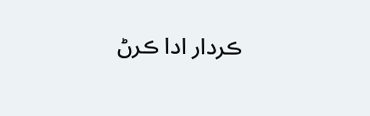ڪردار ادا ڪرڻ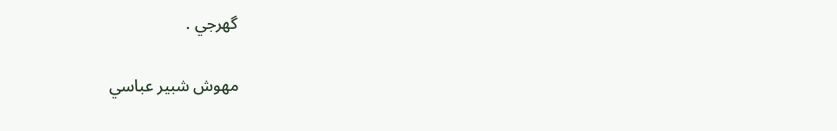گھرجي .

مهوش شبير عباسي